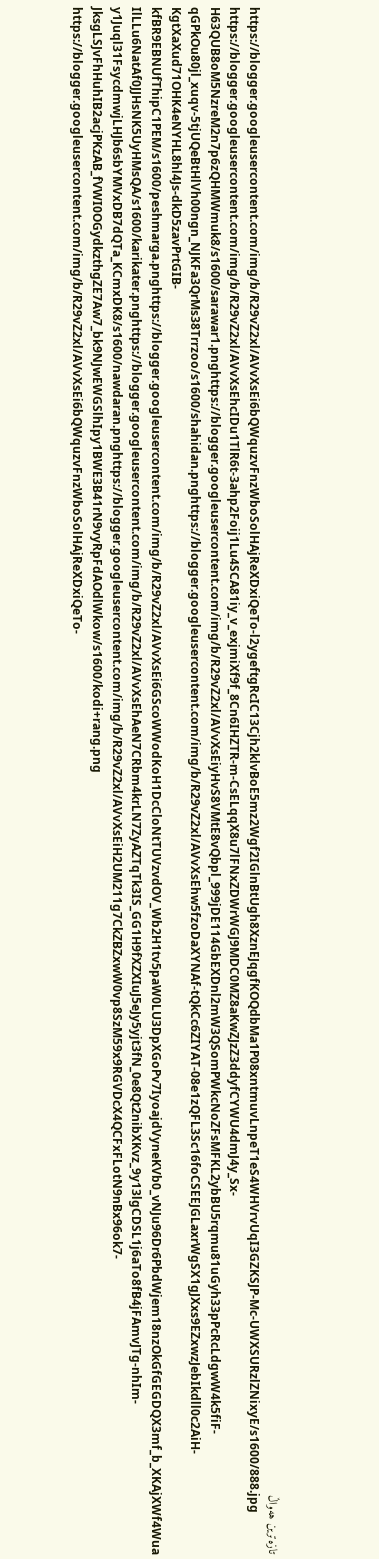تازەترین هەواڵ
https://blogger.googleusercontent.com/img/b/R29vZ2xl/AVvXsEi6bQWquzvFnzWboSolHAjReXDxiQeTo-l2ygeftgRcIC13Cjh2klvBoE5mz2Wgf2IGlnBtUgh8XznEJqgfKOQdbMa1P08xntmuvLnpeT1eS4WHVrvUqI3GZKSJP-Mc-UWXSURzlZNixyE/s1600/888.jpg
https://blogger.googleusercontent.com/img/b/R29vZ2xl/AVvXsEhcIDu1TlR6t-3ahp2Foij1Lu4SCA81iy_v_exjmiXf9f_8Cn6IHZTR-m-CsELqqX8u7lFNxZDWrWGJ9MDC0MZ8aKwZJzZ3ddyfCYWU4dmJ4y_Sx-H63QUB8oM5NzreM2n7p6zQHMWmuk8/s1600/sarawar1.pnghttps://blogger.googleusercontent.com/img/b/R29vZ2xl/AVvXsEiyHvS8VMtE8vQbpl_999jDE114GbEXDnl2mW3QSomPWkcNoZFsMFKL2ybBU5rqmu81uGyh33pPcRcLdgwW4k5fiF-qGPkOu80jl_xuqv-5tjUQeBtHlVh00ngn_NJKFa3QrMs38Trrzoo/s1600/shahidan.pnghttps://blogger.googleusercontent.com/img/b/R29vZ2xl/AVvXsEhw5fzoDaXYNAf-tQkCc6ZIYAT-08e1zQFL3Sc16foCSEEJGLaxrWgSX1gJXxs9EZxwzJebIkdll0c2AiH-KgtXaXud71OHK4eNYHL8hl4Js-dkD5zavPrtGIB-kfBR9EBNUfThipC1PEM/s1600/peshmarga.pnghttps://blogger.googleusercontent.com/img/b/R29vZ2xl/AVvXsEi6GScoWWodKoH1DcCloNtTUVzvdOV_Wb2H1tv5paW0LU3DpXGoPv7IyoajdVyneKVb0_vNJu96Dr6PbdWjem18nzOkGfGEGDQX3mf_b_XKAjXWf4WuaIlLLu6NatAf0JJHsNK5UyHMsQA/s1600/karikater.pnghttps://blogger.googleusercontent.com/img/b/R29vZ2xl/AVvXsEhAeN7CRbm4krLN7ZyAZTqTk3IS_GG1H9fXZXIuJ5eJy5yjt3fN_0e8Qt2nibXKvz_9y13lgCDSL1j6aTo8fB4jFAmvJTg-nhIm-y1Juql31FsycdmwjLHJb6sbYMVxDB7dQTa_KCmxDK8/s1600/nawdaran.pnghttps://blogger.googleusercontent.com/img/b/R29vZ2xl/AVvXsEiH2UM211g7CkZBZxwW0vp8SzM59x9RGVDcX4QCFxFLotN9nBx96ok7-JksgLSJvFhHuhIB2acjPKzAB_fVWI0OGydkzthgZE7Aw7_bk9NJwEWGSlhIpy1BWE3B41rN9vyRpFdAOdlWkow/s1600/kodi+rang.png
https://blogger.googleusercontent.com/img/b/R29vZ2xl/AVvXsEi6bQWquzvFnzWboSolHAjReXDxiQeTo-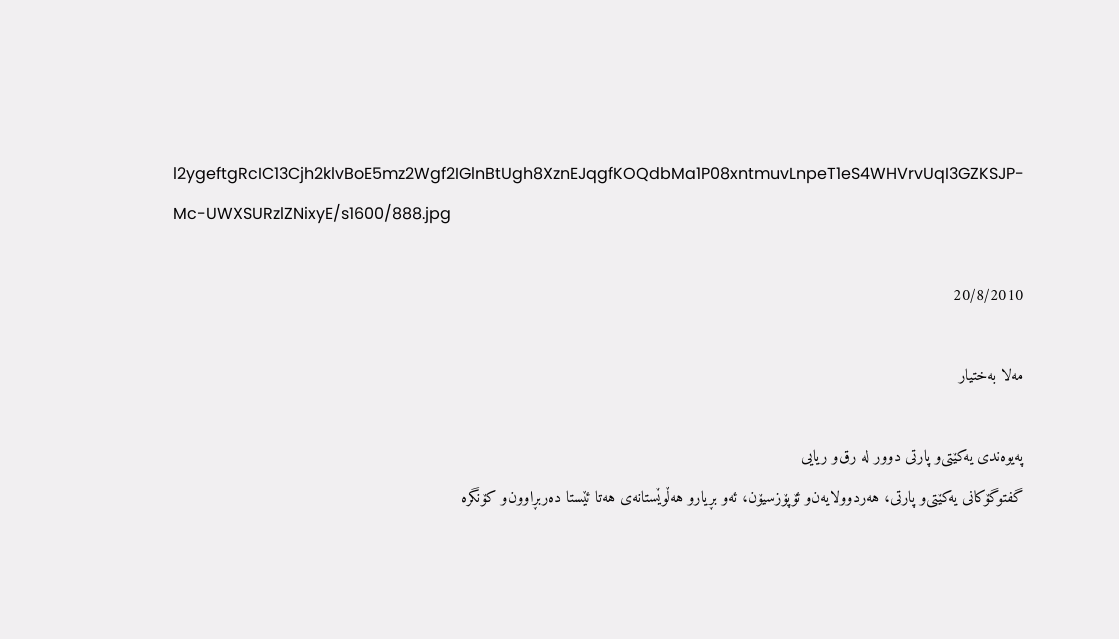l2ygeftgRcIC13Cjh2klvBoE5mz2Wgf2IGlnBtUgh8XznEJqgfKOQdbMa1P08xntmuvLnpeT1eS4WHVrvUqI3GZKSJP-Mc-UWXSURzlZNixyE/s1600/888.jpg

20/8/2010

مه‌لا به‌ختیار

په‌یوه‌ندی‌ یه‌كێتی‌‌و پارتی‌ دوور له‌ رق‌و ریایی‌
گفتوگۆكانی‌ یه‌كێتی‌‌و پارتی‌، هه‌ردوولایه‌ن‌و ئۆپۆزسیۆن، ئه‌و بڕیارو هه‌ڵوێستانه‌ی‌ هه‌تا ئێستا ده‌ربڕاوون‌و كۆنگره‌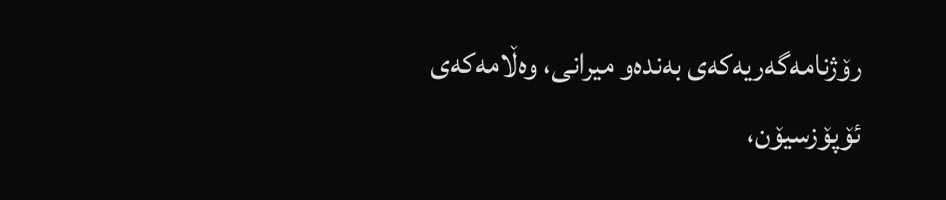رۆژنامه‌گه‌ریه‌كه‌ی‌ به‌نده‌و میرانی‌، وه‌ڵامه‌كه‌ی‌ ئۆپۆزسیۆن،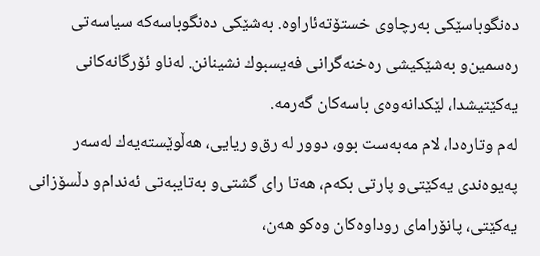ده‌نگوباسێكی‌ به‌رچاوی‌ خستۆته‌ئاراوه‌. به‌شێكی‌ ده‌نگوباسه‌كه‌ سیاسه‌تی‌ ره‌سمین‌و به‌شێكیشی‌ ره‌خنه‌گرانی‌ فه‌یسبوك نشینانن. له‌ناو ئۆرگانه‌كانی‌ یه‌كێتیشدا، لێكدانه‌وه‌ی‌ باسه‌كان گه‌رمه‌.
له‌م وتاره‌دا، لام مه‌به‌ست بوو، دوور له‌ رق‌و ریایی‌، هه‌ڵوێسته‌یه‌ك له‌سه‌ر په‌یوه‌ندی‌ یه‌كێتی‌‌و پارتی‌ بكه‌م، هه‌تا رای‌ گشتی‌‌و به‌تایبه‌تی‌ ئه‌ندام‌و دڵسۆزانی‌ یه‌كێتی‌، پانۆرامای‌ روداوه‌كان وه‌كو هه‌ن،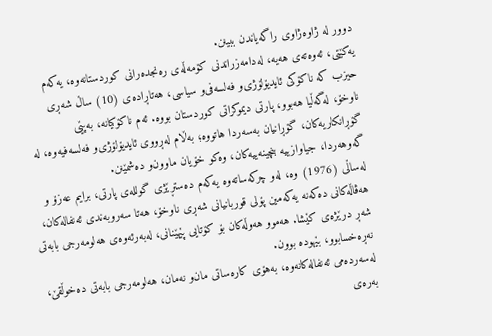دوور له‌ ژاوه‌ژاوی‌ راگه‌یاندن ببینن.
یه‌كێتی‌، ئه‌وه‌ته‌ی‌ هه‌یه‌، له‌دامه‌زراندنی‌ كۆمه‌ڵه‌ی‌ ره‌نجده‌رانی‌ كوردستانه‌وه‌، یه‌كه‌م حیزب كه‌ ناكۆكی‌ ئایدیۆلۆژی‌‌و فه‌لسه‌فی‌‌و سیاسی، هه‌تاڕاده‌ی‌ (10) ساڵ‌ شه‌ڕی‌ ناوخۆ، له‌گه‌ڵیا هه‌بوو، پارتی‌ دیموكراتی‌ كوردستان بووه‌. ئه‌م ناكۆكیانه‌، به‌پێی‌ گۆڕانكاریه‌كان، گۆڕانیان به‌سه‌ردا هاتووه‌؛ به‌ڵام له‌ڕووی‌ ئایدیۆلۆژی‌‌و فه‌لسه‌فیه‌وه‌، له‌ گه‌وهه‌ردا، جیاوازییه‌ بنچینه‌ییه‌كان، وه‌كو خۆیان ماوون‌و ده‌شمێنن.
له‌ساڵی‌ (1976) وه‌، له‌و چركه‌ساته‌وه‌ یه‌كه‌م ده‌ستڕێژی‌ گولله‌ی‌‌ پارتی‌، برایم عه‌زۆ و هه‌ڤاڵه‌كانی‌ ده‌كه‌نه‌ یه‌كه‌مین پۆلی‌ قوربانیانی‌ شه‌ڕی‌ ناوخۆ، هه‌تا سه‌روبه‌ندی‌ ئه‌نفاله‌كان، شه‌ڕ درێژه‌ی‌ كێشا. هه‌موو هه‌وڵه‌كان بۆ كۆتایی پێهێنانی‌، له‌به‌رئه‌وه‌ی‌ هه‌لومه‌رجی‌ بابه‌تی‌ نه‌ڕه‌خسابوو، بێهوده‌ بوون.
له‌سه‌رده‌می‌ ئه‌نفاله‌كانه‌وه‌، به‌هۆی‌ كاره‌ساتی‌ مان‌و نه‌مان، هه‌لومه‌رجی‌ بابه‌تی‌ ده‌خوڵقێ‌، به‌ره‌ی‌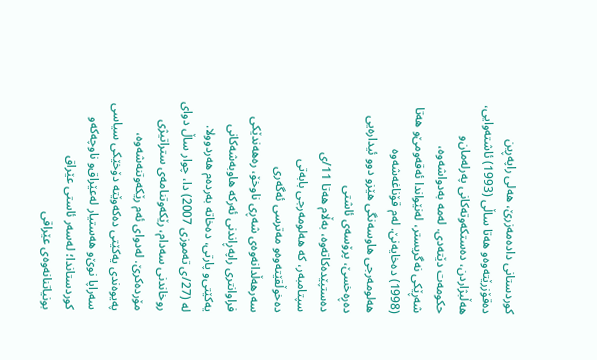كوردستانی‌ داده‌مه‌زرێ‌، هه‌لی‌ راپه‌ڕین ده‌قۆزرێته‌وه‌و هه‌تا ساڵی‌ (1993) ئاشته‌وایی‌، هه‌ڵبژاردن، ده‌ستكه‌وته‌كانی‌ په‌رله‌مان‌و حكومه‌ت دێته‌دی‌. له‌مه‌ به‌دواشه‌وه‌، شه‌ڕێكی‌ نه‌گریستر، له‌نێواندا ئه‌قه‌ومێ‌‌و هه‌تا (1998) ده‌خایه‌نێ‌. له‌م قۆناغه‌شه‌وه‌ هه‌لومه‌رجی‌ هاوسه‌نگی‌ هێزو دوو ئیداره‌یی‌ ده‌ڕه‌خسێ‌، پرۆسه‌ی‌ ئاشتی‌ ده‌ستپێده‌كاته‌وه‌، به‌ڵام هه‌تا 11/ی‌ سپتامبه‌ر، كه‌ هه‌لومه‌رجی‌ بابه‌تی‌ ده‌خوڵقێته‌وه‌و مه‌ترسی‌ ئه‌گه‌ری‌ سه‌رهه‌ڵدانه‌وه‌ی‌ شه‌ڕی‌ ناوخۆ، ره‌هه‌ندێكی‌ فراوانتری‌ راپه‌ڕاندنی‌ ئه‌ركه‌ هاوبه‌شه‌كانی‌ یه‌كێتی‌‌و پارتی‌، ده‌خاته‌ به‌رده‌م هه‌ردوولا.
له‌ (27/ی‌ ته‌موزی‌ 2007) دا، چوار ساڵ‌ دوای‌ روخاندنی‌ سه‌دام، رێكه‌وتنامه‌ی‌ ستراتیژی‌ مۆرده‌كرێ‌. له‌دوای‌ ئه‌م رێكه‌وتنه‌شه‌وه‌، په‌یوه‌ندی‌ یه‌كێتی‌ ده‌كه‌وێته‌ دۆخێكی‌ سیاسی‌ سه‌راپا نوێ‌‌و هه‌ستیار له‌عێراق‌و ناوچه‌كه‌و كوردستاندا؛ له‌سه‌ر ئاستی‌ عێراق بونیاتنانه‌وه‌ی‌ عێراقی‌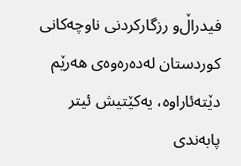فیدراڵ‌‌و رزگاركردنی‌ ناوچه‌كانی‌ كوردستان له‌ده‌ره‌وه‌ی‌ هه‌رێم دێته‌ئاراوه‌، یه‌كێتیش ئیتر پابه‌ندی‌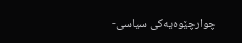چوارچێوه‌یه‌كی‌ سیاسی‌-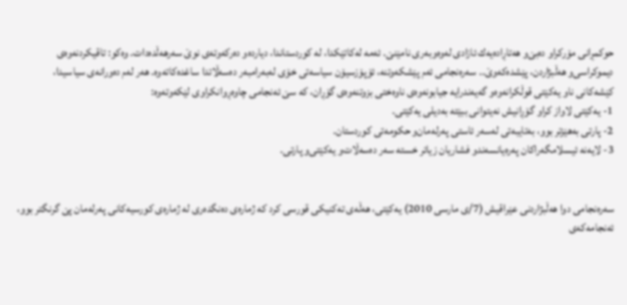حوكمڕانی‌ مۆركراو ده‌بێ‌‌و هه‌تاڕاده‌یه‌ك ئازادی‌ له‌وه‌وبه‌ری‌ نامێنێ‌. ئه‌مه‌ له‌كاتێكدا، له‌ كوردستاندا، دیارده‌و ده‌ركه‌وته‌ی‌ نوێ‌ سه‌رهه‌ڵده‌دات. وه‌كو: تاقیكردنه‌وه‌ی‌ دیموكراسی‌‌و هه‌ڵبژاردن، پێشده‌كه‌وێ‌.. سه‌ره‌نجامی‌ ئه‌م پێشكه‌وتنه‌، ئۆپۆزسیۆن سیاسه‌تی‌ خۆی‌ له‌به‌رامبه‌ر ده‌سه‌ڵاتدا ساغده‌كاته‌وه‌. هه‌ر له‌م ده‌ورانه‌ی‌ سیاسیدا، كێشه‌كانی‌ ناو یه‌كێتی‌ قوڵكرانه‌وه‌و گه‌یه‌ندرایه‌ جیابونه‌وه‌ی‌ ناوه‌ختی‌ بزوتنه‌وه‌ی‌ گۆڕان، كه‌ سێ‌ ئه‌نجامی‌ چاوه‌ڕوانكراوی‌ لێكه‌وته‌وه‌:
1- یه‌كێتی‌ لاواز كراو گۆڕانیش نه‌یتوانی‌ ببێته‌ به‌دیلی‌ یه‌كێتی‌.
2- پارتی‌ به‌هێزتر بوو، به‌تایبه‌تی‌ له‌سه‌ر ئاستی‌ په‌رله‌مان‌و حكومه‌تی‌ كوردستان.
3- لایه‌نه‌ ئیسلامگه‌راكان په‌ره‌یانسه‌ندو فشاریان زیاتر خسته‌ سه‌ر ده‌سه‌ڵات‌و یه‌كێتی‌‌و پارتی‌.


سه‌ره‌نجامی‌ دوا هه‌ڵبژاردنی‌ عێراقیش (7/ی‌ مارسی‌ 2010) یه‌كێتی‌، هه‌ڵه‌ی‌ ته‌كنیكی‌ قورسی‌ كرد كه‌ ژماره‌ی‌ ده‌نگده‌ری‌ له‌ ژماره‌ی‌ كورسیه‌كانی‌ په‌رله‌مان پێ گرنگتر بوو، ئه‌نجامه‌كه‌ی‌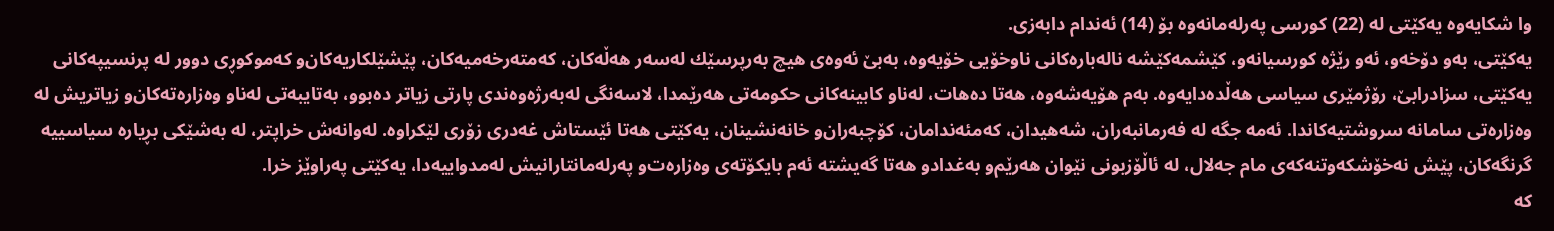وا شكایه‌وه‌ یه‌كێتی‌ له‌ (22) كورسی‌ په‌رله‌مانه‌وه‌ بۆ (14) ئه‌ندام دابه‌زی‌.
یه‌كێتی‌، به‌و دۆخه‌و، ئه‌و رێژه‌ كورسیانه‌و، كێشمه‌كێشه‌ ناله‌باره‌كانی‌ ناوخۆیی‌ خۆیه‌وه‌، به‌بێ‌ ئه‌وه‌ی‌ هیچ به‌رپرسێك له‌سه‌ر هه‌ڵه‌كان، كه‌مته‌رخه‌میه‌كان، پێشێلكاریه‌كان‌و كه‌موكوڕی‌ دوور له‌ پرنسیپه‌كانی‌ یه‌كێتی‌، سزادرابێ‌، رۆژمێری‌ سیاسی‌ هه‌ڵده‌دایه‌وه‌. به‌م هۆیه‌شه‌وه‌، هه‌تا ده‌هات، له‌ناو كابینه‌كانی‌ حكومه‌تی‌ هه‌رێمدا، لاسه‌نگی‌ له‌به‌رژه‌وه‌ندی‌ پارتی‌ زیاتر ده‌بوو، به‌تایبه‌تی‌ له‌ناو وه‌زاره‌ته‌كان‌و زیاتریش له‌ وه‌زاره‌تی‌ سامانه‌ سروشتیه‌كاندا. ئه‌مه‌ جگه‌ له‌ فه‌رمانبه‌ران، شه‌هیدان، كه‌مئه‌ندامان، كۆچبه‌ران‌و خانه‌نشینان، یه‌كێتی‌ هه‌تا ئێستاش غه‌دری‌ زۆری‌ لێكراوه‌. له‌وانه‌ش خراپتر، له‌ به‌شێكی‌ بڕیاره‌ سیاسییه‌ گرنگه‌كان، پێش نه‌خۆشكه‌وتنه‌كه‌ی‌ مام جه‌لال، له‌ ئاڵۆزبونی‌ نێوان هه‌رێم‌و به‌غدادو هه‌تا گه‌یشته‌ ئه‌م بایكۆته‌ی‌ وه‌زاره‌ت‌و په‌رله‌مانتارانیش له‌مدواییه‌دا، یه‌كێتی‌ په‌راوێز خرا.
كه‌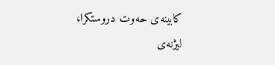كابینه‌ی‌ حه‌وت دروستكرا، لیژنه‌ی‌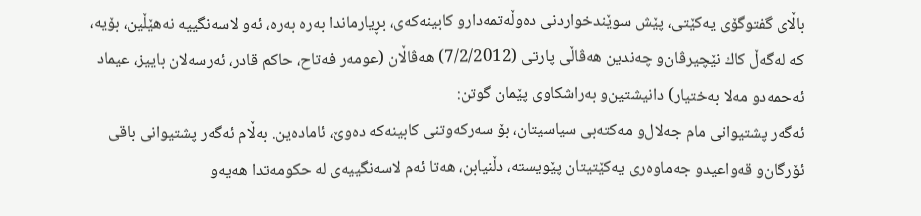باڵای‌ گفتوگۆی‌ یه‌كێتی‌، پێش سوێندخواردنی‌ ده‌وڵه‌تمه‌دارو كابینه‌كه‌ی‌، بڕیارماندا به‌ره‌ به‌ره‌، ئه‌و لاسه‌نگییه‌ نه‌هێڵین، بۆیه‌، كه‌ له‌گه‌ڵ‌ كاك نێچیرڤان‌و چه‌ندین هه‌ڤاڵی‌ پارتی‌ (7/2/2012) هه‌ڤاڵان (عومه‌ر فه‌تاح، حاكم قادر، ئه‌رسه‌لان باییز، عیماد ئه‌حمه‌دو مه‌لا به‌ختیار) دانیشتین‌و به‌راشكاوی‌ پێمان گوتن:
ئه‌گه‌ر پشتیوانی‌ مام جه‌لال‌و مه‌كته‌بی‌ سیاسیتان، بۆ سه‌ركه‌وتنی‌ كابینه‌كه‌ ده‌وێ‌، ئاماده‌ین. به‌ڵام ئه‌گه‌ر پشتیوانی‌ باقی‌ ئۆرگان‌و قه‌واعیدو جه‌ماوه‌ری‌ یه‌كێتیتان پێویسته‌، دڵنیابن، هه‌تا ئه‌م لاسه‌نگییه‌ی‌ له‌ حكومه‌تدا هه‌یه‌و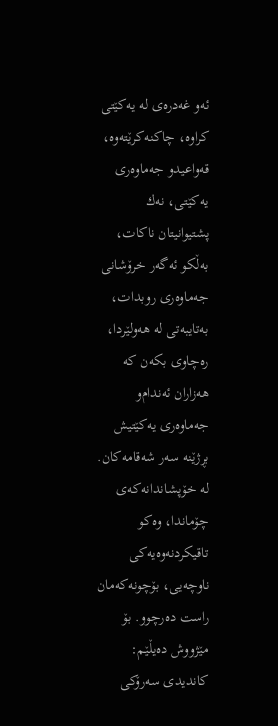ئه‌و غه‌دره‌ی‌ له‌ یه‌كێتی‌ كراوه‌، چاكنه‌كرێته‌وه‌، قه‌واعیدو جه‌ماوه‌ری‌ یه‌كێتی‌، نه‌ك پشتیوانیتان ناكات، به‌ڵكو ئه‌گه‌ر خرۆشانی‌ جه‌ماوه‌ری‌ روبدات، به‌تایبه‌تی‌ له‌ هه‌ولێردا، ره‌چاوی‌ بكه‌ن كه‌ هه‌زاران ئه‌ندام‌و جه‌ماوه‌ری‌ یه‌كێتیش بڕژێنه‌ سه‌ر شه‌قامه‌كان. له‌ خۆپشاندانه‌كه‌ی‌ چۆماندا، وه‌كو تاقیكردنه‌وه‌یه‌كی‌ ناوچه‌یی‌، بۆچونه‌كه‌مان راست ده‌رچوو. بۆ مێژووش ده‌یڵێم:
كاندیدی‌ سه‌رۆكی‌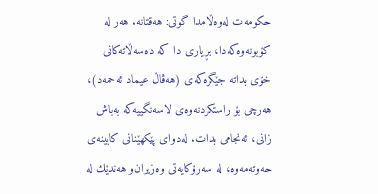حكومه‌ت له‌وه‌ڵامدا گوتی‌: هه‌قتانه‌. هه‌ر له‌ كۆبونه‌وه‌كه‌دا، بڕیاری‌ دا كه‌ ده‌سه‌ڵاته‌كانی‌ خۆی‌ بداته‌ جێگره‌كه‌ی‌ (هه‌ڤاڵ‌ عیماد ئه‌حمه‌د)، هه‌رچی‌ بۆ راستكردنه‌وه‌ی‌ لاسه‌نگییه‌كه‌ به‌باش زانی‌، ئه‌نجامی‌ بدات. له‌دوای‌ پێكهێنانی‌ كابینه‌ی‌ حه‌وته‌مه‌وه‌، له‌ سه‌رۆكایه‌تی‌ وه‌زیران‌و هه‌ندێك له‌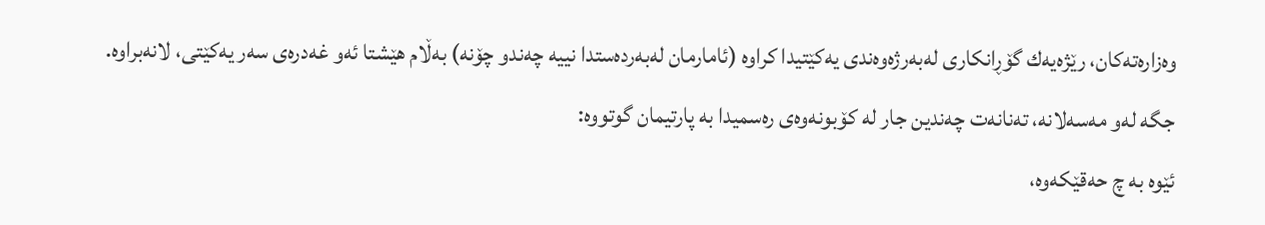وه‌زاره‌ته‌كان، رێژه‌یه‌ك گۆڕانكاری‌ له‌به‌رژه‌وه‌ندی‌ یه‌كێتیدا كراوه‌ (ئامارمان له‌به‌رده‌ستدا نییه‌ چه‌ندو چۆنه‌) به‌ڵام هێشتا ئه‌و غه‌دره‌ی‌ سه‌ر یه‌كێتی‌، لانه‌براوه‌.
جگه‌ له‌و مه‌سه‌لانه‌، ته‌نانه‌ت چه‌ندین جار له‌ كۆبونه‌وه‌ی‌ ره‌سمیدا به‌ پارتیمان گوتووه‌:
ئێوه‌ به‌ چ حه‌قێكه‌وه‌،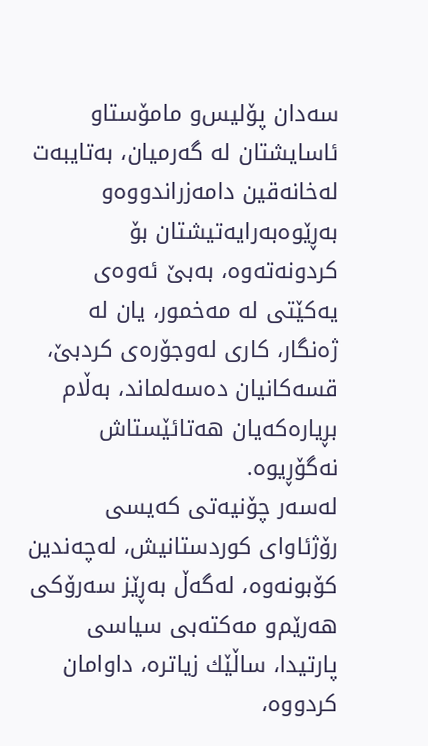سه‌دان پۆلیس‌و مامۆستاو ئاسایشتان له‌ گه‌رمیان، به‌تایبه‌ت  له‌خانه‌قین دامه‌زراندووه‌و به‌ڕێوه‌به‌رایه‌تیشتان بۆ كردونه‌ته‌وه‌، به‌بێ‌ ئه‌وه‌ی‌ یه‌كێتی‌ له‌ مه‌خمور، یان له‌ ژه‌نگار، كاری‌ له‌وجۆره‌ی‌ كردبێ‌، قسه‌كانیان ده‌سه‌لماند، به‌ڵام بڕیاره‌كه‌یان هه‌تائێستاش نه‌گۆڕیوه‌.
له‌سه‌ر چۆنیه‌تی‌ كه‌یسی‌ رۆژئاوای‌ كوردستانیش، له‌چه‌ندین كۆبونه‌وه‌، له‌گه‌ڵ‌ به‌ڕێز سه‌رۆكی‌ هه‌رێم‌و مه‌كته‌بی‌ سیاسی‌ پارتیدا، ساڵێك زیاتره‌، داوامان كردووه‌،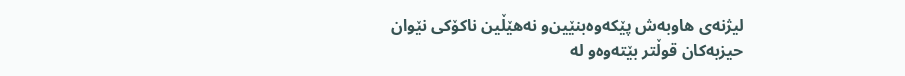لیژنه‌ی‌ هاوبه‌ش پێكه‌وه‌بنێین‌و نه‌هێڵین ناكۆكی نێوان حیزبه‌كان قوڵتر بێته‌وه‌و له‌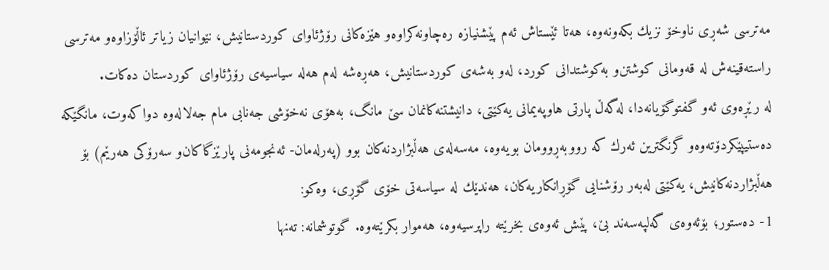مه‌ترسی‌ شه‌ڕی‌ ناوخۆ نزیك بكه‌ونه‌وه‌، هه‌تا ئێستاش ئه‌م پێشنیازه‌ ره‌چاونه‌كراوه‌و هێزه‌كانی‌ رۆژئاوای‌ كوردستانیش، نێوانیان زیاتر ئاڵۆزاوه‌و مه‌ترسی‌ راسته‌قینه‌ش له‌ قه‌ومانی‌ كوشتن‌و به‌كوشتدانی‌ كورد، له‌و به‌شه‌ی‌ كوردستانیش، هه‌ڕه‌شه‌ له‌م هه‌له‌ سیاسیه‌ی‌ رۆژئاوای‌ كوردستان ده‌كات.
له‌ رێڕه‌وی‌ ئه‌و گفتوگۆیانه‌دا، له‌گه‌ڵ‌ پارتی‌ هاوپه‌یمانی‌ یه‌كێتی‌، دانیشتنه‌كانمان سێ‌ مانگ، به‌هۆی‌ نه‌خۆشی‌ جه‌نابی‌ مام جه‌لاله‌وه‌ دواكه‌وت، مانگێكه‌ ده‌ستیپێكردۆته‌وه‌و گرنگترین ئه‌رك كه‌ رووبه‌ڕوومان بویه‌وه‌، مه‌سه‌له‌ی‌ هه‌ڵبژاردنه‌كان بوو (په‌رله‌مان- ئه‌نجومه‌نی‌ پارێزگاكان‌و سه‌رۆكی‌ هه‌رێم) بۆ هه‌ڵبژاردنه‌كانیش، یه‌كێتی‌ له‌به‌ر رۆشنایی‌ گۆڕانكاریه‌كان، هه‌ندێك له‌ سیاسه‌تی‌ خۆی‌ گۆڕی‌، وه‌كو:
1- ده‌ستور؛ بۆئه‌وه‌ی‌ گه‌لپه‌سه‌ند بێ‌، پێش ئه‌وه‌ی‌ بخرێته‌ راپرسیه‌وه‌، هه‌موار بكرێته‌وه‌. گوتوشمانه‌: ته‌نها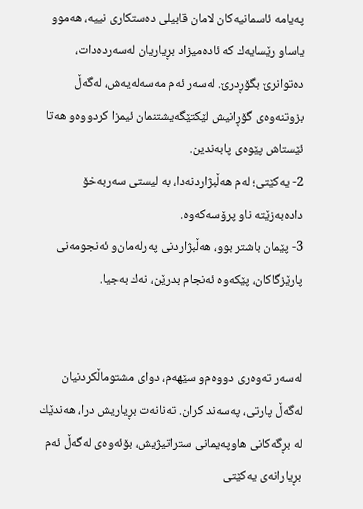په‌یامه‌ ئاسمانیه‌كان لامان قابیلی‌ ده‌ستكاری‌ نییه‌، هه‌موو یاساو رێسایه‌ك كه‌ ئاده‌میزاد بڕیاریان له‌سه‌رده‌دات، ده‌توانرێ‌ بگۆڕدرێ‌. له‌سه‌ر ئه‌م مه‌سه‌له‌یه‌ش، له‌گه‌ڵ‌ بزوتنه‌وه‌ی‌ گۆڕانیش لێكتێگه‌یشتنمان ئیمزا كردووه‌و هه‌تا ئێستاش پێوه‌ی‌ پابه‌ندین.
2- یه‌كێتی‌؛ له‌م هه‌ڵبژاردنه‌دا، به‌ لیستی‌ سه‌ربه‌خۆ داده‌به‌زێته‌ ناو پرۆسه‌كه‌وه‌.
3- پێمان باشتر بوو، هه‌ڵبژاردنی‌ په‌رله‌مان‌و ئه‌نجومه‌نی‌ پارێزگاكان، پێكه‌وه‌ ئه‌نجام بدرێن، نه‌ك به‌جیا.


له‌سه‌ر ته‌وه‌ری‌ دووه‌م‌و سێهه‌م، دوای‌ مشتوماڵكردنیان له‌گه‌ڵ‌ پارتی‌، په‌سه‌ند كران. ته‌نانه‌ت بڕیاریش درا، هه‌ندێك له‌ بڕگه‌كانی‌ هاوپه‌یمانی‌ ستراتیژیش، بۆئه‌وه‌ی‌ له‌گه‌ڵ‌ ئه‌م بڕیارانه‌ی‌ یه‌كێتی‌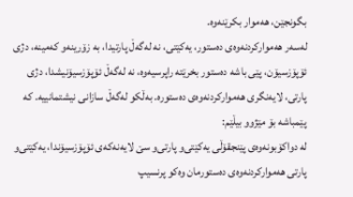بگونجێن، هه‌موار بكرێنه‌وه‌.
له‌سه‌ر هه‌مواركردنه‌وه‌ی‌ ده‌ستور، یه‌كێتی‌، نه‌ له‌گه‌ڵ‌ پارتیدا، به‌ زۆرینه‌و كه‌مینه‌، دژی‌ ئۆپۆزسیۆن، پێی‌ باشه‌ ده‌ستور بخرێته‌ راپرسیه‌وه‌، نه‌ له‌گه‌ڵ‌ ئۆپۆزسیۆنیشدا، دژی‌ پارتی‌، لایه‌نگری‌ هه‌مواركردنه‌وه‌ی‌ ده‌ستوره‌. به‌ڵكو له‌گه‌ڵ‌ سازانی‌ نیشتمانییه‌. كه‌ پێمباشه‌ بۆ مێژوو بیڵێم:
له‌ دواكۆبونه‌وه‌ی‌ پێنجقۆڵی‌ یه‌كێتی‌‌و پارتی‌‌و سێ‌ لایه‌نه‌كه‌ی‌ ئۆپۆزسیۆندا، یه‌كێتی‌‌و پارتی‌ هه‌مواركردنه‌وه‌ی‌ ده‌ستورمان وه‌كو پرنسیپ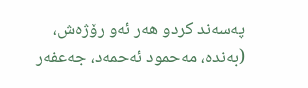په‌سه‌ند كردو هه‌ر ئه‌و رۆژه‌ش، (به‌نده‌، مه‌حمود ئه‌حمه‌د، جه‌عفه‌ر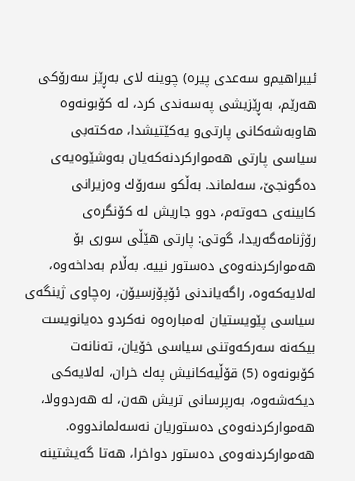ئیبراهیم‌و سه‌عدی‌ پیره‌) چوینه‌ لای‌ به‌ڕێز سه‌رۆكی‌ هه‌رێم، به‌ڕێزیشی‌ په‌سه‌ندی‌ كرد، له‌ كۆبونه‌وه‌ هاوبه‌شه‌كانی‌ پارتی‌‌و یه‌كێتیشدا، مه‌كته‌بی‌ سیاسی‌ پارتی‌ هه‌مواركردنه‌كه‌یان به‌وشێوه‌یه‌ی‌ ده‌گونجێ‌، سه‌لماند. به‌ڵكو سه‌رۆك وه‌زیرانی‌ كابینه‌ی‌ حه‌وته‌م، دوو جاریش له‌ كۆنگره‌ی‌ رۆژنامه‌گه‌ریدا، گوتی‌: پارتی‌ هێڵی‌ سوری‌ بۆ هه‌مواركردنه‌وه‌ی‌ ده‌ستور نییه‌. به‌ڵام به‌داخه‌وه‌، له‌لایه‌كه‌وه‌، راگه‌یاندنی‌ ئۆپۆزسیۆن، ره‌چاوی‌ ژینگه‌ی‌ سیاسی‌ پێویستیان له‌مباره‌وه‌ نه‌كردو ده‌یانویست بیكه‌نه‌ سه‌ركه‌وتنی‌ سیاسی‌ خۆیان، ته‌نانه‌ت كۆبونه‌وه‌ (5) قۆڵیه‌كانیش په‌ك خران، له‌لایه‌كی‌ دیكه‌شه‌وه‌، به‌رپرسانی‌ تریش هه‌ن، له‌ هه‌ردوولا، هه‌مواركردنه‌وه‌ی‌ ده‌ستوریان نه‌سه‌لماندووه‌.
هه‌مواركردنه‌وه‌ی‌ ده‌ستور دواخرا، هه‌تا گه‌یشتینه‌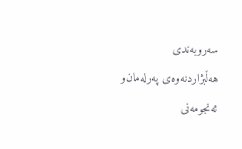سه‌روبه‌ندی‌ هه‌ڵبژاردنه‌وه‌ی‌ په‌رله‌مان‌و ئه‌نجومه‌نی‌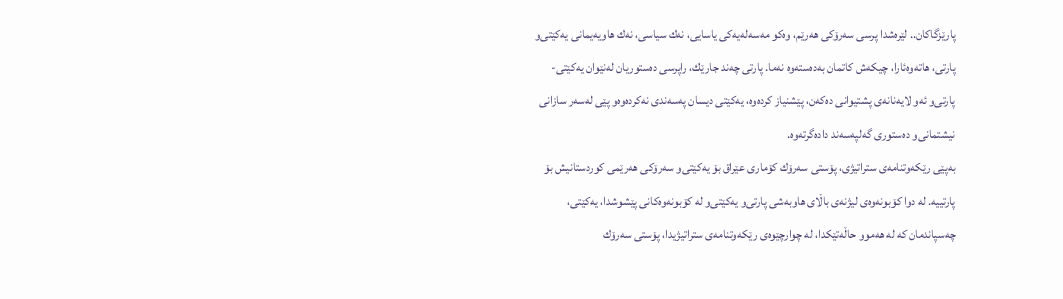پارێزگاكان.. لێره‌شدا پرسی‌ سه‌رۆكی‌ هه‌رێم، وه‌كو مه‌سه‌له‌یه‌كی‌ یاسایی‌، نه‌ك سیاسی‌، نه‌ك هاویه‌یمانی‌ یه‌كێتی‌‌و پارتی‌، هاته‌وه‌ئارا، چیكه‌ش كاتمان به‌ده‌سته‌وه‌ نه‌ما. پارتی‌ چه‌ند جارێك، راپرسی‌ ده‌ستوریان له‌نێوان یه‌كێتی‌- پارتی‌‌و ئه‌و لایه‌نانه‌ی‌ پشتیوانی‌ ده‌كه‌ن، پێشنیاز كرده‌وه‌، یه‌كێتی‌ دیسان په‌سه‌ندی‌ نه‌كرده‌وه‌و پێی‌ له‌سه‌ر سازانی‌ نیشتمانی‌‌و ده‌ستوری‌ گه‌لپه‌سه‌ند داده‌گرته‌وه‌.
به‌پێی‌ رێكه‌وتنامه‌ی‌ ستراتیژی‌، پۆستی‌ سه‌رۆك كۆماری‌ عێراق بۆ یه‌كێتی‌‌و سه‌رۆكی‌ هه‌رێمی‌ كوردستانیش بۆ پارتییه‌. له‌ دوا كۆبونه‌وه‌ی‌ لیژنه‌ی‌ باڵای‌ هاوبه‌شی‌ پارتی‌‌و یه‌كێتی‌‌و له‌ كۆبونه‌وه‌كانی‌ پێشوشدا، یه‌كێتی‌، چه‌سپاندمان كه‌ له‌ هه‌موو حاڵه‌تێكدا، له‌ چوارچێوه‌ی‌ رێكه‌وتنامه‌ی‌ ستراتیژیدا، پۆستی‌ سه‌رۆك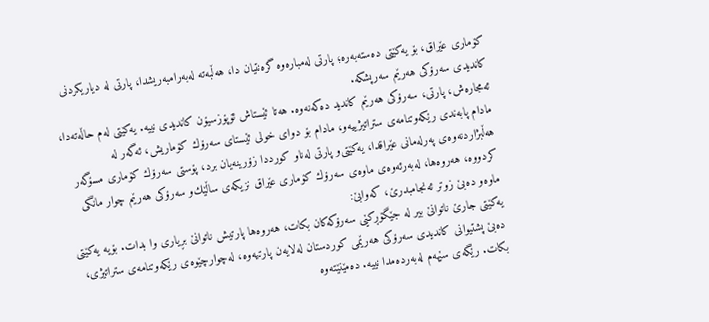كۆماری‌ عێراق، بۆ یه‌كێتی‌ ده‌سته‌به‌ره‌؛ پارتی‌ له‌مباره‌وه‌ گره‌نتیان دا، هه‌ڵبه‌ته‌ له‌به‌رامبه‌ریشدا، پارتی‌ له‌ دیاریكردنی‌ كاندیدی‌ سه‌رۆكی‌ هه‌رێم سه‌رپشكه‌.
ئه‌مجاره‌ش، پارتی‌، سه‌رۆكی‌ هه‌رێم كاندید ده‌كه‌نه‌وه‌. هه‌تا ئێستاش ئۆپۆزسیۆن كاندیدی‌ نییه‌. یه‌كێتی‌ له‌م حاڵه‌ته‌دا، مادام پابه‌ندی‌ رێكه‌وتنامه‌ی‌ ستراتیژییه‌و، مادام بۆ دوای‌ خولی‌ ئێستای‌ سه‌رۆك كۆماریش، ئه‌گه‌ر له‌ هه‌ڵبژاردنه‌وه‌ی‌ په‌رله‌مانی‌ عێراقدا، یه‌كێتی‌‌و پارتی‌ له‌ناو كورددا زۆرینه‌یان برد، پۆستی‌ سه‌رۆك كۆماری‌ مسۆگه‌ر كردووه‌، هه‌روه‌ها، له‌به‌رئه‌وه‌ی‌ ماوه‌ی‌ سه‌رۆك كۆماری‌ عێراق نزیكه‌ی‌ ساڵێك‌و سه‌رۆكی‌ هه‌رێم چوار مانگی‌ ماوه‌و ده‌بێ‌ زوتر ئه‌نجامبدرێ‌، كه‌وابێ‌:
یه‌كێتی‌ جارێ‌ ناتوانێ‌ بیر له‌ جێگۆڕكێی‌ سه‌رۆكه‌كان بكات، هه‌روه‌ها پارتیش ناتوانێ‌ بڕیاری‌ وا بدات. بۆیه‌ یه‌كێتی‌ ده‌بێ‌ پشتیوانی‌ كاندیدی‌ سه‌رۆكی‌ هه‌رێمی‌ كوردستان له‌لایه‌ن پارتیه‌وه‌، له‌چوارچێوه‌ی‌ رێكه‌وتنامه‌ی‌ ستراتیژی‌، بكات. رێگه‌ی‌ سێهه‌م له‌به‌رده‌مدا نییه‌. ده‌مێنێته‌وه‌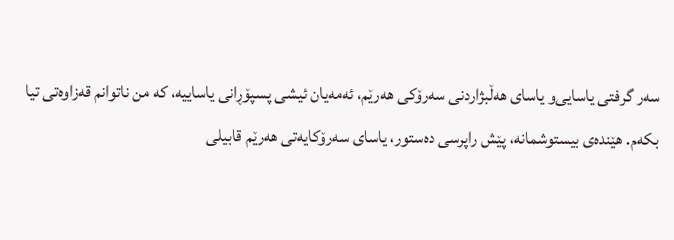سه‌ر گرفتی‌ یاسایی‌‌و یاسای‌ هه‌ڵبژاردنی‌ سه‌رۆكی‌ هه‌رێم، ئه‌مه‌یان ئیشی‌ پسپۆڕانی‌ یاساییه‌، كه‌ من ناتوانم قه‌زاوه‌تی‌ تیا بكه‌م. هێنده‌ی‌ بیستوشمانه‌، پێش راپرسی‌ ده‌ستور، یاسای‌ سه‌رۆكایه‌تی‌ هه‌رێم قابیلی‌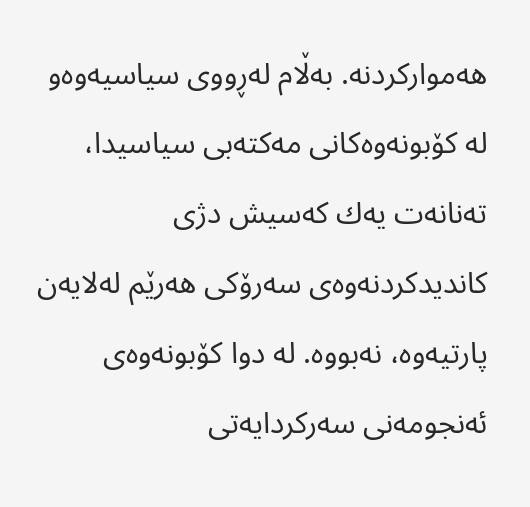هه‌مواركردنه‌. به‌ڵام له‌ڕووی‌ سیاسیه‌وه‌و له‌ كۆبونه‌وه‌كانی‌ مه‌كته‌بی‌ سیاسیدا، ته‌نانه‌ت یه‌ك كه‌سیش دژی‌ كاندیدكردنه‌وه‌ی‌ سه‌رۆكی‌ هه‌رێم له‌لایه‌ن پارتیه‌وه‌، نه‌بووه‌. له‌ دوا كۆبونه‌وه‌ی‌ ئه‌نجومه‌نی‌ سه‌ركردایه‌تی‌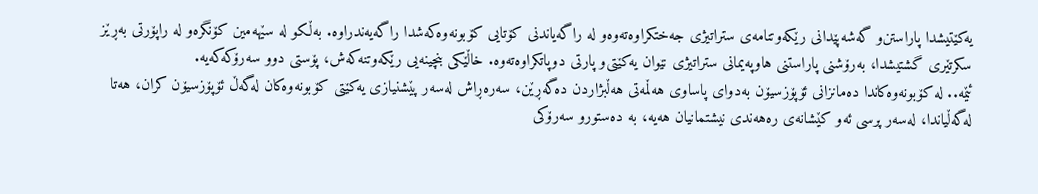یه‌كێتیشدا پاراستن‌و گه‌شه‌پێدانی‌ رێكه‌وتنامه‌ی‌ ستراتیژی‌ جه‌ختكراوه‌ته‌وه‌و له‌ راگه‌یاندنی‌ كۆتایی‌ كۆبونه‌وه‌كه‌شدا راگه‌یه‌ندراوه‌. به‌ڵكو له‌ سێهه‌مین كۆنگره‌و له‌ راپۆرتی‌ به‌ڕێز سكرتێری‌ گشتیشدا، به‌رۆشنی‌ پاراستنی‌ هاوپه‌یمانی‌ ستراتیژی‌ نێوان یه‌كێتی‌‌و پارتی‌ دوپاتكراوه‌ته‌وه‌. خاڵێكی‌ بنچینه‌یی‌ رێكه‌وتنه‌كه‌ش، پۆستی‌ دوو سه‌رۆكه‌كه‌یه‌.
ئێمه‌.. له‌ كۆبونه‌وه‌كاندا ده‌مانزانی‌ ئۆپۆزسیۆن به‌دوای‌ پاساوی‌ هه‌ڵمه‌تی‌ هه‌ڵبژاردن ده‌گه‌ڕێن، سه‌ره‌ڕاش له‌سه‌ر پێشنیازی‌ یه‌كێتی‌ كۆبونه‌وه‌كان له‌گه‌ڵ‌ ئۆپۆزسیۆن كران، هه‌تا له‌گه‌ڵیاندا، له‌سه‌ر پرسی‌ ئه‌و كێشانه‌ی‌ ره‌هه‌ندی‌ نیشتمانیان هه‌یه‌، به‌ ده‌ستورو سه‌رۆكی‌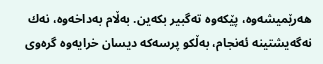هه‌رێمیشه‌وه‌، پێكه‌وه‌ ته‌گبیر بكه‌ین. به‌ڵام به‌داخه‌وه‌، نه‌ك نه‌گه‌یشتینه‌ ئه‌نجام، به‌ڵكو پرسه‌كه‌ دیسان خرایه‌وه‌ گره‌وی‌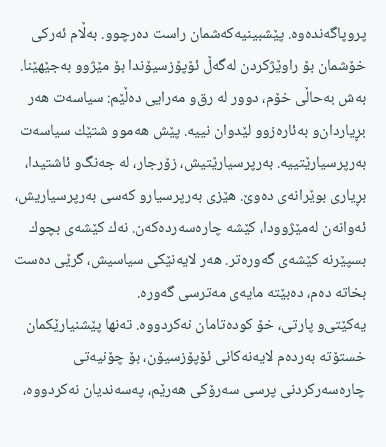پروپاگه‌نده‌وه‌. پێشبینیه‌كه‌شمان راست ده‌رچوو. به‌ڵام ئه‌ركی‌ خۆشمان بۆ راوێژكردن له‌گه‌ڵ‌ ئۆپۆزسیۆندا بۆ مێژوو به‌جێهێنا.
به‌ش به‌حاڵی‌ خۆم، دوور له‌ رق‌و مه‌رایی‌ ده‌ڵێم: سیاسه‌ت هه‌ر بڕیاردان‌و به‌ئاره‌زوو لێدوان نییه‌. پێش هه‌موو شتێك سیاسه‌ت به‌رپرسیارێتییه‌. به‌رپرسیارێتیش، زۆرجار، له‌ جه‌نگ‌و ئاشتیدا، بڕیاری‌ بوێرانه‌ی‌ ده‌وێ‌. هێزی‌ به‌رپرسیارو كه‌سی‌ به‌رپرسیاریش، ئه‌وانه‌ن له‌مێژوودا، كێشه‌ چاره‌سه‌رده‌كه‌ن. نه‌ك كێشه‌ی‌ بچوك بسپێرنه‌ كێشه‌ی‌ گه‌وره‌تر. هه‌ر لایه‌نێكی‌ سیاسیش، گرێی‌ ده‌ست بخاته‌ ده‌م، ده‌بێته‌ مایه‌ی‌ مه‌ترسی‌ گه‌وره‌.
یه‌كێتی‌‌و پارتی‌، خۆ كوده‌تامان نه‌كردووه‌. ته‌نها پێشنیارێكمان خستۆته‌ به‌رده‌م لایه‌نه‌كانی‌ ئۆپۆزسیۆن، بۆ چۆنیه‌تی‌ چاره‌سه‌ركردنی‌ پرسی‌ سه‌رۆكی‌ هه‌رێم، په‌سه‌ندیان نه‌كردووه‌،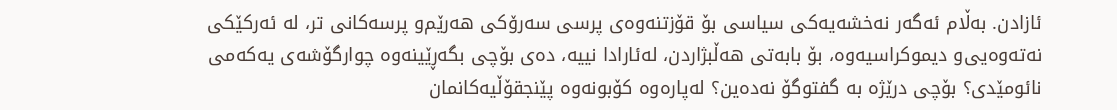ئازادن. به‌ڵام ئه‌گه‌ر نه‌خشه‌یه‌كی‌ سیاسی‌ بۆ قۆزتنه‌وه‌ی‌ پرسی‌ سه‌رۆكی‌ هه‌رێم‌و پرسه‌كانی‌ تر، له‌ ئه‌ركێكی‌ نه‌ته‌وه‌یی‌‌و دیموكراسیه‌وه‌، بۆ بابه‌تی‌ هه‌ڵبژاردن، له‌ئارادا نییه‌، ده‌ی‌ بۆچی‌ بگه‌ڕێینه‌وه‌ چوارگۆشه‌ی‌ یه‌كه‌می‌ نائومێدی‌؟ بۆچی‌ درێژه‌ به‌ گفتوگۆ نه‌ده‌ین؟ له‌پاره‌وه‌ كۆبونه‌وه‌ پێنجقۆڵیه‌كانمان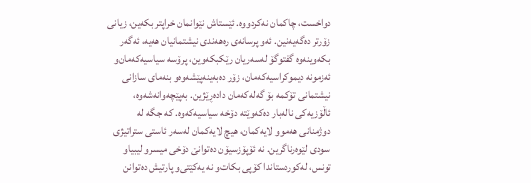دواخست، چاكمان نه‌كردووه‌. ئێستاش نێوانمان خراپتر بكه‌ین، زیانی‌ زۆرتر ده‌گه‌یه‌نین. ئه‌و پرسانه‌ی‌ ره‌هه‌ندی‌ نیشتمانیان هه‌یه‌، ئه‌گه‌ر بكه‌وینه‌وه‌ گفتوگۆ له‌سه‌ریان رێكبكه‌وین، پرۆسه‌ سیاسیه‌كه‌مان‌و ئه‌زمونه‌ دیموكراسیه‌كه‌مان، زۆر ده‌به‌ینه‌پێشه‌وه‌و بنه‌مای‌ سازانی‌ نیشتمانی‌ تۆكمه‌ بۆ گه‌له‌كه‌مان داده‌ڕێژین. به‌پێچه‌وانه‌شه‌وه‌، ئاڵۆزیه‌كی‌ ناله‌بار ده‌كه‌وێته‌ دۆخه‌ سیاسیه‌كه‌وه‌. كه‌ جگه‌ له‌ دوژمنانی‌ هه‌موو لایه‌كمان، هیچ لایه‌كمان له‌سه‌ر ئاستی‌ ستراتیژی‌ سودی‌ لێوه‌رناگرین. نه‌ ئۆپۆزسیۆن ده‌توانێ‌ دۆخی‌ میسرو لیبیاو تونس، له‌كوردستاندا كۆپی‌ بكات‌و نه‌ یه‌كێتی‌‌و پارتیش ده‌توانن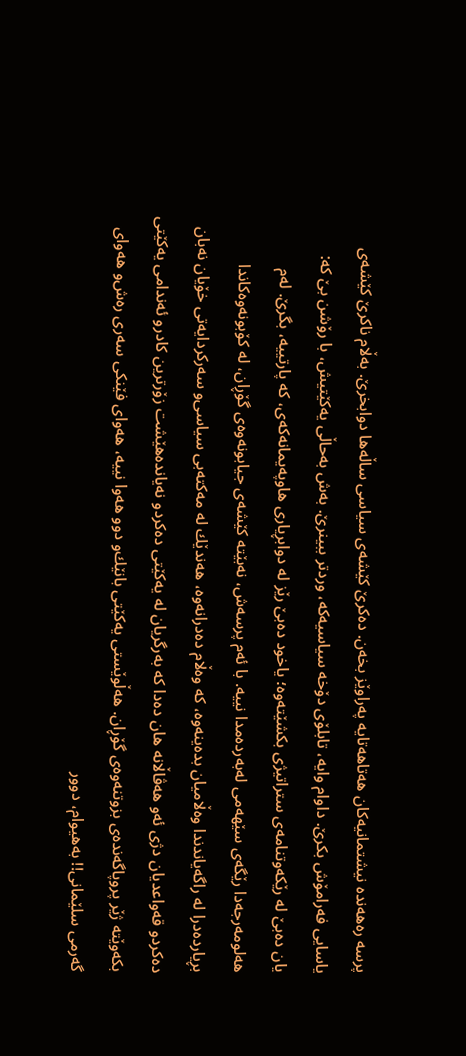پرسه‌ ره‌هه‌نده‌ نیشتمانیه‌كان هه‌تاهه‌تایه‌ په‌راوێز بخه‌ن. ده‌كرێ‌ كێشه‌ی‌ سیاسی‌ ساڵه‌ها دوابخرێ‌. به‌ڵام ناكرێ‌ كێشه‌ی‌ یاسایی‌ فه‌رامۆش بكرێ‌. داوام وایه‌، تابلۆی‌ دۆخه‌ سیاسیه‌كه‌، وردتر ببینرێ‌. به‌ش به‌حاڵی‌ یه‌كێتیش، با رۆشن بێ‌ كه‌:
یان ده‌بێ‌ له‌ رێكه‌وتنامه‌ی‌ ستراتیژی‌ بكشێته‌وه‌؛ یاخود ده‌بێ‌ رێز له‌ دوابڕیاری‌ هاوپه‌یمانه‌كه‌ی‌، كه‌ پارتییه‌، بگرێ‌. له‌م هه‌لومه‌رجه‌دا رێگه‌ی‌ سێهه‌می‌ له‌به‌رده‌مدا نییه‌. با ئه‌م پرسه‌ش، نه‌بێته‌ كێشه‌ی‌ جیابونه‌وه‌ی‌ گۆڕان، له‌ كۆبونه‌وه‌كاندا بڕیارده‌درا له‌ راگه‌یاندندا وه‌ڵامیان بده‌ینه‌وه‌، كه‌ وه‌ڵام ده‌درانه‌وه‌، هه‌ندێك له‌ مه‌كته‌بی‌ سیاسی‌‌و سه‌ركردایه‌تی‌ خۆیان نه‌بان ده‌كردو قه‌واعدیان دژی‌ ئه‌و هه‌ڤاڵانه‌ هان ده‌دا كه‌ به‌رگریان له‌ یه‌كێتی‌ ده‌كردو نه‌یانده‌هێشت زۆرترین كادرو ئه‌ندامی‌ یه‌كێتی‌ بكه‌وێته‌ ژێر پروپاگه‌نده‌ی‌ بزوتنه‌وه‌ی‌ گۆڕان. هه‌ڵوێستی‌ یه‌كێتی‌ بانێك‌و دوو هه‌وا نییه‌، هه‌وای‌ فێنكی‌ سه‌ری‌ ره‌ش‌و هه‌وای‌ گه‌رمی‌ سلێمانی‌!! به‌هیوام، دوور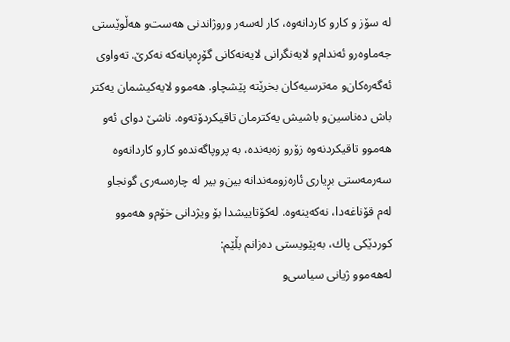له‌ سۆز و كارو كاردانه‌وه‌، كار له‌سه‌ر وروژاندنی‌ هه‌ست‌و هه‌ڵوێستی‌ جه‌ماوه‌رو ئه‌ندام‌و لایه‌نگرانی‌ لایه‌نه‌كانی‌ گۆڕه‌پانه‌كه‌ نه‌كرێ‌. ته‌واوی‌ ئه‌گه‌ره‌كان‌و مه‌ترسیه‌كان بخرێته‌ پێشچاو. هه‌موو لایه‌كیشمان یه‌كتر باش ده‌ناسین‌و باشیش یه‌كترمان تاقیكردۆته‌وه‌. ناشێ‌ دوای‌ ئه‌و هه‌موو تاقیكردنه‌وه‌ زۆرو زه‌به‌نده‌، به‌ پروپاگه‌نده‌و كارو كاردانه‌وه‌ سه‌رمه‌ستی‌ بڕیاری‌ ئاره‌زومه‌ندانه‌ بین‌و بیر له‌ چاره‌سه‌ری‌ گونجاو له‌م قۆناغه‌دا، نه‌كه‌ینه‌وه‌. له‌كۆتاییشدا بۆ ویژدانی‌ خۆم‌و هه‌موو كوردێكی‌ پاك، به‌پێویستی‌ ده‌زانم بڵێم:
له‌هه‌موو ژیانی‌ سیاسی‌‌و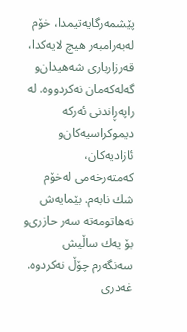پێشمه‌رگایه‌تیمدا، خۆم له‌به‌رامبه‌ر هیچ لایه‌كدا، قه‌رزارباری‌ شه‌هیدان‌و گه‌له‌كه‌مان نه‌كردووه‌. له‌ راپه‌ڕاندنی‌ ئه‌ركه‌ دیموكراسیه‌كان‌و ئازادیه‌كان، كه‌مته‌رخه‌می‌ له‌خۆم شك نابه‌م. بێمایه‌ش نه‌هاتومه‌ته‌ سه‌ر حازری‌‌و بۆ یه‌ك ساڵیش سه‌نگه‌رم چۆڵ‌ نه‌كردوه‌. غه‌دری‌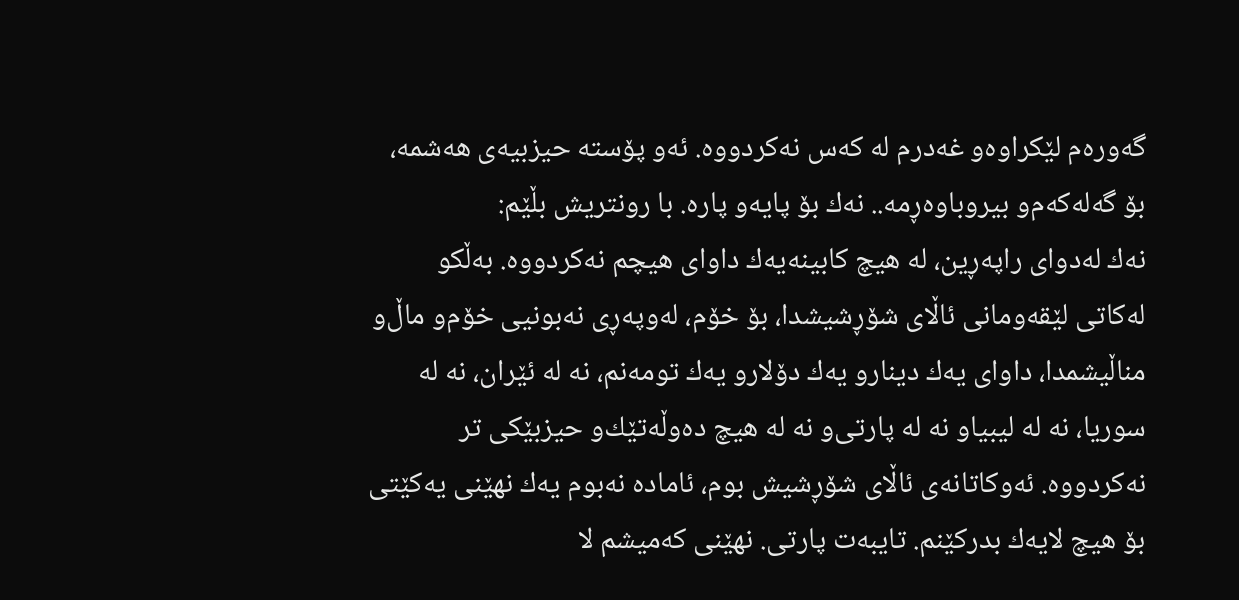گه‌وره‌م لێكراوه‌و غه‌درم له‌ كه‌س نه‌كردووه‌. ئه‌و پۆسته‌ حیزبیه‌ی‌ هه‌شمه‌، بۆ گه‌له‌كه‌م‌و بیروباوه‌ڕمه‌.. نه‌ك بۆ پایه‌و پاره‌. با رونتریش بڵێم:
نه‌ك له‌دوای‌ راپه‌ڕین، له‌ هیچ كابینه‌یه‌ك داوای‌ هیچم نه‌كردووه‌. به‌ڵكو له‌كاتی‌ لێقه‌ومانی‌ ئاڵای‌ شۆڕشیشدا، بۆ خۆم، له‌وپه‌ڕی‌ نه‌بونیی‌ خۆم‌و ماڵ‌‌و مناڵیشمدا، داوای‌ یه‌ك دینارو یه‌ك دۆلارو یه‌ك تومه‌نم، نه‌ له‌ ئێران، نه‌ له‌ سوریا، نه‌ له‌ لیبیاو نه‌ له‌ پارتی‌‌و نه‌ له‌ هیچ ده‌وڵه‌تێك‌و حیزبێكی‌ تر نه‌كردووه‌. ئه‌وكاتانه‌ی‌ ئاڵای‌ شۆڕشیش بوم، ئاماده‌ نه‌بوم یه‌ك نهێنی‌ یه‌كێتی‌ بۆ هیچ لایه‌ك بدركێنم. تایبه‌ت پارتی‌. نهێنی‌ كه‌میشم لا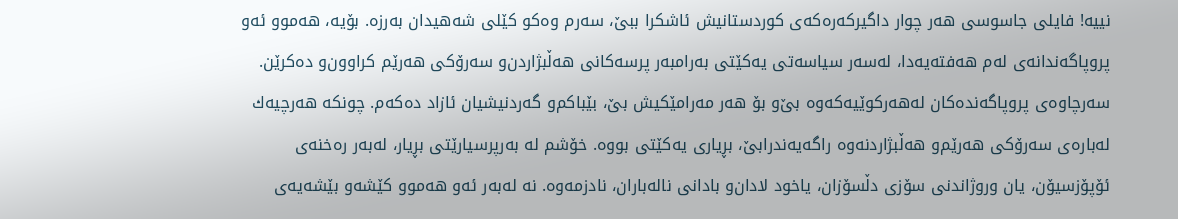نییه‌! فایلی‌ جاسوسی‌ هه‌ر چوار داگیركه‌ره‌كه‌ی‌ كوردستانیش ئاشكرا ببێ‌، سه‌رم وه‌كو كێلی‌ شه‌هیدان به‌رزه‌. بۆیه‌، هه‌موو ئه‌و پروپاگه‌ندانه‌ی‌ له‌م هه‌فته‌یه‌دا، له‌سه‌ر سیاسه‌تی‌ یه‌كێتی‌ به‌رامبه‌ر پرسه‌كانی‌ هه‌ڵبژاردن‌و سه‌رۆكی‌ هه‌رێم كراوون‌و ده‌كرێن. سه‌رچاوه‌ی‌ پروپاگه‌نده‌كان له‌هه‌ركوێیه‌كه‌وه‌ بێ‌‌و بۆ هه‌ر مه‌رامێكیش بێ‌، بێباكم‌و گه‌ردنیشیان ئازاد ده‌كه‌م. چونكه‌ هه‌رچیه‌ك له‌باره‌ی‌ سه‌رۆكی‌ هه‌رێم‌و هه‌ڵبژاردنه‌وه‌ راگه‌یه‌ندرابێ‌، بڕیاری‌ یه‌كێتی بووه‌. خۆشم له‌ به‌رپرسیارێتی‌ بڕیار، له‌به‌ر ره‌خنه‌ی‌ ئۆپۆزسیۆن، یان وروژاندنی‌ سۆزی‌ دڵسۆزان، یاخود لادان‌و بادانی‌ ناله‌باران، نادزمه‌وه‌. نه‌ له‌به‌ر ئه‌و هه‌موو كێشه‌و بێشه‌یه‌ی‌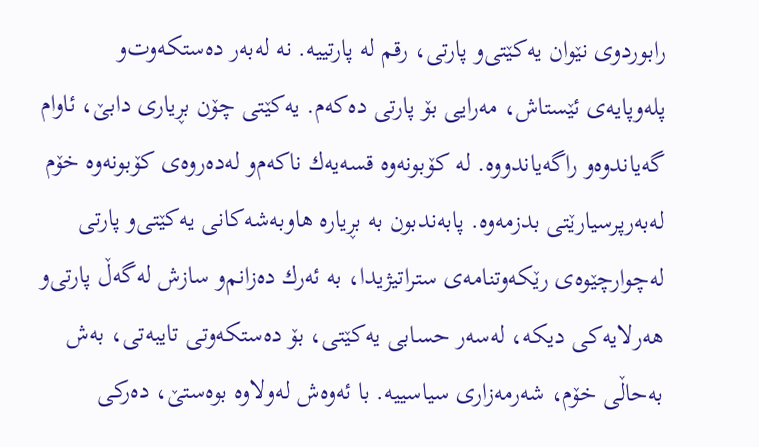رابوردوی‌ نێوان یه‌كێتی‌‌و پارتی‌، رقم له‌ پارتییه‌. نه‌ له‌به‌ر ده‌ستكه‌وت‌و پله‌وپایه‌ی‌ ئێستاش، مه‌رایی‌ بۆ پارتی‌ ده‌كه‌م. یه‌كێتی‌ چۆن بڕیاری‌ دابێ‌، ئاوام گه‌یاندوه‌و راگه‌یاندووه‌. له‌ كۆبونه‌وه‌ قسه‌یه‌ك ناكه‌م‌و له‌ده‌روه‌ی‌ كۆبونه‌وه‌ خۆم له‌به‌رپرسیارێتی‌ بدزمه‌وه‌. پابه‌ندبون به‌ بڕیاره‌ هاوبه‌شه‌كانی‌ یه‌كێتی‌‌و پارتی‌ له‌چوارچێوه‌ی‌ رێكه‌وتنامه‌ی‌ ستراتیژیدا، به‌ ئه‌رك ده‌زانم‌و سازش له‌گه‌ڵ‌ پارتی‌‌و هه‌رلایه‌كی‌ دیكه‌، له‌سه‌ر حسابی‌ یه‌كێتی‌، بۆ ده‌ستكه‌وتی‌ تایبه‌تی‌، به‌ش به‌حاڵی‌ خۆم، شه‌رمه‌زاری‌ سیاسییه‌. با ئه‌وه‌ش له‌ولاوه‌ بوه‌ستێ‌، ده‌ركی‌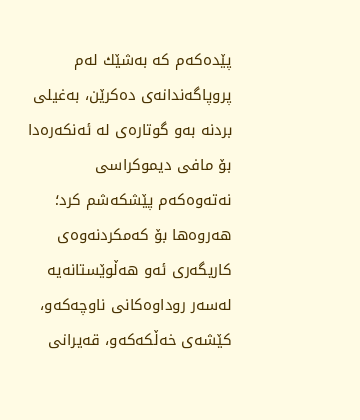پێده‌كه‌م كه‌ به‌شێك له‌م پروپاگه‌ندانه‌ی‌ ده‌كرێن، به‌غیلی‌ بردنه‌ به‌و گوتاره‌ی‌ له‌ ئه‌نكه‌ره‌دا بۆ مافی‌ دیموكراسی‌ نه‌ته‌وه‌كه‌م پێشكه‌شم كرد؛ هه‌روه‌ها بۆ كه‌مكردنه‌وه‌ی‌ كاریگه‌ری‌ ئه‌و هه‌ڵوێستانه‌یه‌ له‌سه‌ر روداوه‌كانی‌ ناوچه‌كه‌و، كێشه‌ی‌ خه‌ڵكه‌كه‌و، قه‌یرانی‌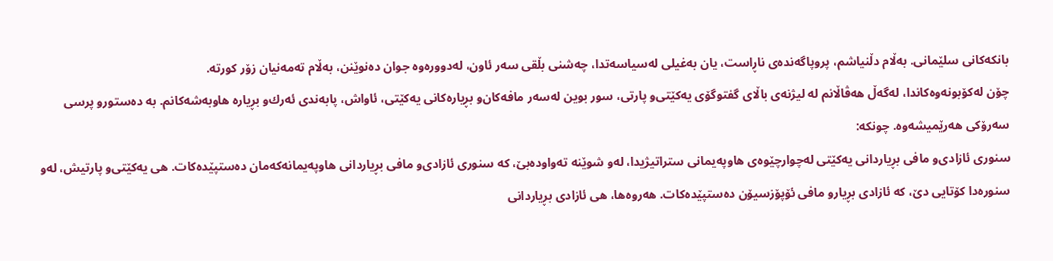بانكه‌كانی‌ سلێمانی‌. به‌ڵام دڵنیاشم، پروپاگه‌نده‌ی‌ ناڕاست، یان به‌غیلی‌ له‌سیاسه‌تدا، چه‌شنی‌ بڵقی سه‌ر ئاون، له‌دووره‌وه‌ جوان ده‌نوێنن، به‌ڵام ته‌مه‌نیان زۆر كورته‌.
چۆن له‌كۆبونه‌وه‌كاندا، له‌گه‌ڵ‌ هه‌ڤاڵانم له‌ لیژنه‌ی‌ باڵای‌ گفتوگۆی‌ یه‌كێتی‌‌و پارتی‌، سور بوین له‌سه‌ر مافه‌كان‌و بڕیاره‌كانی‌ یه‌كێتی‌، ئاواش، پابه‌ندی‌ ئه‌رك‌و بڕیاره‌ هاوبه‌شه‌كانم. به‌ ده‌ستورو پرسی‌ سه‌رۆكی‌ هه‌رێمیشه‌وه‌. چونكه‌:
سنوری‌ ئازادی‌‌و مافی‌ بڕیاردانی‌ یه‌كێتی‌ له‌چوارچێوه‌ی‌ هاوپه‌یمانی‌ ستراتیژیدا، له‌و شوێنه‌ ته‌واوده‌بێ‌، كه‌ سنوری‌ ئازادی‌‌و مافی‌ بڕیاردانی‌ هاوپه‌یمانه‌كه‌مان ده‌ستپێده‌كات. هی‌ یه‌كێتی‌‌و پارتیش، له‌و سنوره‌دا كۆتایی‌ دێ‌، كه‌ ئازادی‌ بڕیارو مافی‌ ئۆپۆزسیۆن ده‌ستپێده‌كات. هه‌روه‌ها، هی‌ ئازادی‌ بڕیاردانی‌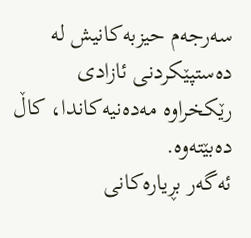سه‌رجه‌م حیزبه‌كانیش له‌ ده‌ستپێكردنی‌ ئازادی‌ رێكخراوه‌ مه‌ده‌نیه‌كاندا، كاڵ‌ ده‌بێته‌وه‌.
ئه‌گه‌ر بڕیاره‌كانی‌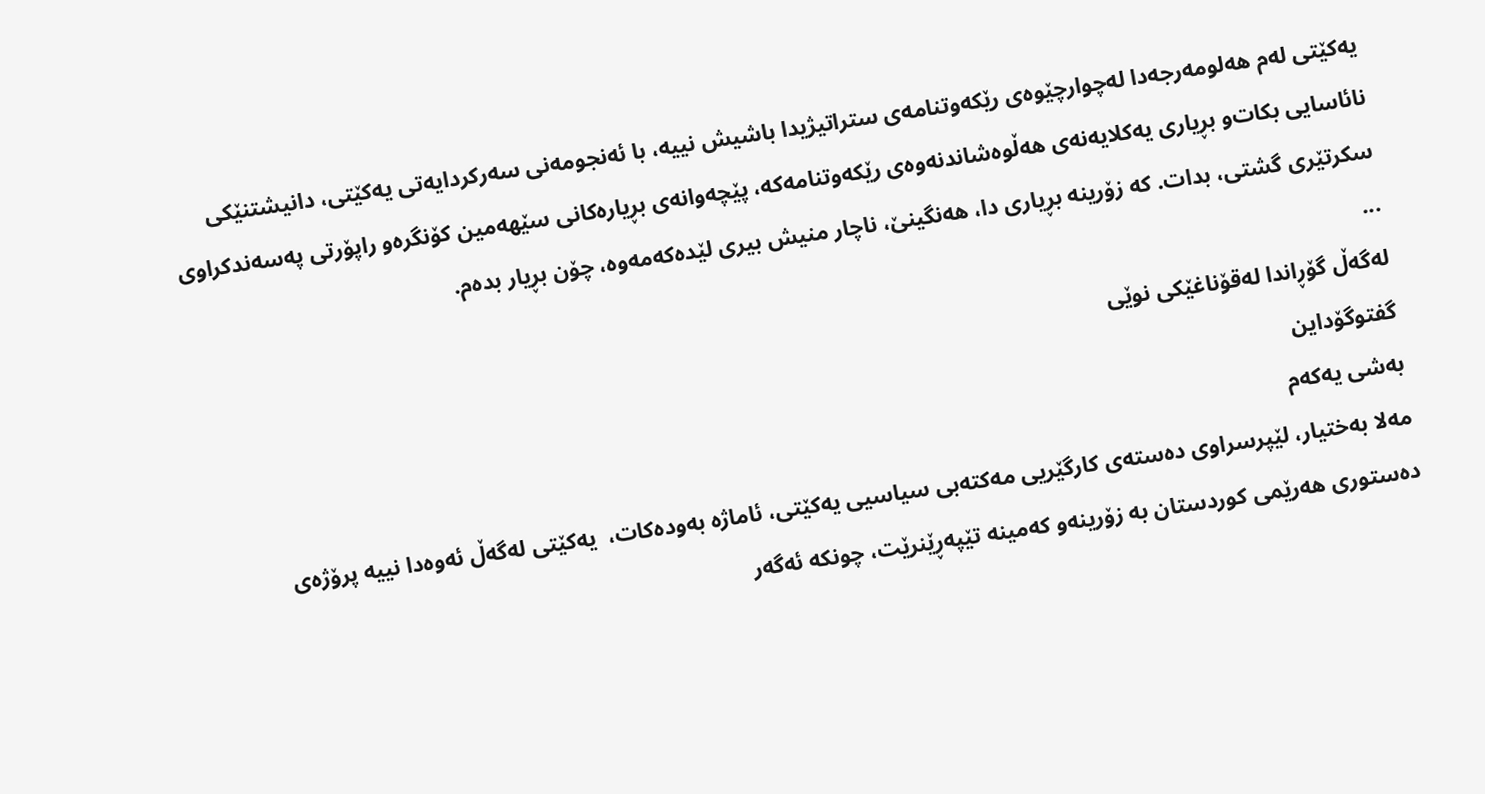یه‌كێتی‌ له‌م هه‌لومه‌رجه‌دا له‌چوارچێوه‌ی‌ رێكه‌وتنامه‌ی‌ ستراتیژیدا باشیش نییه‌، با ئه‌نجومه‌نی‌ سه‌ركردایه‌تی‌ یه‌كێتی‌، دانیشتنێكی‌ نائاسایی‌ بكات‌و بڕیاری‌ یه‌كلایه‌نه‌ی‌ هه‌ڵوه‌شاندنه‌وه‌ی‌ رێكه‌وتنامه‌كه‌، پێچه‌وانه‌ی‌ بڕیاره‌كانی‌ سێهه‌مین كۆنگره‌و راپۆرتی‌ په‌سه‌ندكراوی‌ سكرتێری‌ گشتی‌، بدات. كه‌ زۆرینه‌ بڕیاری‌ دا، هه‌نگینێ‌، ناچار منیش بیری‌ لێده‌كه‌مه‌وه‌، چۆن بڕیار بده‌م.
...
له‌گه‌ڵ گۆڕاندا له‌قۆناغێكی نوێی
گفتوگۆداین
به‌شی یه‌كه‌م
مه‌لا به‌ختیار، لێپرسراوی ده‌سته‌ی كارگێریی مه‌كته‌بی سیاسیی یه‌كێتی، ئاماژه‌ به‌وده‌كات،  یه‌كێتی له‌گه‌ڵ ئه‌وه‌دا نییه‌ پرۆژه‌ی ده‌ستوری هه‌رێمی كوردستان به‌ زۆرینه‌و كه‌مینه‌ تێپه‌ڕێنرێت، چونكه‌ ئه‌گه‌ر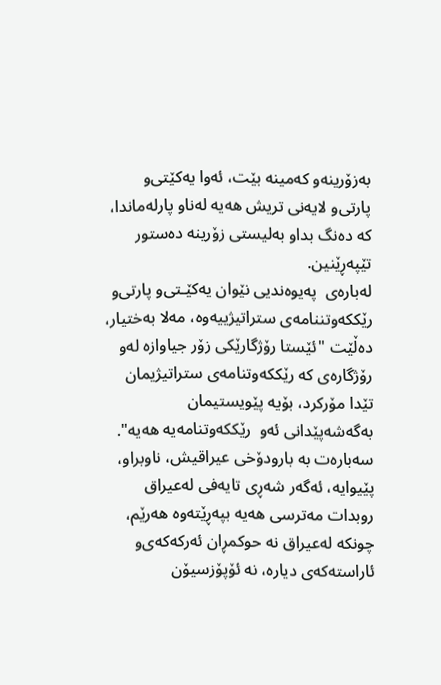به‌زۆرینه‌و كه‌مینه‌ بێت، ئه‌وا یه‌كێتی‌و پارتی‌و لایه‌نی‌ تریش هه‌یه‌ له‌ناو پارله‌ماندا، كه‌ ده‌نگ بدا‌و به‌لیستی زۆرینه‌ ده‌ستور تێپه‌ڕێنین.
له‌باره‌ی  په‌یوه‌ندیی نێوان یه‌كێـتی‌و پارتی‌و رێككه‌وتننامه‌ی ستراتیژییه‌وه‌، مه‌لا به‌ختیار، ده‌ڵێت "ئێستا رۆژگارێكی زۆر جیاوازه‌ له‌و رۆژگاره‌ی كه‌ رێككه‌وتنامه‌ی ستراتیژیمان تێدا مۆركرد، بۆیه‌ پێویستیمان به‌گه‌شه‌پێدانی ئه‌و  رێككه‌وتنامه‌یه‌ هه‌یه‌".
سه‌باره‌ت به‌ بارودۆخی عیراقیش، ناوبراو، پێیوایه‌، ئه‌گه‌ر شه‌ڕی تایه‌فی له‌عیراق روبدات مه‌ترسی هه‌یه‌ بپه‌ڕێته‌وه‌ هه‌رێم، چونكه‌ له‌عیراق نه‌ حوكمڕان ئه‌ركه‌كه‌ی‌‌و ئاراسته‌كه‌ی‌ دیاره‌، نه‌ ئۆپۆزسیۆن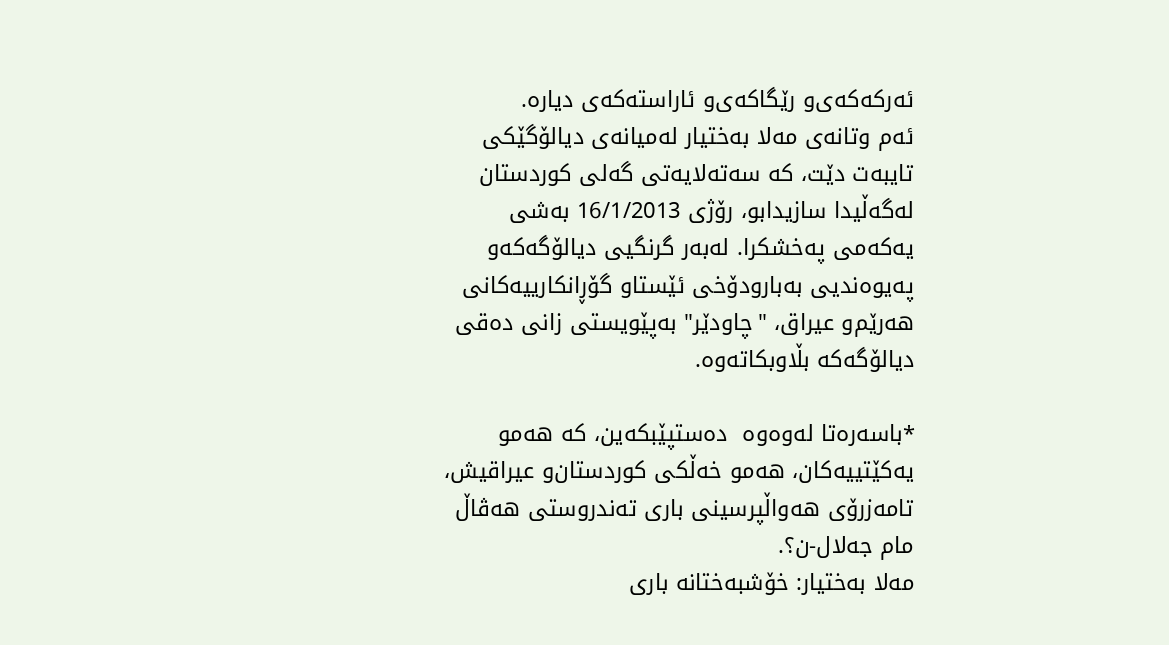ئه‌ركه‌كه‌ی‌‌و رێگاكه‌ی‌و ئاراسته‌كه‌ی‌ دیاره‌.
ئه‌م وتانه‌ی مه‌لا به‌ختیار له‌میانه‌ی دیالۆگێكی تایبه‌ت دێت، كه‌ سه‌ته‌لایه‌تی‌ گه‌لی‌ كوردستان له‌گه‌ڵیدا سازیدابو، رۆژی 16/1/2013 به‌شی یه‌كه‌می په‌خشكرا. له‌به‌ر گرنگیی‌ دیالۆگه‌كه‌و په‌یوه‌ندیی به‌بارودۆخی ئێستاو گۆڕانكارییه‌كانی‌ هه‌رێم‌و عیراق، "چاودێر" به‌پێویستی زانی‌ ده‌قی‌ دیالۆگه‌كه‌ بڵاوبكاته‌وه‌.

*باسه‌ره‌تا له‌وه‌وه‌  ده‌ستپێبكه‌ین، كه‌ هه‌مو یه‌كێتییه‌كان، هه‌مو خه‌ڵكی‌ كوردستان‌و عیراقیش، تامه‌زرۆی‌ هه‌واڵپرسینی‌ باری‌ ته‌ندروستی‌ هه‌ڤاڵ‌ مام جه‌لال-ن؟.
مه‌لا به‌ختیار: خۆشبه‌ختانه‌ باری‌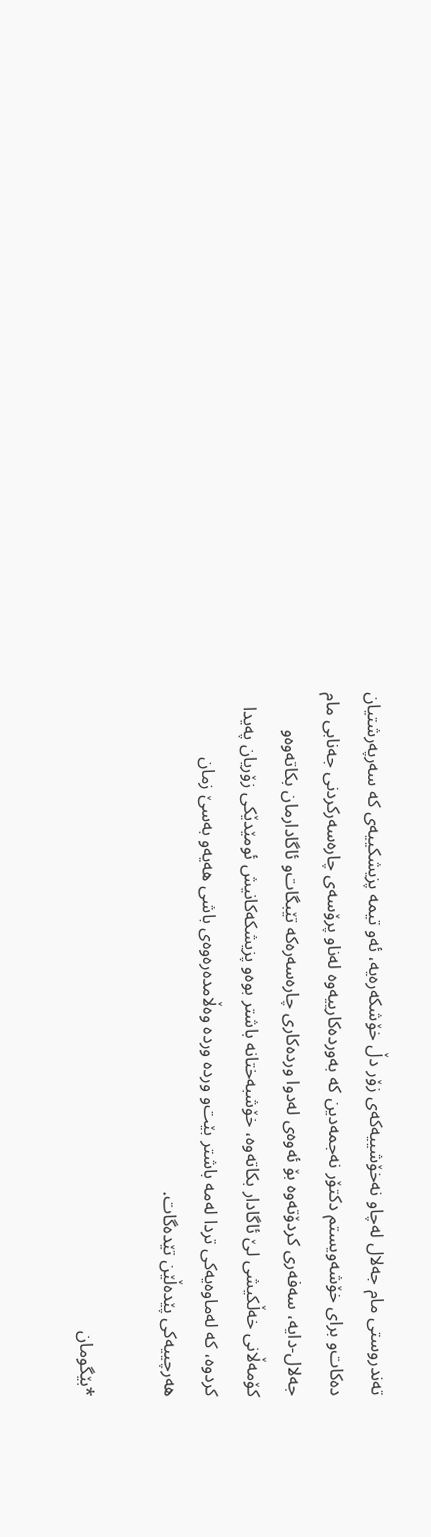ته‌ندروستی‌ مام جه‌لال له‌چاو نه‌خۆشییه‌كه‌ی‌ زۆر دڵ خۆشكه‌ره‌یه‌، ئه‌و تیمه‌ پزیشكییه‌ی‌ كه‌ سه‌رپه‌رشتیان ده‌كات‌و برای‌ خۆشه‌ویستم دكتۆر نه‌جمه‌دین كه‌ به‌ورده‌كارییه‌وه‌ له‌ناو پرۆسه‌ی‌ چاره‌سه‌ركردنی‌ جه‌نابی‌ مام جه‌لال-دایه‌، سه‌فه‌ری‌ كردۆته‌وه‌ بۆ ئه‌وه‌ی‌ له‌دوا ورده‌كاری‌ چاره‌سه‌ره‌كه‌ تێبگات‌و ئاگادارمان بكاته‌وه‌و كۆمه‌ڵانی‌ خه‌ڵكیشی‌ لێ‌ ئاگادار بكاته‌وه‌، خۆشبه‌ختانه‌ باشتر بوه‌و پزیشكه‌كانیش ئومێدێكی‌ زۆریان په‌یدا كردوه‌، كه‌ له‌ماوه‌یه‌كی‌ تردا له‌مه‌ باشتر بێت‌و ورده‌ ورده‌ وه‌ڵامده‌ره‌وه‌ی‌ باشی‌ هه‌یه‌و به‌سێ‌ زمان هه‌رچییه‌كی‌ پێده‌ڵێن تێده‌گات.

*بێگومان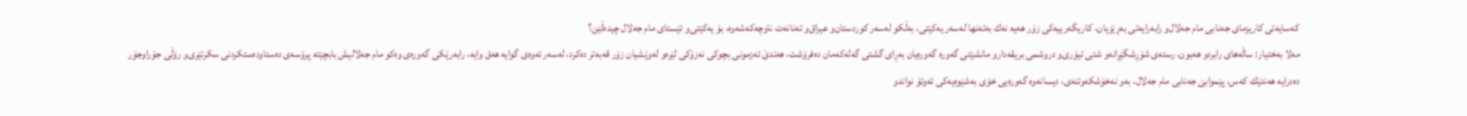كه‌سایه‌تی‌ كاریزمای‌ جه‌نابی‌ مام جه‌لال‌و رابه‌رایه‌تی‌ به‌ڕێزیان، كاریگه‌رییه‌كی‌ زۆر هه‌یه‌ نه‌ك به‌ته‌نها له‌سه‌ر یه‌كێتی‌، به‌ڵكو له‌سه‌ر كوردستان‌و عیراق‌و ته‌نانه‌ت ناوچه‌كه‌شه‌وه‌، بۆ یه‌كێتی‌و ئێستای‌ مام جه‌لال چیده‌ڵێن؟
مه‌لا به‌ختیار: ساڵه‌های‌ رابردو هه‌بون، رسته‌ی‌ شۆڕشگێڕانه‌و شتی‌ تیۆری‌و دروشمی‌ بریقه‌دارو مانشێتی‌ گه‌وره‌ گه‌وره‌یان به‌ڕای‌ گشتی‌ گه‌له‌كه‌مان ده‌فرۆشت، هه‌ندێ‌ ئه‌زمونی‌ بچوكی‌ نه‌زۆكی‌ لێره‌و له‌وێشیان زۆر قه‌به‌تر ده‌كرد، له‌سه‌ر ئه‌وه‌ی‌ گوایه‌ هه‌ق وایه‌، رابه‌رێكی‌ گه‌وره‌ی‌ وه‌كو مام جه‌لالیش بابچێته‌ پرۆسه‌ی‌ ده‌ستاوده‌ستكردنی‌ سكرتێری‌‌و رۆڵی‌ جۆراوجۆر ده‌درایه‌ هه‌ندێك كه‌س، پێموابێ‌ جه‌نابی‌ مام جه‌لال، به‌و نه‌خۆشكه‌وتنه‌ی‌، دیسانه‌وه‌ گه‌وره‌یی‌ خۆی‌ به‌شێوه‌یه‌كی‌ ئه‌وتۆ نواند‌و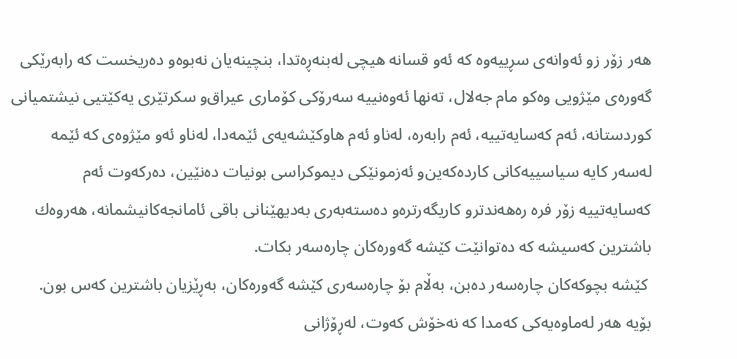هه‌ر زۆر زو ئه‌وانه‌ی‌ سڕییه‌وه‌ كه‌ ئه‌و قسانه‌ هیچی‌ له‌بنه‌ڕه‌تدا، بنچینه‌یان نه‌بوه‌‌و ده‌ریخست كه‌ رابه‌رێكی‌ گه‌وره‌ی‌ مێژویی‌ وه‌كو مام جه‌لال، ته‌نها ئه‌وه‌نییه‌ سه‌رۆكی‌ كۆماری‌ عیراق‌و سكرتێری‌ یه‌كێتیی‌ نیشتمیانی‌ كوردستانه‌، ئه‌م كه‌سایه‌تییه‌، ئه‌م رابه‌ره‌، له‌ناو ئه‌م هاوكێشه‌یه‌ی‌ ئێمه‌دا، له‌ناو ئه‌و مێژوه‌ی‌ كه‌ ئێمه‌ له‌سه‌ر كایه‌ سیاسییه‌كانی‌ كارده‌كه‌ین‌و ئه‌زمونێكی‌ دیموكراسی‌ بونیات ده‌نێین، ده‌ركه‌وت ئه‌م كه‌سایه‌تییه‌ زۆر فره‌ ره‌هه‌ندتر‌و كاریگه‌رتره‌و ده‌سته‌به‌ری‌ به‌دیهێنانی‌ باقی‌ ئامانجه‌كانیشمانه‌، هه‌روه‌ك باشترین كه‌سیشه‌ كه‌ ده‌توانێت كێشه‌ گه‌وره‌كان چاره‌سه‌ر بكات.
 كێشه‌ بچوكه‌كان چاره‌سه‌ر ده‌بن، به‌ڵام بۆ چاره‌سه‌ری‌ كێشه‌ گه‌وره‌كان، به‌ڕێزیان باشترین كه‌س بون. بۆیه‌ هه‌ر له‌ماوه‌یه‌كی‌ كه‌مدا كه‌ نه‌خۆش كه‌وت، له‌ڕۆژانی‌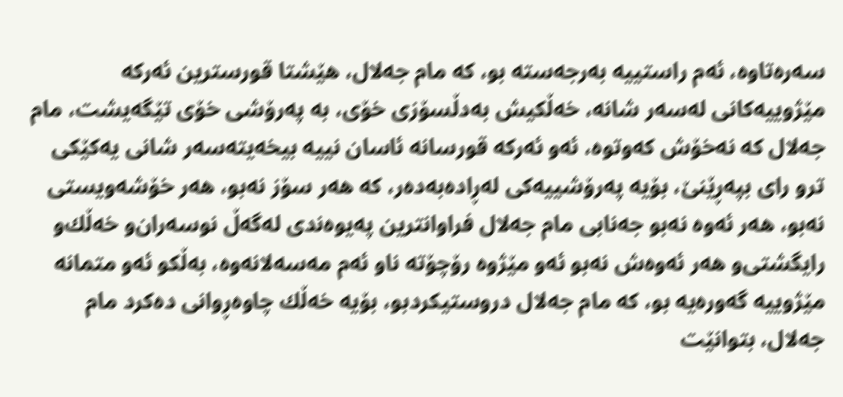سه‌ره‌تاوه‌، ئه‌م راستییه‌ به‌رجه‌سته‌ بو، كه‌ مام جه‌لال، هێشتا قورسترین ئه‌ركه‌ مێژوییه‌كانی‌ له‌سه‌ر شانه‌، خه‌ڵكیش به‌دڵسۆزی‌ خۆی‌، به‌ په‌رۆشی‌ خۆی‌ تێگه‌یشت، مام جه‌لال كه‌ نه‌خۆش كه‌وتوه‌، ئه‌و ئه‌ركه‌ قورسانه‌ ئاسان نییه‌ بیخه‌یته‌سه‌ر شانی‌ یه‌كێكی‌ ترو رای‌ بپه‌ڕێنێ‌، بۆیه‌ په‌رۆشییه‌كی‌ له‌ڕاده‌به‌ده‌ر، كه‌ هه‌ر سۆز نه‌بو، هه‌ر خۆشه‌ویستی‌ نه‌بو، هه‌ر ئه‌وه‌ نه‌بو جه‌نابی‌ مام جه‌لال فراوانترین په‌یوه‌ندی‌ له‌گه‌ڵ نوسه‌ران‌و خه‌ڵك‌و رایگشتی‌و هه‌ر ئه‌وه‌ش نه‌بو ئه‌و مێژوه‌ رۆچۆته‌ ناو ئه‌م مه‌سه‌لانه‌وه‌، به‌ڵكو ئه‌و متمانه‌ مێژوییه‌ گه‌وره‌یه‌ بو، كه‌ مام جه‌لال دروستیكردبو، بۆیه‌ خه‌ڵك چاوه‌ڕوانی‌ ده‌كرد مام جه‌لال، بتوانێت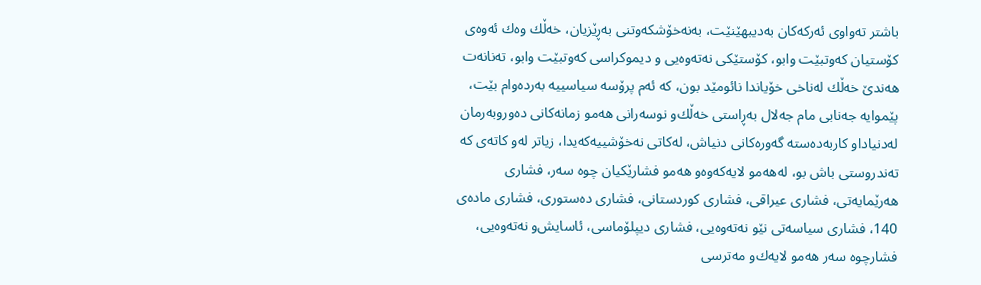باشتر ته‌واوی‌ ئه‌ركه‌كان به‌دیبهێنێت، به‌نه‌خۆشكه‌وتنی‌ به‌ڕێزیان، خه‌ڵك وه‌ك ئه‌وه‌ی‌ كۆستیان كه‌وتبێت وابو، كۆستێكی‌ نه‌ته‌وه‌یی‌ ‌و دیموكراسی‌ كه‌وتبێت وابو، ته‌نانه‌ت هه‌ندێ‌ خه‌ڵك له‌ناخی‌ خۆیاندا نائومێد بون، كه‌ ئه‌م پرۆسه‌ سیاسییه‌ به‌رده‌وام بێت، پێموایه‌ جه‌نابی‌ مام جه‌لال به‌ڕاستی‌ خه‌ڵك‌و نوسه‌رانی‌ هه‌مو زمانه‌كانی‌ ده‌وروبه‌رمان له‌دنیاداو كاربه‌ده‌سته‌ گه‌وره‌كانی‌ دنیاش، له‌كاتی‌ نه‌خۆشییه‌كه‌یدا، زیاتر له‌و كاته‌ی‌ كه‌ ته‌ندروستی‌ باش بو، له‌هه‌مو لایه‌كه‌وه‌و هه‌مو فشارێكیان چوه‌ سه‌ر، فشاری‌ هه‌رێمایه‌تی‌، فشاری‌ عیراقی‌، فشاری‌ كوردستانی‌، فشاری‌ ده‌ستوری‌، فشاری‌ ماده‌ی‌ 140، فشاری‌ سیاسه‌تی‌ نێو نه‌ته‌وه‌یی‌، فشاری‌ دیپلۆماسی‌، ئاسایش‌و نه‌ته‌وه‌یی‌، فشارچوه‌ سه‌ر هه‌مو لایه‌ك‌و مه‌ترسی‌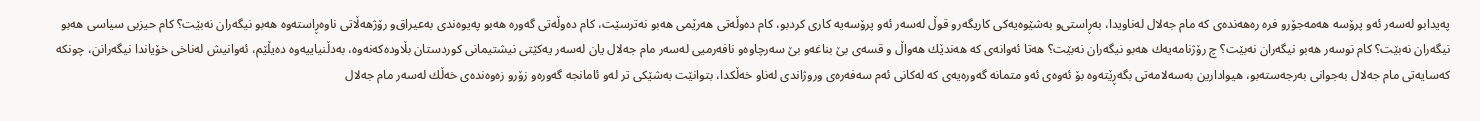په‌یدابو له‌سه‌ر ئه‌و پرۆسه‌ هه‌مه‌جۆرو فره‌ ره‌هه‌نده‌ی‌ كه‌ مام جه‌لال له‌ناویدا، به‌ڕاستی‌‌و به‌شێوه‌یه‌كی‌ كاریگه‌ر‌و قوڵ له‌سه‌ر ئه‌و پرۆسه‌یه‌ كاری‌ كردبو، كام ده‌وڵه‌تی‌ هه‌رێمی‌ هه‌بو نه‌ترسێت، كام ده‌وڵه‌تی‌ گه‌وره‌ هه‌بو په‌یوه‌ندی‌ به‌عیراق‌و رۆژهه‌ڵاتی‌ ناوه‌ڕاسته‌وه‌ هه‌بو نیگه‌ران نه‌بێت؟ كام حیزبی‌ سیاسی‌ هه‌بو نیگه‌ران نه‌بێت؟ كام نوسه‌ر هه‌بو نیگه‌ران نه‌بێت؟ چ رۆژنامه‌یه‌ك هه‌بو نیگه‌ران نه‌بێت؟ هه‌تا ئه‌وانه‌ی‌ كه‌ هه‌ندێك هه‌واڵ‌ ‌و قسه‌ی‌ بێ‌ بناغه‌‌و بێ‌ سه‌رچاوه‌‌و نافه‌رمیی له‌سه‌ر مام جه‌لال یان له‌سه‌ر یه‌كێتی‌ نیشتیمانی‌ كوردستان بڵاوده‌كه‌نه‌وه‌، به‌دڵنیاییه‌وه‌ ده‌یڵێم، ئه‌وانیش له‌ناخی‌ خۆیاندا نیگه‌رانن، چونكه‌ كه‌سایه‌تی‌ مام جه‌لال به‌جوانی‌ به‌رجه‌سته‌بو، هیوادارین به‌سه‌لامه‌تی‌ بگه‌ڕێته‌وه‌ بۆ ئه‌وه‌ی‌ ئه‌و متمانه‌ گه‌وره‌یه‌ی‌ كه‌ له‌كانی‌ ئه‌م سه‌فه‌ره‌ی‌ وروژاندی‌ له‌ناو خه‌ڵكدا، بتوانێت به‌شێكی‌ تر له‌و ئامانجه‌ گه‌وره‌و زۆرو زه‌وه‌نده‌ی‌ خه‌ڵك له‌سه‌ر مام جه‌لال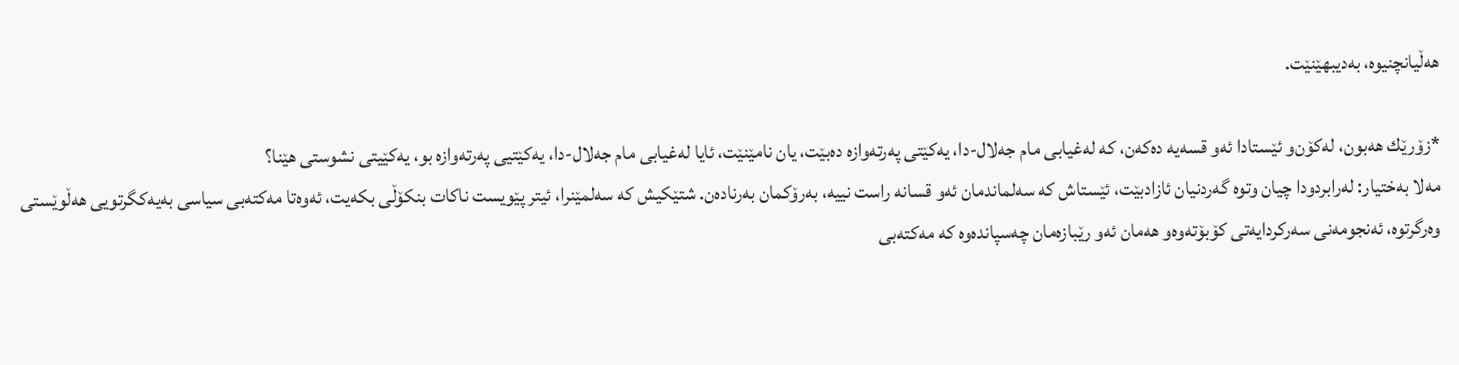هه‌ڵیانچنیوه‌، به‌دیبهێنێت.

*زۆرێك هه‌بون، له‌كۆن‌و ئێستادا ئه‌و قسه‌یه‌ ده‌كه‌ن، كه‌ له‌غیابی‌ مام جه‌لال-دا، یه‌كێتی‌ په‌رته‌وازه‌ ده‌بێت، یان نامێنێت، ئایا له‌غیابی‌ مام جه‌لال-دا، یه‌كێتیی‌ په‌رته‌وازه‌ بو، یه‌كێیتی‌ نشوستی‌ هێنا؟
مه‌لا به‌ختیار: له‌رابردودا چیان وتوه‌ گه‌ردنیان ئازادبێت، ئێستاش كه‌ سه‌لماندمان ئه‌و قسانه‌ راست نییه‌، به‌رۆكمان به‌رناده‌ن. شتێكیش كه‌ سه‌لمێنرا، ئیتر پێویست ناكات بنكۆڵی‌ بكه‌یت، ئه‌وه‌تا مه‌كته‌بی‌ سیاسی‌ به‌یه‌كگرتویی‌ هه‌ڵوێستی‌ وه‌رگرتوه‌، ئه‌نجومه‌نی‌ سه‌ركردایه‌تی‌ كۆبۆته‌وه‌و هه‌مان ئه‌و رێبازه‌مان چه‌سپانده‌وه‌ كه‌ مه‌كته‌بی‌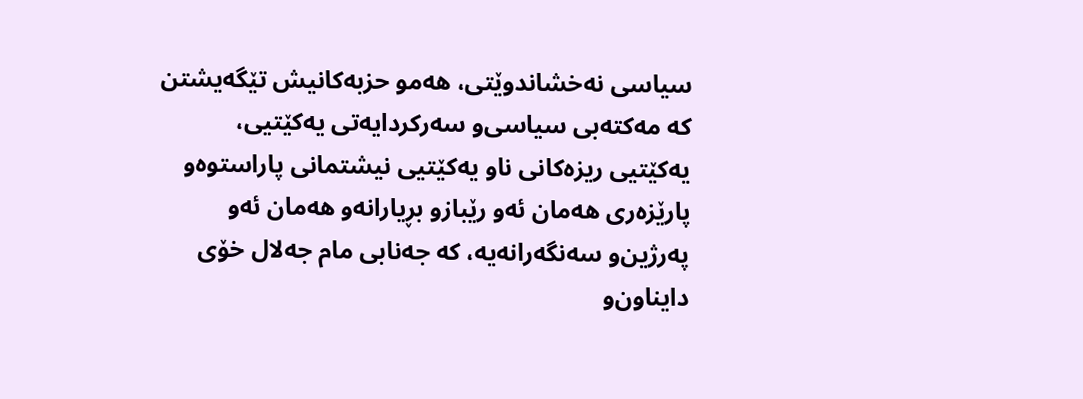سیاسی‌ نه‌خشاندوێتی‌، هه‌مو حزبه‌كانیش تێگه‌یشتن كه‌ مه‌كته‌بی‌ سیاسی‌‌و سه‌ركردایه‌تی‌ یه‌كێتیی‌، یه‌كێتیی‌ ریزه‌كانی‌ ناو یه‌كێتیی‌ نیشتمانی‌ پاراستوه‌و پارێزه‌ری‌ هه‌مان ئه‌و رێبازو بڕیارانه‌و هه‌مان ئه‌و په‌رژین‌و سه‌نگه‌رانه‌یه‌، كه‌ جه‌نابی‌ مام جه‌لال خۆی‌ دایناون‌و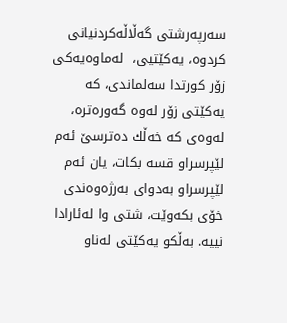سه‌رپه‌رشتی‌ گه‌ڵاڵه‌كردنیانی‌ كردوه‌، یه‌كێتیی‌،  له‌ماوه‌یه‌كی‌ زۆر كورتدا سه‌لماندی‌، كه‌ یه‌كێتی‌ زۆر له‌وه‌ گه‌وره‌تره‌، له‌وه‌ی‌ كه‌ خه‌ڵك ده‌ترسێ‌ ئه‌م لێپرسراو قسه‌ بكات، یان ئه‌م لێپرسراو به‌دوای‌ به‌رژه‌وه‌ندی‌ خۆی‌ بكه‌وێت، شتی‌ وا له‌ئارادا نییه‌. به‌ڵكو یه‌كێتی‌ له‌ناو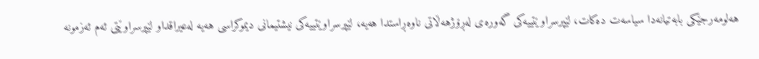هه‌لومه‌رجێكی‌ بابه‌تیانه‌دا سیاسه‌ت ده‌كات، لێپرسراوێتییه‌كی‌ گه‌وره‌ی‌ له‌ڕۆژهه‌ڵاتی‌ ناوه‌ڕاستدا هه‌یه‌، لێپرسراوێتییه‌كی‌ نیشتیمانی‌ دیموكراسی‌ هه‌یه‌ له‌عیراقداو لێپرسراوێتی‌ ئه‌م ئه‌زمونه‌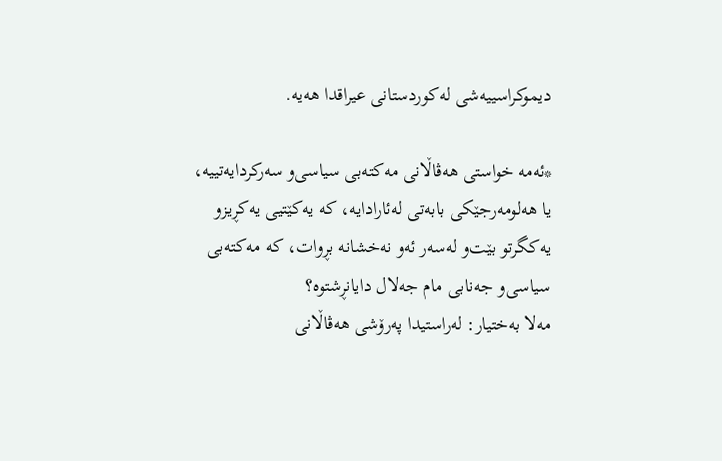دیموكراسییه‌شی‌ له‌كوردستانی‌ عیراقدا هه‌یه‌.

*ئه‌مه‌ خواستی‌ هه‌ڤاڵانی‌ مه‌كته‌بی‌ سیاسی‌‌و سه‌ركردایه‌تییه‌، یا هه‌لومه‌رجێكی‌ بابه‌تی‌ له‌ئارادایه‌، كه‌ یه‌كێتیی‌ یه‌كڕیز‌و یه‌كگرتو بێت‌و له‌سه‌ر ئه‌و نه‌خشانه‌ بڕوات، كه‌ مه‌كته‌بی‌ سیاسی‌‌و جه‌نابی‌ مام جه‌لال دایانڕشتوه‌؟
مه‌لا به‌ختیار: له‌راستیدا په‌رۆشی‌ هه‌ڤاڵانی‌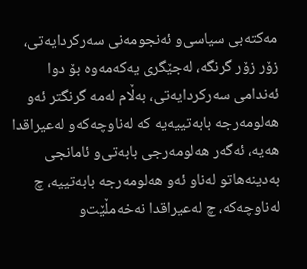مه‌كته‌بی‌ سیاسی‌‌و ئه‌نجومه‌نی‌ سه‌ركردایه‌تی‌، زۆر زۆر گرنگه‌، له‌جێگری‌ یه‌كه‌مه‌وه‌ بۆ دوا ئه‌ندامی‌ سه‌ركردایه‌تی‌، به‌ڵام له‌مه‌ گرنگتر ئه‌و هه‌لومه‌رجه‌ بابه‌تییه‌یه‌ كه‌ له‌ناوچه‌كه‌‌و له‌عیراقدا هه‌یه‌، ئه‌گه‌ر هه‌لومه‌رجی‌ بابه‌تی‌‌و ئامانجی‌ به‌دینه‌هاتو له‌ناو ئه‌و هه‌لومه‌رجه‌ بابه‌تییه‌، چ له‌ناوچه‌كه‌، چ له‌عیراقدا نه‌خه‌مڵێت‌و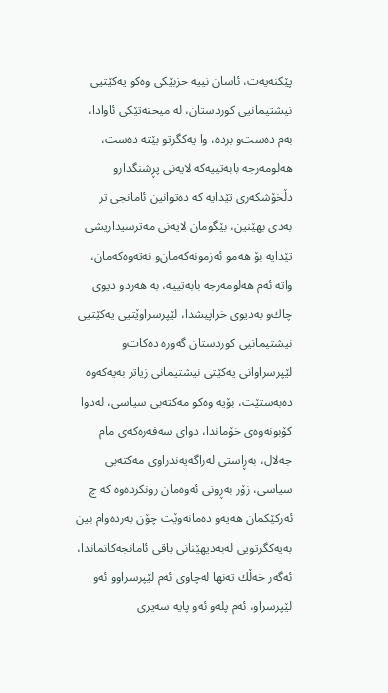پێكنه‌یه‌ت، ئاسان نییه‌ حزبێكی‌ وه‌كو یه‌كێتیی‌ نیشتیمانیی‌ كوردستان، له‌ میحنه‌تێكی‌ ئاوادا، به‌م ده‌ست‌و برده‌، وا یه‌كگرتو بێته‌ ده‌ست، هه‌لومه‌رجه‌ بابه‌تییه‌كه‌ لایه‌نی‌ پڕشنگدارو دڵخۆشكه‌ری تێدایه‌ كه‌ ده‌توانین ئامانجی‌ تر به‌دی‌ بهێنین، بێگومان لایه‌نی‌ مه‌ترسیداریشی‌ تێدایه‌ بۆ هه‌مو ئه‌زمونه‌كه‌مان‌و نه‌ته‌وه‌كه‌مان، واته‌ ئه‌م هه‌لومه‌رجه‌ بابه‌تییه‌، به‌ هه‌ردو دیوی چاك‌و به‌دیوی‌ خراپیشدا، لێپرسراوێتیی یه‌كێتیی‌ نیشتیمانیی‌ كوردستان گه‌وره‌ ده‌كات‌و لێپرسراوانی‌ یه‌كێتی‌ نیشتیمانی‌ زیاتر به‌یه‌كه‌وه‌ ده‌به‌ستێت، بۆیه‌ وه‌كو مه‌كته‌بی‌ سیاسی‌، له‌دوا كۆبونه‌وه‌ی‌ خۆماندا، دوای‌ سه‌فه‌ره‌كه‌ی‌ مام جه‌لال، به‌ڕاستی‌ له‌راگه‌یه‌ندراوی‌ مه‌كته‌بی‌ سیاسی‌، زۆر به‌ڕونی‌ ئه‌وه‌مان رونكرده‌وه‌ كه‌ چ ئه‌ركێكمان هه‌یه‌‌و ده‌مانه‌وێت چۆن به‌رده‌وام بین به‌یه‌كگرتویی‌ له‌به‌دیهێنانی‌ باقی‌ ئامانجه‌كانماندا، ئه‌گه‌ر خه‌ڵك ته‌نها له‌چاوی‌ ئه‌م لێپرسراو‌و ئه‌و لێپرسراو، ئه‌م پله‌و ئه‌و پایه‌ سه‌یری‌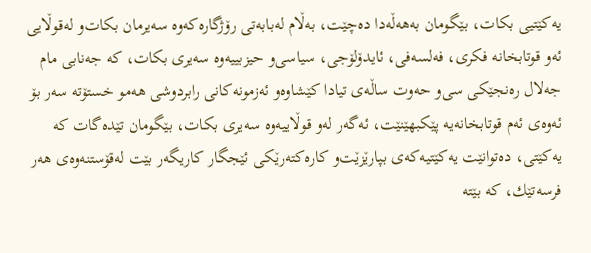یه‌كێتیی‌ بكات، بێگومان به‌هه‌ڵه‌دا ده‌چێت، به‌ڵام له‌بابه‌تی‌ رۆژگاره‌كه‌وه‌ سه‌یرمان بكات‌و له‌قوڵایی‌ ئه‌و قوتابخانه‌ فكری‌، فه‌لسه‌فی‌، ئایدۆلۆجی‌، سیاسی‌‌و حیزبییه‌وه‌ سه‌یری‌ بكات، كه‌ جه‌نابی‌ مام جه‌لال ره‌نجێكی‌ سی‌‌و حه‌وت ساڵه‌ی‌ تیادا كێشاوه‌‌و ئه‌زمونه‌كانی‌ رابردوشی‌ هه‌مو خستۆته‌ سه‌ر بۆ ئه‌وه‌ی‌ ئه‌م قوتابخانه‌یه‌ پێكبهێنێت، ئه‌گه‌ر له‌و قوڵاییه‌وه‌ سه‌یری‌ بكات، بێگومان تێده‌گات كه‌ یه‌كێتی‌، ده‌توانێت یه‌كێتیه‌كه‌ی‌ بپارێزێت‌و كاره‌كته‌رێكی‌ ئێجگار كاریگه‌ر بێت له‌قۆستنه‌وه‌ی‌ هه‌ر فرسه‌تێك، كه‌ بێته‌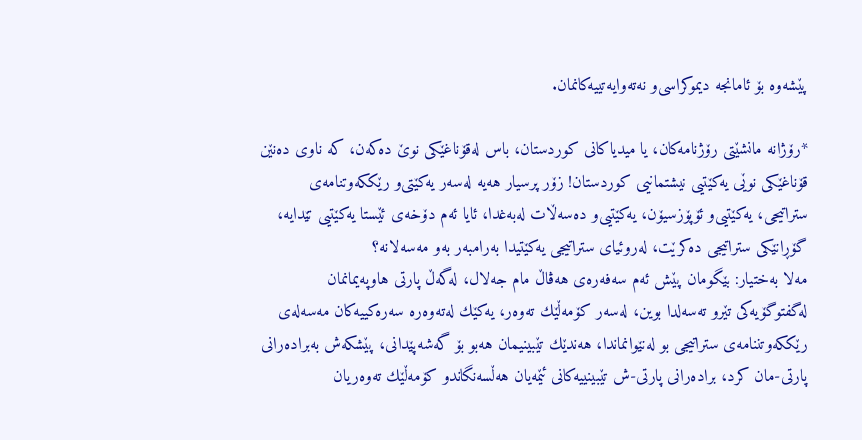پێشه‌وه‌ بۆ ئامانجه‌ دیموكراسی‌‌و نه‌ته‌وایه‌تییه‌كانمان.

*رۆژانه‌ مانشێتی‌ رۆژنامه‌كان، یا میدیاكانی‌ كوردستان، باس له‌قۆناغێكی‌ نوێ‌ ده‌كه‌ن، كه‌ ناوی‌ ده‌نێن قۆناغێكی‌ نوێی‌ یه‌كێتیی‌ نیشتمانیی‌ كوردستان! زۆر پرسیار هه‌یه‌ له‌سه‌ر یه‌كێتی‌‌و رێككه‌وتنامه‌ی‌ ستراتیجی‌، یه‌كێتیی‌‌و ئۆپۆزسیۆن، یه‌كێتیی‌‌و ده‌سه‌ڵات له‌به‌غدا، ئایا ئه‌م دۆخه‌ی‌ ئێستا یه‌كێتیی‌ تێدایه‌، گۆڕانێكی‌ ستراتیجی‌ ده‌كرێت، له‌روئیای‌ ستراتیجی‌ یه‌كێتیدا به‌رامبه‌ر به‌و مه‌سه‌لانه‌؟
مه‌لا به‌ختیار: بێگومان پێش ئه‌م سه‌فه‌ره‌ی‌ هه‌ڤاڵ‌ مام جه‌لال، له‌گه‌ڵ پارتی‌ هاوپه‌یمانمان له‌گفتوگۆیه‌كی‌ تێرو ته‌سه‌لدا بوین، له‌سه‌ر كۆمه‌ڵێك ته‌وه‌ر، یه‌كێك له‌ته‌وه‌ره‌ سه‌ره‌كییه‌كان مه‌سه‌له‌ی‌ رێككه‌وتننامه‌ی‌ ستراتیجی‌ بو له‌نێوانماندا، هه‌ندێك تێبینیمان هه‌بو بۆ گه‌شه‌پێدانی‌، پێشكه‌ش به‌براده‌رانی‌ پارتی-مان كرد، براده‌رانی‌ پارتی-ش تێبینییه‌كانی‌ ئێمه‌یان هه‌ڵسه‌نگاندو كۆمه‌ڵێك ته‌وه‌ریان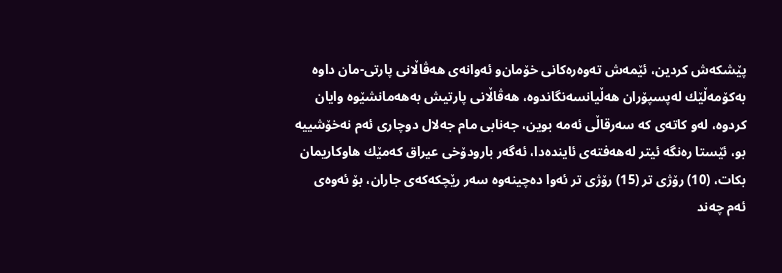پێشكه‌ش كردین، ئێمه‌ش ته‌وه‌ره‌كانی خۆمان‌و ئه‌وانه‌ی هه‌ڤاڵانی پارتی-مان داوه‌ به‌كۆمه‌ڵێك له‌پسپۆران هه‌ڵیانسه‌نگاندوه‌، هه‌ڤاڵانی پارتیش به‌هه‌مانشێوه‌ وایان كردوه‌، له‌و كاته‌ی كه‌ سه‌رقاڵی ئه‌مه‌ بوین، جه‌نابی مام جه‌لال دوچاری ئه‌م نه‌خۆشییه‌ بو، ئێستا ره‌نگه‌ ئیتر له‌هه‌فته‌ی ئاینده‌دا، ئه‌گه‌ر بارودۆخی‌ عیراق كه‌مێك هاوكاریمان بكات، (10) رۆژی تر (15) رۆژی تر ئه‌وا ده‌چینه‌وه‌ سه‌ر رێچكه‌كه‌ی جاران، بۆ ئه‌وه‌ی ئه‌م چه‌ند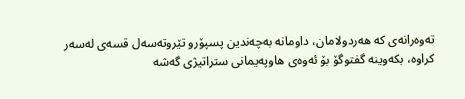ته‌وه‌رانه‌ی كه‌ هه‌ردولامان، داومانه‌ به‌چه‌ندین پسپۆرو تێروته‌سه‌ل قسه‌ی له‌سه‌ر كراوه‌، بكه‌وینه‌ گفتوگۆ بۆ ئه‌وه‌ی هاوپه‌یمانی ستراتیژی گه‌شه‌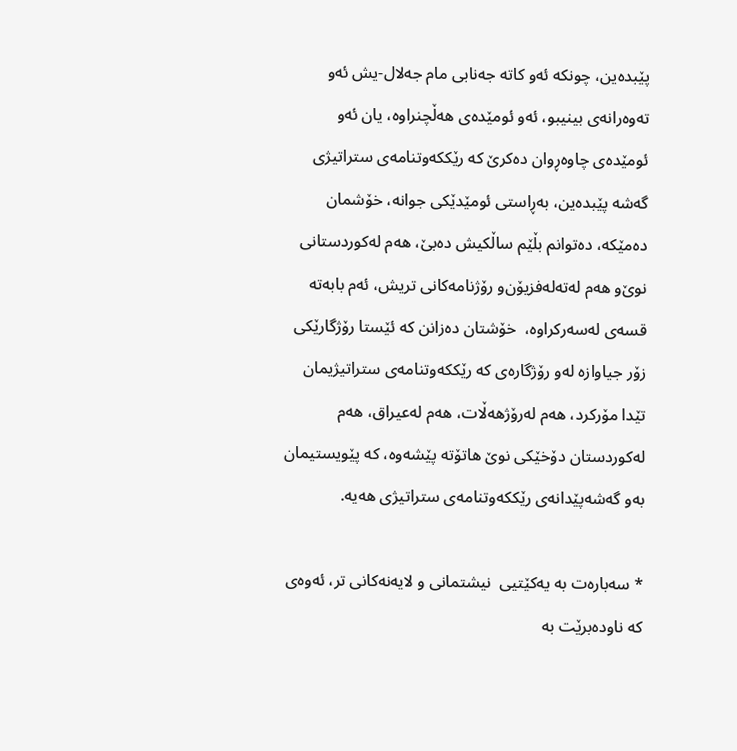پێبده‌ین، چونكه‌ ئه‌و كاته‌ جه‌نابی مام جه‌لال-یش ئه‌و ته‌وه‌رانه‌ی بینیبو، ئه‌و ئومێده‌ی هه‌ڵچنراوه‌، یان ئه‌و ئومێده‌ی چاوه‌ڕوان ده‌كرێ كه‌ رێككه‌وتنامه‌ی ستراتیژی گه‌شه‌ پێبده‌ین، به‌ڕاستی ئومێدێكی جوانه‌، خۆشمان ده‌مێكه‌، ده‌توانم بڵێم ساڵكیش ده‌بێ، هه‌م له‌كوردستانی نوێ‌و هه‌م له‌ته‌له‌فزیۆن‌و رۆژنامه‌كانی تریش، ئه‌م بابه‌ته‌ قسه‌ی‌ له‌سه‌ركراوه‌،  خۆشتان ده‌زانن كه‌ ئێستا رۆژگارێكی زۆر جیاوازه‌ له‌و رۆژگاره‌ی كه‌ رێككه‌وتنامه‌ی ستراتیژیمان تێدا مۆركرد، هه‌م له‌رۆژهه‌ڵات، هه‌م له‌عیراق، هه‌م له‌كوردستان دۆخێكی‌ نوێ‌ هاتۆته‌ پێشه‌وه‌، كه‌ پێویستیمان به‌و گه‌شه‌پێدانه‌ی رێككه‌وتنامه‌ی ستراتیژی هه‌یه‌.

* سه‌باره‌ت به‌ یه‌كێتیی‌  نیشتمانی‌ ‌و لایه‌نه‌كانی تر، ئه‌وه‌ی كه‌ ناوده‌برێت به‌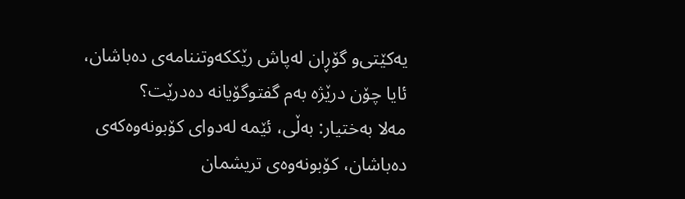یه‌كێتی‌و گۆڕان له‌پاش رێككه‌وتننامه‌ی ده‌باشان، ئایا چۆن درێژه‌ به‌م گفتوگۆیانه‌ ده‌درێت؟
مه‌لا به‌ختیار: به‌ڵی، ئێمه‌ له‌دوای كۆبونه‌وه‌كه‌ی ده‌باشان، كۆبونه‌وه‌ی تریشمان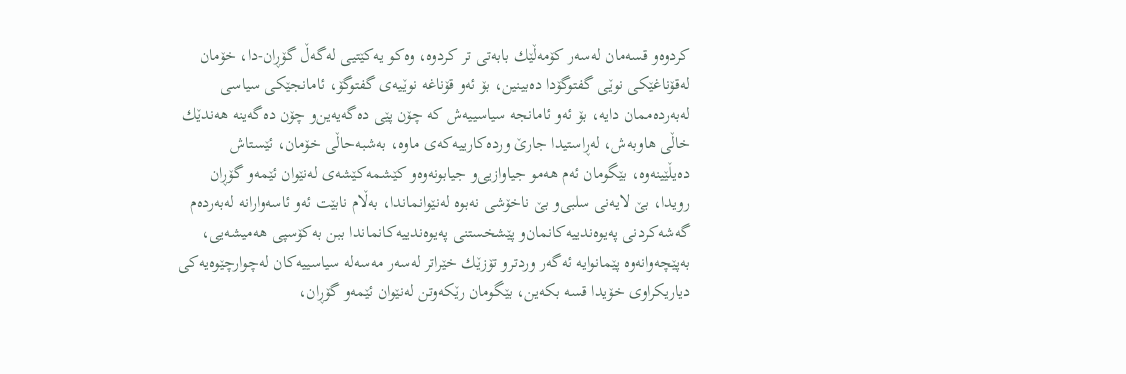كردوه‌‌و قسه‌مان له‌سه‌ر كۆمه‌ڵێك بابه‌تی‌ تر كردوه‌، وه‌كو یه‌كێتیی‌ له‌گه‌ڵ گۆڕان-دا، خۆمان له‌قۆناغێكی نوێی گفتوگۆدا ده‌بینین، بۆ ئه‌و قۆناغه‌ نوێیه‌ی گفتوگۆ، ئامانجێكی سیاسی له‌به‌رده‌ممان دایه‌، بۆ ئه‌و ئامانجه‌ سیاسییه‌ش كه‌ چۆن پێی ده‌گه‌یه‌ین‌و چۆن ده‌گه‌ینه‌ هه‌ندێك خاڵی هاوبه‌ش، له‌ڕاستیدا جارێ ورده‌كارییه‌كه‌ی ماوه‌، به‌شبه‌حاڵی خۆمان، ئێستاش ده‌یڵێینه‌وه‌، بێگومان ئه‌م هه‌مو جیاوازیی‌و جیابونه‌وه‌و كێشمه‌كێشه‌ی له‌نێوان ئێمه‌و گۆڕان رویدا، بێ لایه‌نی سلبی‌‌و بێ ناخۆشی‌ نه‌بوه‌ له‌نێوانماندا، به‌ڵام نابێت ئه‌و ئاسه‌وارانه‌ له‌به‌رده‌م گه‌شه‌كردنی په‌یوه‌ندییه‌كانمان‌و پێشخستنی په‌یوه‌ندییه‌كانماندا ببن به‌كۆسپی‌ هه‌میشه‌یی‌، به‌پێچه‌وانه‌وه‌ پێمانوایه‌ ئه‌گه‌ر وردترو تۆزێك خێراتر له‌سه‌ر مه‌سه‌له‌ سیاسییه‌كان له‌چوارچێوه‌یه‌كی دیاریكراوی خۆیدا قسه‌ بكه‌ین، بێگومان رێكه‌وتن له‌نێوان ئێمه‌‌و گۆڕان،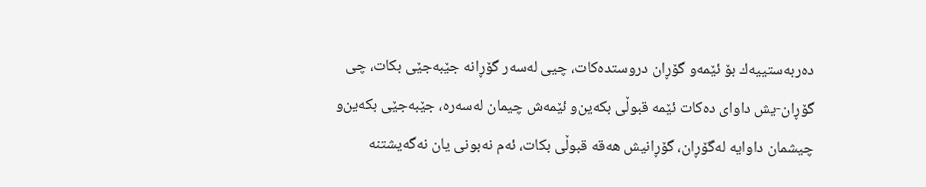ده‌ربه‌ستییه‌ك بۆ ئێمه‌‌و گۆڕان دروستده‌كات، چیی له‌سه‌ر گۆڕانه‌ جێبه‌جێی بكات، چی گۆڕان-یش داوای ده‌كات ئێمه‌ قبوڵی بكه‌ین‌و ئێمه‌ش چیمان له‌سه‌ره‌، جێبه‌جێی بكه‌ین‌و چیشمان داوایه‌ له‌گۆڕان، گۆڕانیش هه‌قه‌ قبوڵی بكات، ئه‌م نه‌بونی یان نه‌گه‌یشتنه‌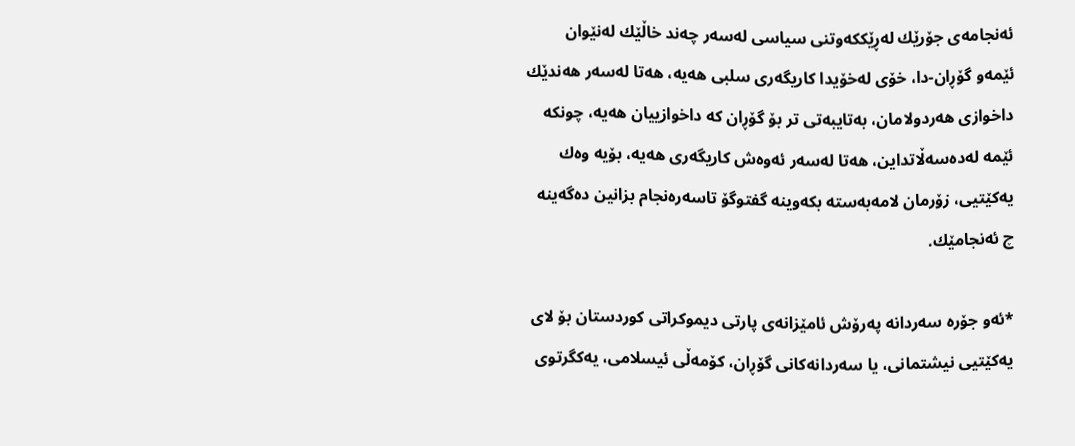ئه‌نجامه‌ی جۆرێك له‌ڕێككه‌وتنی سیاسی له‌سه‌ر چه‌ند خاڵێك له‌نێوان ئێمه‌‌و گۆڕان-دا، خۆی له‌خۆیدا كاریگه‌ری سلبی هه‌یه‌، هه‌تا له‌سه‌ر هه‌ندێك داخوازی هه‌ردولامان، به‌تایبه‌تی تر بۆ گۆڕان كه‌ داخوازییان هه‌یه‌، چونكه‌ ئێمه‌ له‌ده‌سه‌ڵاتداین، هه‌تا له‌سه‌ر ئه‌وه‌ش كاریگه‌ری هه‌یه‌، بۆیه‌ وه‌ك یه‌كێتیی‌، زۆرمان لامه‌به‌سته‌ بكه‌وینه‌ گفتوگۆ تاسه‌ره‌نجام بزانین ده‌گه‌ینه‌ چ ئه‌نجامێك.

*ئه‌و جۆره‌ سه‌ردانه‌ په‌رۆش ئامێزانه‌ی پارتی‌ دیموكراتی‌ كوردستان بۆ لای یه‌كێتیی‌ نیشتمانی‌، یا سه‌ردانه‌كانی‌ گۆڕان، كۆمه‌ڵی ئیسلامی، یه‌كگرتوی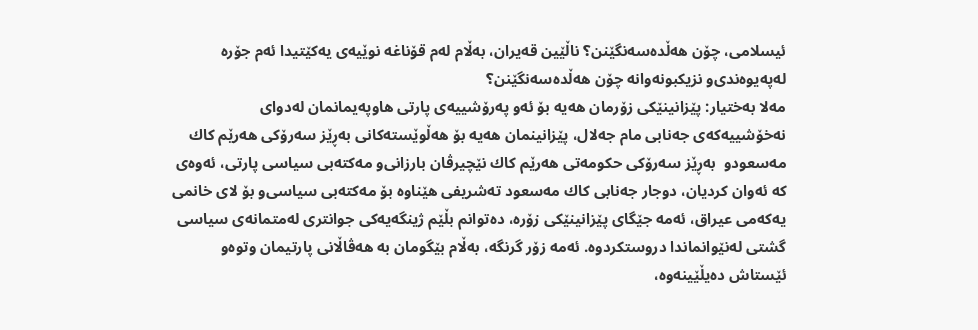ئیسلامی، چۆن هه‌ڵده‌سه‌نگێنن؟ ناڵێین قه‌یران، به‌ڵام له‌م قۆناغه‌ نوێیه‌ی یه‌كێتیدا ئه‌م جۆره‌ له‌په‌یوه‌ندی‌و نزیكبونه‌وانه‌ چۆن هه‌ڵده‌سه‌نگێنن؟
مه‌لا به‌ختیار: پێزانینێكی‌ زۆرمان هه‌یه‌ بۆ ئه‌و په‌رۆشییه‌ی پارتی هاوپه‌یمانمان له‌دوای نه‌خۆشییه‌كه‌ی جه‌نابی مام جه‌لال، پێزانینمان هه‌یه‌ بۆ هه‌ڵوێسته‌كانی به‌ڕێز سه‌رۆكی هه‌رێم كاك مه‌سعود‌و  به‌ڕێز سه‌رۆكی حكومه‌تی‌ هه‌رێم كاك نێچیرڤان بارزانی‌و مه‌كته‌بی سیاسی پارتی، ئه‌وه‌ی كه‌ ئه‌وان كردیان، دوجار جه‌نابی كاك مه‌سعود ته‌شریفی هێناوه‌ بۆ مه‌كته‌بی سیاسی‌و بۆ لای خانمی یه‌كه‌می عیراق، ئه‌مه‌ جێگای پێزانینێكی‌ زۆره‌، ده‌توانم بڵێم ژینگه‌یه‌كی جوانتری له‌متمانه‌ی سیاسی گشتی له‌نێوانماندا دروستكردوه‌. ئه‌مه‌ زۆر گرنگه‌، به‌ڵام بێگومان به‌ هه‌ڤاڵانی پارتیمان وتوه‌و ئێستاش ده‌یڵێینه‌وه‌،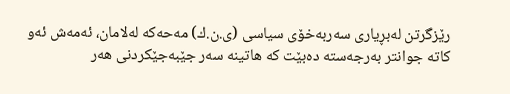رێزگرتن له‌بڕیاری سه‌ربه‌خۆی سیاسی (ی.ن.ك) مه‌حه‌كه‌ له‌لامان، ئه‌مه‌ش ئه‌و كاته‌ جوانتر به‌رجه‌سته‌ ده‌بێت كه‌ هاتینه‌ سه‌ر جێبه‌جێكردنی هه‌ر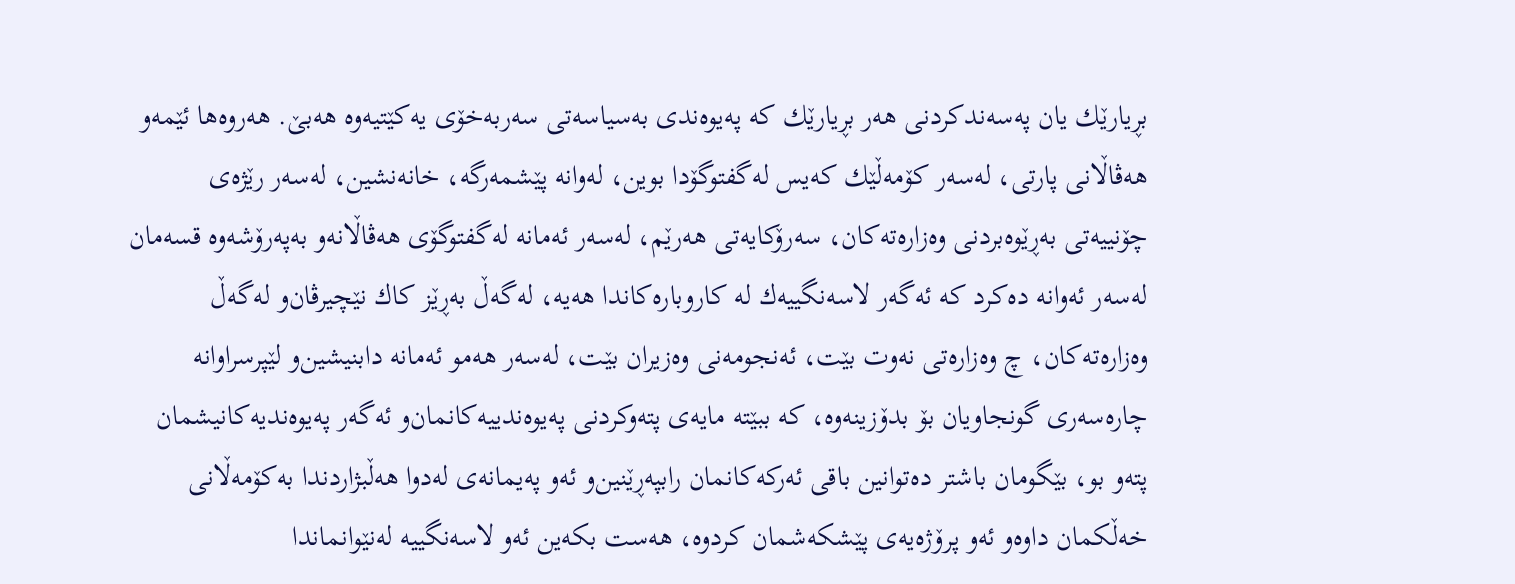بڕیارێك یان په‌سه‌ندكردنی هه‌ر بڕیارێك كه‌ په‌یوه‌ندی به‌سیاسه‌تی سه‌ربه‌خۆی‌ یه‌كێتیه‌وه‌ هه‌بێ‌. هه‌روه‌ها ئێمه‌‌و هه‌ڤاڵانی پارتی، له‌سه‌ر كۆمه‌ڵێك كه‌یس له‌گفتوگۆدا بوین، له‌وانه‌ پێشمه‌رگه‌، خانه‌نشین، له‌سه‌ر رێژه‌ی چۆنییه‌تی به‌ڕێوه‌بردنی وه‌زاره‌ته‌كان، سه‌رۆكایه‌تی هه‌رێم، له‌سه‌ر ئه‌مانه‌ له‌گفتوگۆی‌ هه‌ڤاڵانه‌‌و به‌په‌رۆشه‌وه‌ قسه‌مان له‌سه‌ر ئه‌وانه‌ ده‌كرد كه‌ ئه‌گه‌ر لاسه‌نگییه‌ك له‌ كاروباره‌كاندا هه‌یه‌، له‌گه‌ڵ به‌ڕێز كاك نێچیرڤان‌و له‌گه‌ڵ وه‌زاره‌ته‌كان، چ وه‌زاره‌تی نه‌وت بێت، ئه‌نجومه‌نی وه‌زیران بێت، له‌سه‌ر هه‌مو ئه‌مانه‌ دابنیشین‌و لێپرسراوانه‌ چاره‌سه‌ری گونجاویان بۆ بدۆزینه‌وه‌، كه‌ ببێته‌ مایه‌ی پته‌وكردنی په‌یوه‌ندییه‌كانمان‌و ئه‌گه‌ر په‌یوه‌ندیه‌كانیشمان پته‌و بو، بێگومان باشتر ده‌توانین باقی ئه‌ركه‌كانمان رابپه‌ڕێنین‌و ئه‌و په‌یمانه‌ی له‌دوا هه‌ڵبژاردندا به‌كۆمه‌ڵانی‌ خه‌ڵكمان داوه‌‌و ئه‌و پرۆژه‌یه‌ی پێشكه‌شمان كردوه‌، هه‌ست بكه‌ین ئه‌و لاسه‌نگییه‌ له‌نێوانماندا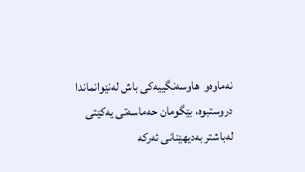نه‌ماوه‌و  هاوسه‌نگییه‌كی باش له‌نێوانماندا دروستبوه‌، بێگومان حه‌ماسه‌تی یه‌كێتی‌ له‌باشتر به‌دیهێنانی ئه‌ركه‌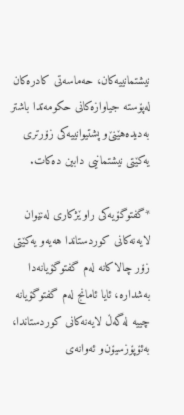نیشتمانییه‌كان، حه‌ماسه‌تی كادره‌كان له‌پۆسته‌ جیاوازه‌كانی حكومه‌تدا باشتر به‌دیده‌هێنێ‌و پشتیوانییه‌كی زۆرتری یه‌كێتی‌ نیشتمانیی‌ دابین ده‌كات.

*گفتوگۆیه‌كی راوێژكاری‌ له‌نێوان لایه‌نه‌كانی كوردستاندا هه‌یه‌و یه‌كێتی‌ زۆر چالاكانه‌ له‌م گفتوگۆیانه‌دا به‌شداره‌، ئایا ئامانج له‌م گفتوگۆیانه‌ چییه‌ له‌گه‌ڵ لایه‌نه‌كانی كوردستاندا، به‌ئۆپۆزسیۆن‌و ئه‌وانه‌ی‌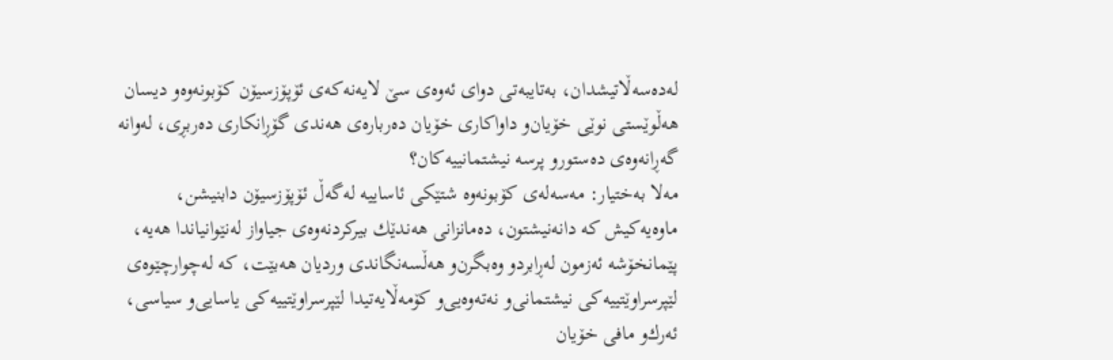له‌ده‌سه‌ڵاتیشدان، به‌تایبه‌تی دوای ئه‌وه‌ی سێ لایه‌نه‌كه‌ی ئۆپۆزسیۆن كۆبونه‌وه‌‌و دیسان هه‌ڵوێستی نوێی خۆیان‌و داواكاری‌ خۆیان ده‌رباره‌ی هه‌ندی گۆڕانكاری ده‌ربڕی، له‌وانه‌ گه‌ڕانه‌وه‌ی ده‌ستور‌و پرسه‌ نیشتمانییه‌كان؟
مه‌لا به‌ختیار: مه‌سه‌له‌ی كۆبونه‌وه‌ شتێكی ئاساییه‌ له‌گه‌ڵ‌ ئۆپۆزسیۆن دابنیشن، ماوه‌یه‌كیش كه‌ دانه‌نیشتون، ده‌مانزانی هه‌ندێك بیركردنه‌وه‌ی جیاواز له‌نێوانیاندا هه‌یه‌، پێمانخۆشه‌ ئه‌زمون له‌ڕابردو وه‌بگرن‌و هه‌ڵسه‌نگاندی وردیان هه‌بێت، كه‌ له‌چوارچێوه‌ی لێپرسراوێتییه‌كی‌ نیشتمانی‌و نه‌ته‌وه‌یی‌و كۆمه‌ڵایه‌تیدا لێپرسراوێتییه‌كی‌ یاسایی‌و سیاسی، ئه‌رك‌و مافی خۆیان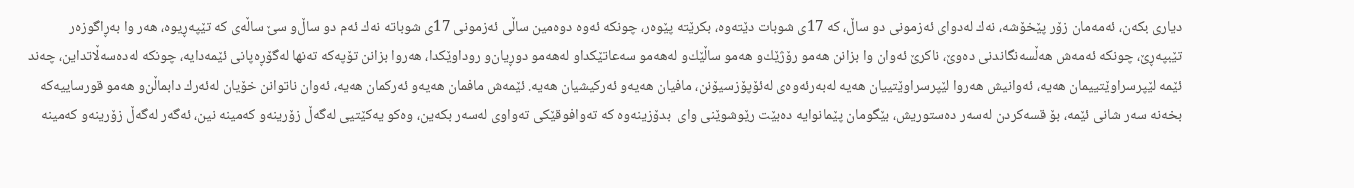دیاری بكه‌ن، ئه‌مه‌مان زۆر پێخۆشه‌، نه‌ك له‌دوای ئه‌زمونی‌ دو ساڵ، كه‌ 17ی شوبات دێته‌وه‌، بكرێته‌ پێوه‌ر، چونكه‌ ئه‌وه‌ دوه‌مین ساڵی ئه‌زمونی‌ 17ی شوباته‌ نه‌ك ئه‌م دو ساڵ‌و سێ‌ ساڵه‌ی كه‌ تێپه‌ڕیوه‌، هه‌ر وا به‌ڕاگوزه‌ر تێبپه‌ڕێ، چونكه‌ ئه‌مه‌ش هه‌ڵسه‌نگاندنی ده‌وێ، ناكرێ ئه‌وان وا بزانن هه‌مو رۆژێك‌و هه‌مو ساڵێك‌و له‌هه‌مو سه‌عاتێكداو له‌هه‌مو دوڕیان‌و روداوێكدا، هه‌روا بزانن تۆپه‌كه‌ ته‌نها له‌گۆڕه‌پانی‌ ئێمه‌دایه‌، چونكه‌ له‌ده‌سه‌ڵاتداین، چه‌ند ئێمه‌ لێپرسراوێتییمان هه‌یه‌، ئه‌وانیش هه‌روا لێپرسراوێتییان هه‌یه‌ له‌به‌رئه‌وه‌ی له‌ئۆپۆزسیۆنن، مافیان هه‌یه‌‌و ئه‌ركیشیان هه‌یه‌. ئێمه‌ش مافمان هه‌یه‌و ئه‌ركمان هه‌یه‌، ئه‌وان ناتوانن خۆیان له‌ئه‌رك دابماڵن‌و هه‌مو قورساییه‌كه‌ بخه‌نه‌ سه‌ر شانی ئێمه‌، بۆ قسه‌كردن له‌سه‌ر ده‌ستوریش، بێگومان پێمانوایه‌ ده‌بێت رێوشوێنی وای  بدۆزینه‌وه‌ كه‌ ته‌وافوقێكی ته‌واوی له‌سه‌ر بكه‌ین، وه‌كو یه‌كێتیی‌ له‌گه‌ڵ زۆرینه‌و كه‌مینه‌ نین، ئه‌گه‌ر له‌گه‌ڵ زۆرینه‌و كه‌مینه‌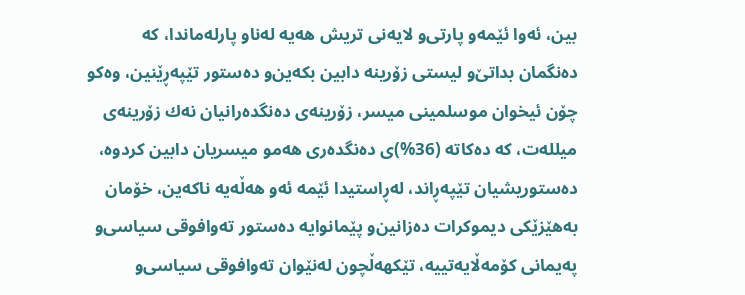بین، ئه‌وا ئێمه‌و پارتی‌و لایه‌نی‌ تریش هه‌یه‌ له‌ناو پارله‌ماندا، كه‌ ده‌نگمان بداتێ‌و لیستی زۆرینه‌ دابین بكه‌ین‌و ده‌ستور تێپه‌ڕێنین، وه‌كو چۆن ئیخوان موسلمینی میسر، زۆرینه‌ی ده‌نگده‌رانیان نه‌ك زۆرینه‌ی میلله‌ت، كه‌ ده‌كاته‌ (36%)ی ده‌نگده‌ری هه‌مو میسریان دابین كردوه‌، ده‌ستوریشیان تێپه‌ڕاند، له‌ڕاستیدا ئێمه‌ ئه‌و هه‌ڵه‌یه‌ ناكه‌ین، خۆمان به‌هێزێكی دیموكرات ده‌زانین‌و پێمانوایه‌ ده‌ستور ته‌وافوقی سیاسی‌و په‌یمانی كۆمه‌ڵایه‌تییه‌، تێكهه‌ڵچون له‌نێوان ته‌وافوقی سیاسی‌و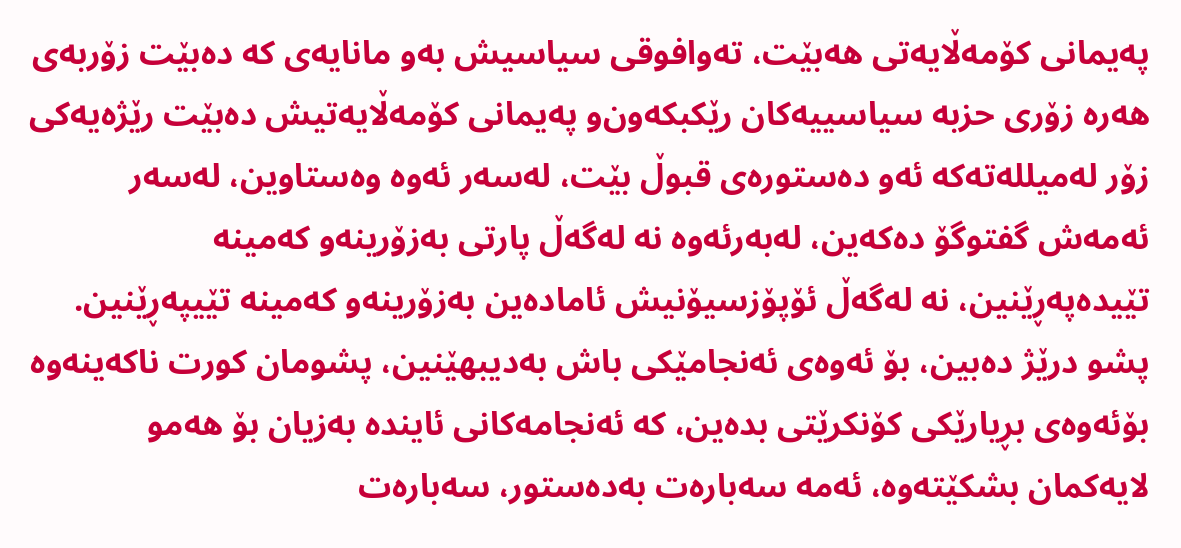په‌یمانی كۆمه‌ڵایه‌تی هه‌بێت، ته‌وافوقی سیاسیش به‌و مانایه‌ی‌ كه‌ ده‌بێت زۆربه‌ی هه‌ره‌ زۆری حزبه‌ سیاسییه‌كان رێكبكه‌ون‌و په‌یمانی كۆمه‌ڵایه‌تیش ده‌بێت رێژه‌یه‌كی زۆر له‌میلله‌ته‌كه‌ ئه‌و ده‌ستوره‌ی قبوڵ بێت، له‌سه‌ر ئه‌وه‌ وه‌ستاوین، له‌سه‌ر ئه‌مه‌ش گفتوگۆ ده‌كه‌ین، له‌به‌رئه‌وه‌ نه‌ له‌گه‌ڵ پارتی به‌زۆرینه‌و كه‌مینه‌ تێیده‌په‌ڕێنین، نه‌ له‌گه‌ڵ ئۆپۆزسیۆنیش ئاماده‌ین به‌زۆرینه‌و كه‌مینه‌ تێیپه‌ڕێنین. پشو درێژ ده‌بین، بۆ ئه‌وه‌ی‌ ئه‌نجامێكی باش به‌دیبهێنین، پشومان كورت ناكه‌ینه‌وه‌ بۆئه‌وه‌ی‌ بڕیارێكی كۆنكرێتی‌ بده‌ین، كه‌ ئه‌نجامه‌كانی‌ ئاینده‌ به‌زیان بۆ هه‌مو لایه‌كمان بشكێته‌وه‌، ئه‌مه‌ سه‌باره‌ت به‌ده‌ستور، سه‌باره‌ت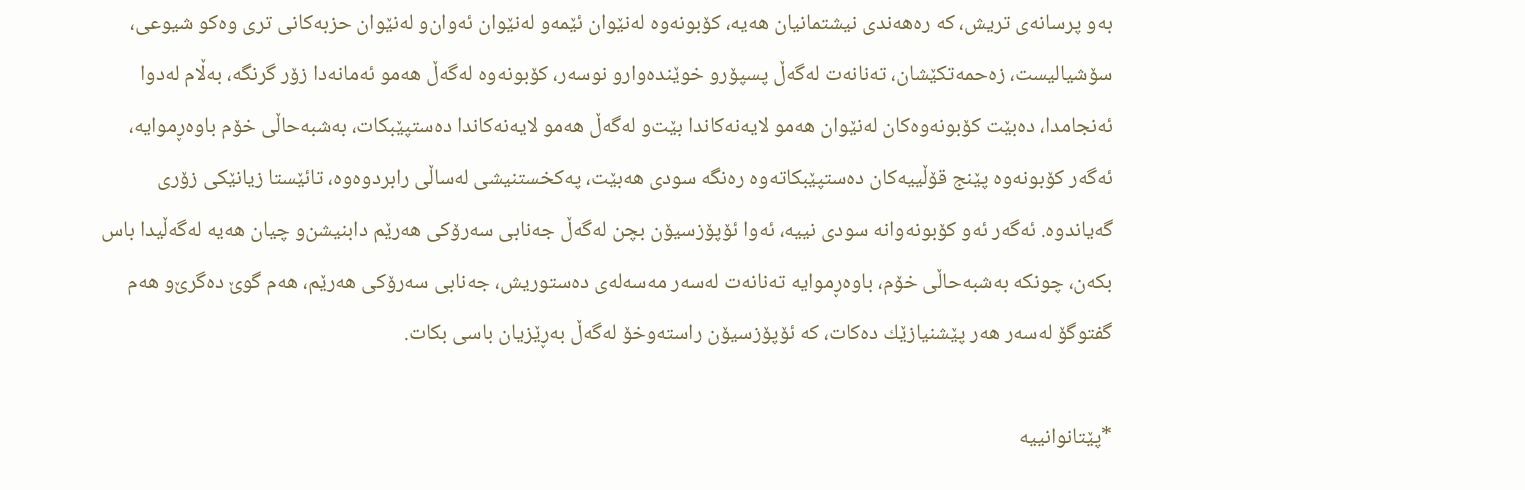به‌و پرسانه‌ی تریش، كه‌ ره‌هه‌ندی نیشتمانیان هه‌یه‌، كۆبونه‌وه‌ له‌نێوان ئێمه‌و له‌نێوان ئه‌وان‌و له‌نێوان حزبه‌كانی تری وه‌كو شیوعی، سۆشیالیست، زه‌حمه‌تكێشان، ته‌نانه‌ت له‌گه‌ڵ‌ پسپۆر‌و خوێنده‌وار‌و نوسه‌ر، كۆبونه‌وه‌ له‌گه‌ڵ هه‌مو ئه‌مانه‌دا زۆر گرنگه‌، به‌ڵام له‌دوا ئه‌نجامدا، ده‌بێت كۆبونه‌وه‌كان له‌نێوان هه‌مو لایه‌نه‌كاندا بێت‌و له‌گه‌ڵ هه‌مو لایه‌نه‌كاندا ده‌ستپێبكات، به‌شبه‌حاڵی خۆم باوه‌ڕموایه‌، ئه‌گه‌ر كۆبونه‌وه‌ پێنج قۆڵییه‌كان ده‌ستپێبكاته‌وه‌ ره‌نگه‌ سودی هه‌بێت، په‌كخستنیشی له‌ساڵی‌ رابردوه‌وه‌، تائێستا زیانێكی‌ زۆری گه‌یاندوه‌. ئه‌گه‌ر ئه‌و كۆبونه‌وانه‌ سودی نییه‌، ئه‌وا ئۆپۆزسیۆن بچن له‌گه‌ڵ جه‌نابی سه‌رۆكی هه‌رێم دابنیشن‌و چیان هه‌یه‌ له‌گه‌ڵیدا باس بكه‌ن، چونكه‌ به‌شبه‌حاڵی خۆم، باوه‌ڕموایه‌ ته‌نانه‌ت له‌سه‌ر مه‌سه‌له‌ی‌ ده‌ستوریش، جه‌نابی سه‌رۆكی هه‌رێم، هه‌م گوێ ده‌گرێ‌و هه‌م گفتوگۆ له‌سه‌ر هه‌ر پێشنیازێك ده‌كات، كه‌ ئۆپۆزسیۆن راسته‌وخۆ له‌گه‌ڵ به‌ڕێزیان باسی بكات.

*پێتانوانییه‌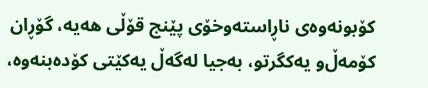كۆبونه‌وه‌ی‌ ناڕاسته‌وخۆی پێنج قۆڵی هه‌یه‌، گۆڕان كۆمه‌ڵ‌و یه‌كگرتو، به‌جیا له‌گه‌ڵ یه‌كێتی‌ كۆده‌بنه‌وه‌،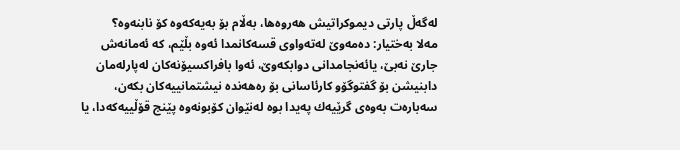له‌گه‌ڵ پارتی‌ دیموكراتیش هه‌روه‌ها، به‌ڵام بۆ به‌یه‌كه‌وه‌ كۆ نابنه‌وه‌؟
مه‌لا به‌ختیار: ده‌مه‌وێ له‌ته‌واوی‌ قسه‌كانمدا ئه‌وه‌ بڵێم، كه‌ ئه‌مانه‌ش جارێ نه‌بێ، یائه‌نجامدانی دوابكه‌وێ، ئه‌وا بافراكسیۆنه‌كان له‌پارله‌مان دابنیشن بۆ گفتوگۆ‌و كارئاسانی بۆ ره‌هه‌نده‌ نیشتمانییه‌كان بكه‌ن، سه‌باره‌ت به‌وه‌ی گرێیه‌ك په‌یدا بوه‌ له‌نێوان كۆبونه‌وه‌ پێنج قۆڵییه‌كه‌دا، یا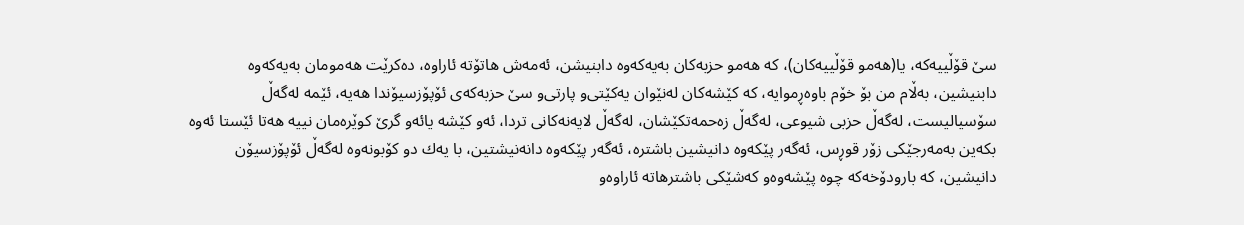سێ‌ قۆڵییه‌كه‌، یا(هه‌مو قۆڵییه‌كان)، كه‌ هه‌مو حزبه‌كان به‌یه‌كه‌وه‌ دابنیشن، ئه‌مه‌ش هاتۆته‌ ئاراوه‌، ده‌كرێت هه‌مومان به‌یه‌كه‌وه‌ دابنیشین، به‌ڵام من بۆ خۆم باوه‌ڕموایه‌، كه‌ كێشه‌كان له‌نێوان یه‌كێتی‌و پارتی‌و سێ حزبه‌كه‌ی ئۆپۆزسیۆندا هه‌یه‌، ئێمه‌ له‌گه‌ڵ سۆسیالیست، له‌گه‌ڵ حزبی شیوعی، له‌گه‌ڵ زه‌حمه‌تكێشان، له‌گه‌ڵ لایه‌نه‌كانی‌ تردا، ئه‌و كێشه‌ یائه‌و گرێ كوێره‌مان نییه‌ هه‌تا ئێستا ئه‌وه‌ بكه‌ین به‌مه‌رجێكی‌ زۆر قوڕس، ئه‌گه‌ر پێكه‌وه‌ دانیشین باشتره‌، ئه‌گه‌ر پێكه‌وه‌ دانه‌نیشتین، با یه‌ك دو كۆبونه‌وه‌ له‌گه‌ڵ ئۆپۆزسیۆن دانیشین، كه‌ بارودۆخه‌كه‌ چوه‌ پێشه‌وه‌‌و كه‌شێكی‌ باشترهاته‌ ئاراوه‌و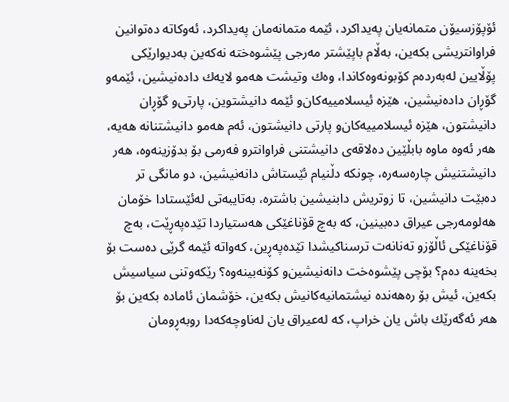ئۆپۆزسیۆن متمانه‌یان په‌یداكرد، ئێمه‌ متمانه‌مان په‌یداكرد، ئه‌وكاته‌ ده‌توانین فراوانتریشی بكه‌ین، به‌ڵام باپێشتر مه‌رجی‌ پێشوه‌خته‌ نه‌كه‌ین به‌دیوارێكی پۆڵایین له‌به‌رده‌م كۆبونه‌وه‌كاندا، وه‌ك وتیشت هه‌مو لایه‌ك داده‌نیشین، ئێمه‌‌و گۆڕان داده‌نیشین، هێزه‌ ئیسلامییه‌كان‌و ئێمه‌ دانیشتوین، پارتی‌و گۆڕان دانیشتون، هێزه‌ ئیسلامییه‌كان‌و پارتی دانیشتون، ئه‌م هه‌مو دانیشتنانه‌ هه‌یه‌، هه‌ر ئه‌وه‌ ماوه‌ بابڵێین ده‌لاقه‌ی دانیشتنی فراوانتر‌و فه‌رمی‌ بۆ بدۆزینه‌وه‌، هه‌ر دانیشتنیش چاره‌سه‌ره‌، چونكه‌ دڵنیام ئێستاش دانه‌نیشین، دو مانگی تر ده‌بێت دانیشین، تا زوتریش دابنیشین باشتره‌، به‌تایبه‌تی له‌ئێستادا خۆمان هه‌لومه‌رجی عیراق ده‌بینین، كه‌ به‌چ قۆناغێكی هه‌ستیاردا تێده‌په‌ڕێت، به‌چ قۆناغێكی ئاڵۆز‌و ته‌نانه‌ت ترسناكیشدا تێده‌په‌ڕین، كه‌واته‌ ئێمه‌ گرێی ده‌ست بۆ بخه‌ینه‌ ده‌م؟ بۆچی‌ پێشوه‌خت دانه‌نیشین‌و كۆنه‌بینه‌وه‌؟ رێكه‌وتنی سیاسیش بكه‌ین، ئیش بۆ ره‌هه‌نده‌ نیشتمانیه‌كانیش بكه‌ین، خۆشمان ئاماده‌ بكه‌ین بۆ هه‌ر ئه‌گه‌رێك باش یان خراپ، كه‌ له‌عیراق یان له‌ناوچه‌كه‌دا روبه‌ڕومان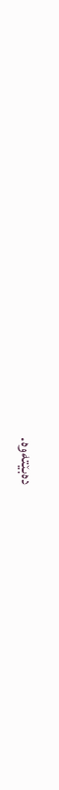ده‌بێته‌وه‌.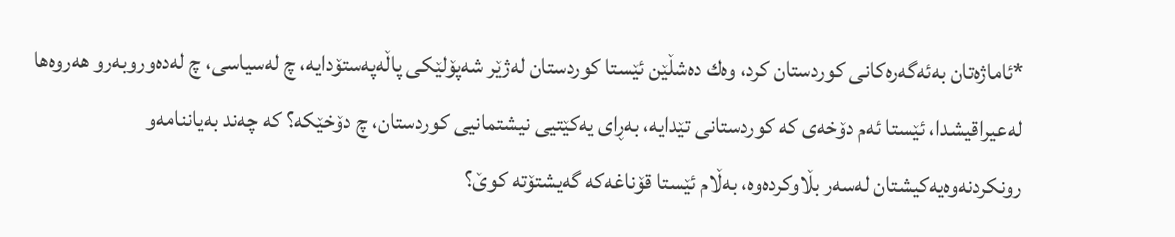*ئاماژه‌تان به‌ئه‌گه‌ره‌كانی كوردستان كرد، وه‌ك ده‌شڵێن ئێستا كوردستان له‌ژێر شه‌پۆلێكی پاڵه‌په‌ستۆدایه‌، چ له‌سیاسی، چ له‌ده‌وروبه‌ر‌و هه‌روه‌ها له‌عیراقیشدا، ئێستا ئه‌م دۆخه‌ی كه‌ كوردستانی تێدایه‌، به‌ڕای یه‌كێتیی‌ نیشتمانیی‌ كوردستان، چ دۆخێكه‌؟ كه‌ چه‌ند به‌یاننامه‌و رونكردنه‌وه‌یه‌كیشتان له‌سه‌ر بڵاوكرده‌وه‌، به‌ڵام ئێستا قۆناغه‌كه‌ گه‌یشتۆته‌ كوێ؟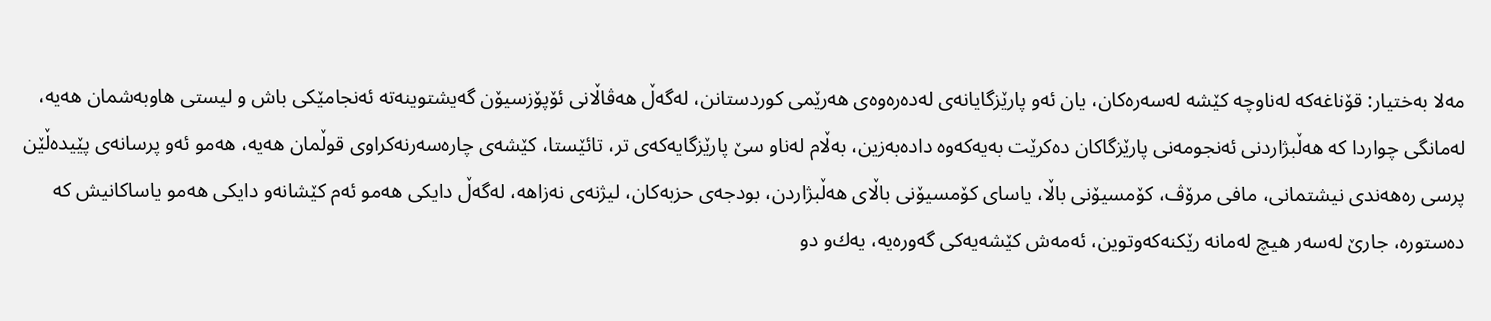مه‌لا به‌ختیار: قۆناغه‌كه‌ له‌ناوچه‌ كێشه‌ له‌سه‌ره‌كان، یان ئه‌و پارێزگایانه‌ی له‌ده‌ره‌وه‌ی هه‌رێمی كوردستانن، له‌گه‌ڵ هه‌ڤاڵانی ئۆپۆزسیۆن گه‌یشتوینه‌ته‌ ئه‌نجامێكی باش ‌و لیستی هاوبه‌شمان هه‌یه‌، له‌مانگی چواردا كه‌ هه‌ڵبژاردنی ئه‌نجومه‌نی پارێزگاكان ده‌كرێت به‌یه‌كه‌وه‌ داده‌به‌زین، به‌ڵام له‌ناو سێ‌ پارێزگایه‌كه‌ی تر، تائێستا، كێشه‌ی چاره‌سه‌رنه‌كراوی قوڵمان هه‌یه‌، هه‌مو ئه‌و پرسانه‌ی پێیده‌ڵێن پرسی ره‌هه‌ندی نیشتمانی، مافی مرۆڤ، كۆمسیۆنی باڵا، یاسای كۆمسیۆنی باڵای هه‌ڵبژاردن، بودجه‌ی حزبه‌كان، لیژنه‌ی نه‌زاهه‌، له‌گه‌ڵ دایكی هه‌مو ئه‌م كێشانه‌و دایكی هه‌مو یاساكانیش كه‌ ده‌ستوره‌، جارێ‌ له‌سه‌ر هیچ له‌مانه‌ رێكنه‌كه‌وتوین، ئه‌مه‌ش كێشه‌یه‌كی گه‌وره‌یه‌، یه‌ك‌و دو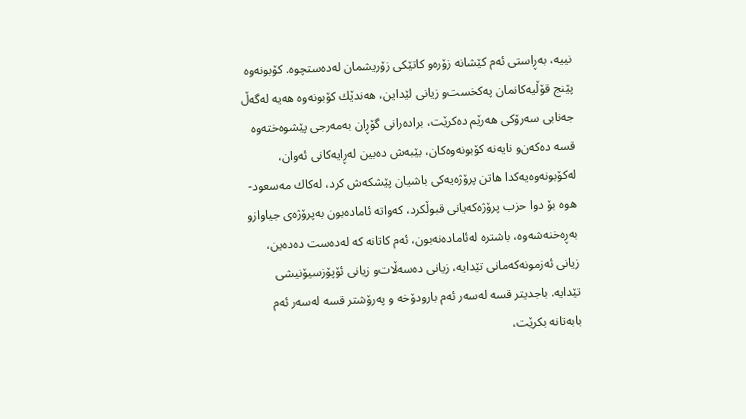نییه‌، به‌ڕاستی ئه‌م كێشانه‌ زۆره‌و كاتێكی زۆریشمان له‌ده‌ستچوه‌. كۆبونه‌وه‌ پێنج قۆڵیه‌كانمان په‌كخست‌و زیانی‌ لێداین، هه‌ندێك كۆبونه‌وه‌ هه‌یه‌ له‌گه‌ڵ جه‌نابی سه‌رۆكی هه‌رێم ده‌كرێت، براده‌رانی گۆڕان به‌مه‌رجی پێشوه‌خته‌وه‌ قسه‌ ده‌كه‌ن‌و نایه‌نه‌ كۆبونه‌وه‌كان، بێبه‌ش ده‌بین له‌ڕایه‌كانی ئه‌وان، له‌كۆبونه‌وه‌یه‌كدا هاتن پرۆژه‌یه‌كی باشیان پێشكه‌ش كرد، له‌كاك مه‌سعود-ه‌وه‌ بۆ دوا حزب پرۆژه‌كه‌یانی قبوڵكرد، كه‌واته‌ ئاماده‌بون به‌پرۆژه‌ی‌ جیاواز‌و به‌ڕه‌خنه‌شه‌وه‌، باشتره‌ له‌ئاماده‌نه‌بون، ئه‌م كاتانه‌ كه‌ له‌ده‌ست ده‌ده‌ین، زیانی‌ ئه‌زمونه‌كه‌مانی‌ تێدایه‌، زیانی‌ ده‌سه‌ڵات‌و زیانی‌ ئۆپۆزسیۆنیشی تێدایه‌. باجدیتر قسه‌ له‌سه‌ر ئه‌م بارودۆخه‌ ‌و په‌رۆشتر قسه‌ له‌سه‌ر ئه‌م بابه‌تانه‌ بكرێت،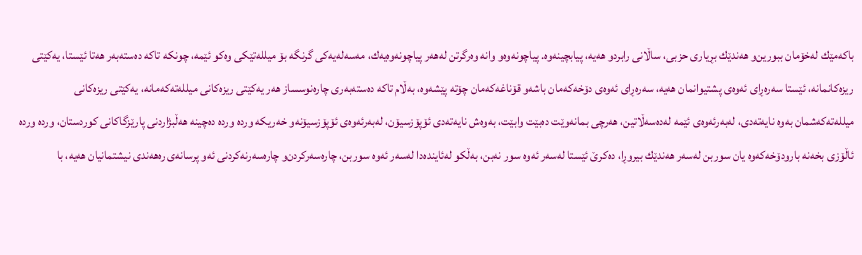باكه‌مێك له‌خۆمان ببورین‌و هه‌ندێك بڕیاری‌ حزبی، ساڵانی‌ رابردو هه‌یه‌، پیابچینه‌وه‌. پیاچونه‌وه‌‌و وانه‌ وه‌رگرتن له‌هه‌ر پیاچونه‌وه‌یه‌ك، مه‌سه‌له‌یه‌كی گرنگه‌ بۆ میلله‌تێكی وه‌كو ئێمه‌، چونكه‌ تاكه‌ ده‌سته‌به‌ر هه‌تا ئێستا، یه‌كێتی ریزه‌كانمانه‌، ئێستا سه‌ره‌ڕای ئه‌وه‌ی پشتیوانمان هه‌یه‌، سه‌ره‌ڕای ئه‌وه‌ی دۆخه‌كه‌مان باشه‌‌و قۆناغه‌كه‌مان چۆته‌ پێشه‌وه‌، به‌ڵام تاكه‌ ده‌سته‌به‌ری چاره‌نوسساز هه‌ر یه‌كێتی ریزه‌كانی میلله‌ته‌كه‌مانه‌، یه‌كێتی ریزه‌كانی میلله‌ته‌كه‌شمان به‌وه‌ نایه‌ته‌دی، له‌به‌رئه‌وه‌ی ئێمه‌ له‌ده‌سه‌ڵاتین، هه‌رچی بمانه‌وێت ده‌بێت وابێت، به‌وه‌ش نایه‌ته‌دی ئۆپۆزسیۆن، له‌به‌رئه‌وه‌ی ئۆپۆزسیۆنه‌‌و خه‌ریكه‌ ورده‌ ورده‌ ده‌چینه‌ هه‌ڵبژاردنی پارێزگاكانی كوردستان، ورده‌ ورده‌ ئاڵۆزی بخه‌نه‌ بارودۆخه‌كه‌وه‌ یان سوربن له‌سه‌ر هه‌ندێك بیروڕا، ده‌كرێ ئێستا له‌سه‌ر ئه‌وه‌ سور نه‌بن، به‌ڵكو له‌ئاینده‌دا له‌سه‌ر ئه‌وه‌ سوربن، چاره‌سه‌ركردن‌و چاره‌سه‌رنه‌كردنی ئه‌و پرسانه‌ی ره‌هه‌ندی نیشتمانیان هه‌یه‌، با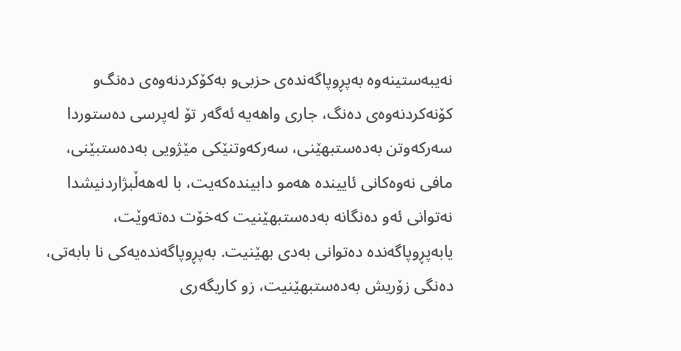نه‌یبه‌ستینه‌وه‌ به‌پڕوپاگه‌نده‌ی حزبی‌و به‌كۆكردنه‌وه‌ی ده‌نگ‌و كۆنه‌كردنه‌وه‌ی ده‌نگ، جاری واهه‌یه‌ ئه‌گه‌ر تۆ له‌پرسی ده‌ستوردا سه‌ركه‌وتن به‌ده‌ستبهێنی، سه‌ركه‌وتنێكی مێژویی به‌ده‌ستبێنی، مافی نه‌وه‌كانی ئایینده‌ هه‌مو دابینده‌كه‌یت، با له‌هه‌ڵبژاردنیشدا نه‌توانی‌ ئه‌و ده‌نگانه‌ به‌ده‌ستبهێنیت كه‌خۆت ده‌ته‌وێت، یابه‌پڕوپاگه‌نده‌ ده‌توانی‌ به‌دی‌ بهێنیت. به‌پڕوپاگه‌نده‌یه‌كی‌ نا بابه‌تی‌، ده‌نگی‌ زۆریش به‌ده‌ستبهێنیت، زو كاریگه‌ری‌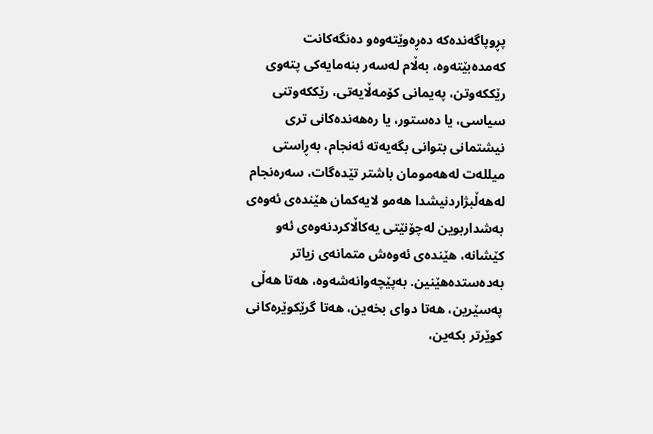پڕوپاگه‌نده‌كه‌ ده‌ڕه‌وێته‌وه‌و ده‌نگه‌كانت كه‌مده‌بێته‌وه‌، به‌ڵام له‌سه‌ر بنه‌مایه‌كی‌ پته‌وی‌ رێككه‌وتن، په‌یمانی‌ كۆمه‌ڵایه‌تی‌، رێككه‌وتنی‌ سیاسی‌، یا ده‌ستور، یا ره‌هه‌نده‌كانی‌ تری‌ نیشتمانی‌ بتوانی‌ بگه‌یه‌ته‌ ئه‌نجام، به‌ڕاستی‌ میلله‌ت له‌هه‌مومان باشتر تێده‌گات، سه‌ره‌نجام له‌هه‌ڵبژاردنیشدا هه‌مو لایه‌كمان هێنده‌ی‌ ئه‌وه‌ی‌ به‌شداربوین له‌چۆنێتی‌ یه‌كاڵاكردنه‌وه‌ی‌ ئه‌و كێشانه‌، هێنده‌ی‌ ئه‌وه‌ش متمانه‌ی‌ زیاتر به‌ده‌ستده‌هێنین. به‌پێچه‌وانه‌شه‌وه‌، هه‌تا هه‌ڵی‌ په‌سێرین، هه‌تا دوای‌ بخه‌ین، هه‌تا گرێكوێره‌كانی‌ كوێرتر بكه‌ین،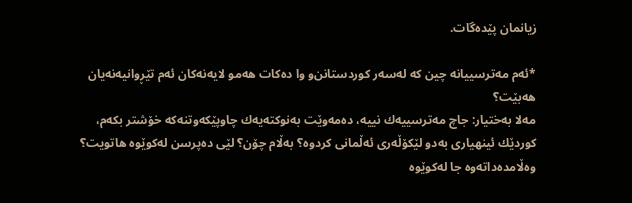زیانمان پێده‌گات.

*ئه‌م مه‌ترسییانه‌ چین كه‌ له‌سه‌ر كوردستانن‌و وا ده‌كات هه‌مو لایه‌نه‌كان ئه‌م تێڕوانیه‌نه‌یان هه‌بێت؟
مه‌لا به‌ختیار: جاچ مه‌ترسییه‌ك نییه‌، ده‌مه‌وێت به‌نوكته‌یه‌ك چاوپێكه‌وتنه‌كه‌ خۆشتر بكه‌م،  كوردێك ئینهیاری‌ به‌دو لێكۆڵه‌ری‌ ئه‌ڵمانی‌ كردوه‌؟ به‌ڵام چۆن؟ لێی‌ ده‌پرسن له‌كوێوه‌ هاتویت؟ وه‌ڵامده‌داته‌وه‌ جا له‌كوێوه‌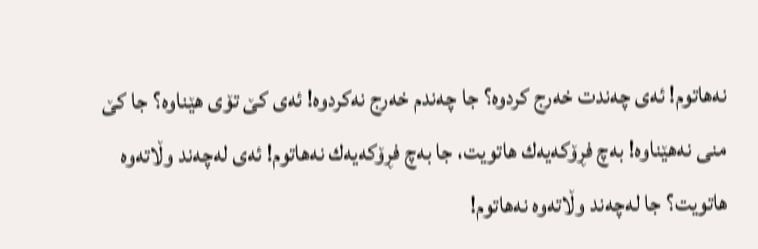نه‌هاتوم! ئه‌ی‌ چه‌ندت خه‌رج كردوه‌؟ جا چه‌ندم خه‌رج نه‌كردوه‌! ئه‌ی‌ كێ‌ تۆی‌ هێناوه‌؟ جا كێ‌ منی‌ نه‌هێناوه‌! به‌چ فڕۆكه‌یه‌ك هاتویت، جا به‌چ فڕۆكه‌یه‌ك نه‌هاتوم! ئه‌ی‌ له‌چه‌ند وڵاته‌وه‌ هاتویت؟ جا له‌چه‌ند وڵاته‌وه‌ نه‌هاتوم!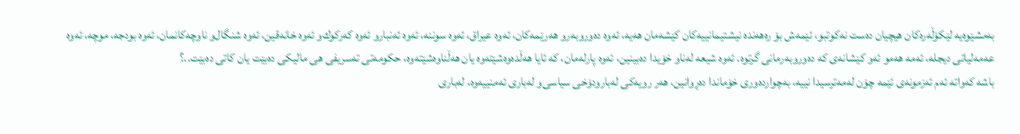به‌مشێوه‌یه‌ لێكۆڵه‌ره‌كان هیچیان ده‌ست نه‌كوتبو، ئێمه‌ش بۆ ره‌هه‌نده‌ نیشتیمانییه‌كان كێشه‌مان هه‌یه‌، ئه‌وه‌ ده‌وروبه‌رو هه‌رێمه‌كان، ئه‌وه‌ عیراق، ئه‌وه‌ سوننه‌، ئه‌وه‌ ئه‌نبار‌و ئه‌وه‌ كه‌ركوك‌و ئه‌وه‌ خانه‌قین، ئه‌وه‌ شنگال‌و ناوچه‌كانمان، ئه‌وه‌ بودجه‌، موچه‌، ئه‌وه‌ عه‌مه‌لیاتی‌ دیجله‌، ئه‌مه‌ هه‌مو ئه‌و كێشانه‌ی‌ كه‌ ده‌وروبه‌رمانی‌ گرتوه‌. ئه‌وه‌ شیعه‌ له‌ناو خۆیدا ده‌بینین، ئه‌وه‌ پارله‌مان، كه‌ ئایا هه‌ڵده‌وه‌شێته‌وه‌ یان هه‌ڵناوه‌شێته‌وه‌، حكومه‌تی‌ ته‌سریفی‌ هی‌ مالیكی‌ ده‌بێت یان كاتی‌ ده‌بێت..؟
باشه‌ كه‌واته‌ ئه‌م ئه‌زمونه‌ی‌ ئێمه‌ چۆن له‌مه‌ترسیدا نییه‌، به‌چوارده‌وری‌ خۆماندا ده‌ڕوانین، هه‌ر رویه‌كی‌ له‌بارودۆخی‌ سیاسی‌‌و له‌باری‌ ئه‌منییه‌وه‌، له‌باری‌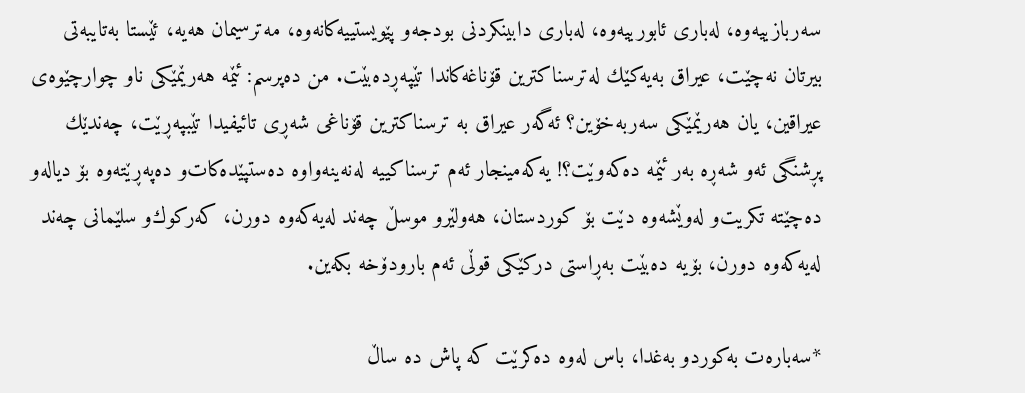سه‌ربازییه‌وه‌، له‌باری‌ ئابورییه‌وه‌، له‌باری‌ دابینكردنی‌ بودجه‌و پێویستییه‌كانه‌وه‌، مه‌ترسیمان هه‌یه‌، ئێستا به‌تایبه‌تی‌ بیرتان نه‌چێت، عیراق به‌یه‌كێك له‌ترسناكترین قۆناغه‌كاندا تێپه‌ڕده‌بێت. من ده‌پرسم: ئێمه‌ هه‌رێمێكی‌ ناو چوارچێوه‌ی‌ عیراقین، یان هه‌رێمێكی‌ سه‌ربه‌خۆین؟ ئه‌گه‌ر عیراق به‌ ترسناكترین قۆناغی‌ شه‌ڕی‌ تائیفیدا تێبپه‌ڕێت، چه‌ندێك پڕشنگی‌ ئه‌و شه‌ڕه‌ به‌ر ئێمه‌ ده‌كه‌وێت؟! یه‌كه‌مینجار ئه‌م ترسناكییه‌ له‌نه‌ینه‌واوه‌ ده‌ستپێده‌كات‌و ده‌په‌ڕێته‌وه‌ بۆ دیاله‌‌و ده‌چێته‌ تكریت‌و له‌وێشه‌وه‌ دێت بۆ كوردستان، هه‌ولێرو موسڵ‌ چه‌ند له‌یه‌كه‌وه‌ دورن، كه‌ركوك‌و سلێمانی‌ چه‌ند له‌یه‌كه‌وه‌ دورن، بۆیه‌ ده‌بێت به‌ڕاستی‌ دركێكی‌ قوڵی‌ ئه‌م بارودۆخه‌ بكه‌ین.

*سه‌باره‌ت به‌كوردو به‌غدا، باس له‌وه‌ ده‌كرێت كه‌ پاش ده‌ ساڵ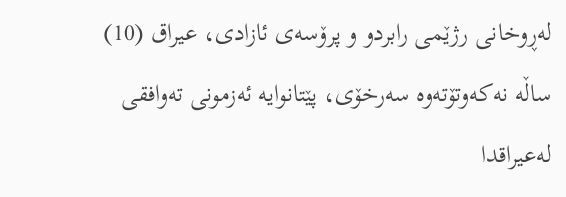له‌ڕوخانی‌ رژێمی‌ رابردو ‌و پرۆسه‌ی‌ ئازادی‌، عیراق (10) ساڵه‌ نه‌كه‌وتۆته‌وه‌ سه‌رخۆی‌، پێتانوایه‌ ئه‌زمونی‌ ته‌وافقی‌ له‌عیراقدا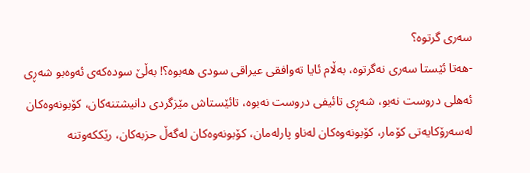سه‌ری‌ گرتوه‌؟
-هه‌تا ئێستا سه‌ری‌ نه‌گرتوه‌، به‌ڵام ئایا ته‌وافقی‌ عیراقی‌ سودی‌ هه‌بوه‌؟! به‌ڵێ‌ سوده‌كه‌ی‌ ئه‌وه‌بو شه‌ڕی‌ ئه‌هلی‌ دروست نه‌بو، شه‌ڕی‌ تائیفی‌ دروست نه‌بوه‌، تائێستاش مێزگردی‌ دانیشتنه‌كان، كۆبونه‌وه‌كان له‌سه‌رۆكایه‌تی‌ كۆمار، كۆبونه‌وه‌كان له‌ناو پارله‌مان، كۆبونه‌وه‌كان له‌گه‌ڵ حزبه‌كان، رێككه‌وتنه‌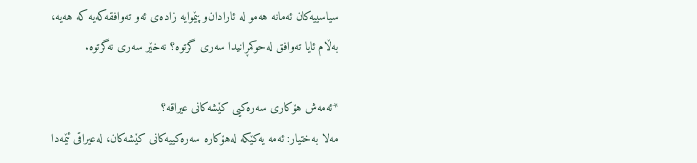سیاسییه‌كان ئه‌مانه‌ هه‌مو له‌ ئارادان‌و پێموایه‌ زاده‌ی‌ ئه‌و ته‌وافقه‌كه‌یه‌ كه‌ هه‌یه‌، به‌ڵام ئایا ته‌وافق له‌حوكمڕانیدا سه‌ری‌ گرتوه‌؟ نه‌خێر سه‌ری‌ نه‌گرتوه‌.

*ئه‌مه‌ش هۆكاری‌ سه‌ره‌كیی‌ كێشه‌كانی‌ عیراقه‌؟
مه‌لا به‌ختیار: ئه‌مه‌ یه‌كێكه‌ له‌هۆكاره‌ سه‌ره‌كییه‌كانی‌ كێشه‌كان، له‌عیراقی‌ ئێمه‌دا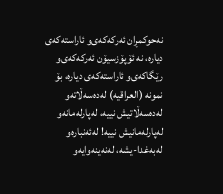نه‌حوكمڕان ئه‌ركه‌كه‌ی‌‌و ئاراسته‌كه‌ی‌ دیاره‌، نه‌ ئۆپۆزسیۆن ئه‌ركه‌كه‌ی‌‌و رێگاكه‌ی‌و ئاراسته‌كه‌ی‌ دیاره‌، بۆ نمونه‌ (العراقیه‌) له‌ده‌سه‌ڵاته‌و له‌ده‌سه‌ڵاتیش نییه‌، له‌پارله‌مانه‌و له‌پارله‌مانیش نییه‌! له‌ئه‌نباره‌و له‌به‌غدا-یشه‌، له‌نه‌ینه‌وایه‌و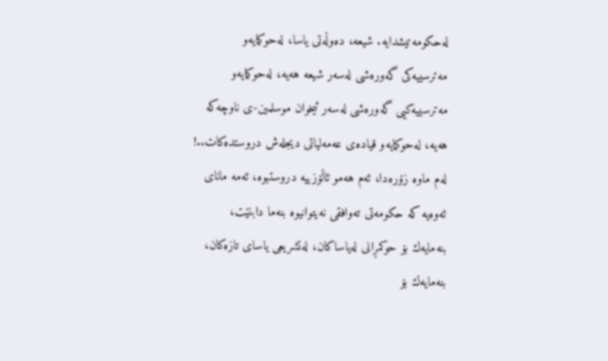له‌حكومه‌تیشدایه‌. شیعه‌، ده‌وڵه‌تی‌ یاسا، له‌حوكمایه‌و مه‌ترسییه‌كی‌ گه‌وره‌شی‌ له‌سه‌ر شیعه‌ هه‌یه‌، له‌حوكمایه‌و مه‌ترسییه‌كیی‌ گه‌وره‌شی‌ له‌سه‌ر ئیخوان موسلمین-ی‌ ناوچه‌كه‌  هه‌یه‌، له‌حوكمایه‌و قیاده‌ی‌ عه‌مه‌لیاتی‌ دیجله‌ش دروستده‌كات..!
له‌م ماوه‌ زۆره‌دا، ئه‌م هه‌مو ئاڵۆزییه‌ دروستبوه‌، ئه‌مه‌ مانای‌ ئه‌وه‌یه‌ كه‌ حكومه‌تی‌ ته‌وافقی‌ نه‌یتوانیوه‌ بنه‌ما دابنێت، بنه‌مایه‌ك بۆ حوكمڕانی‌ له‌یاساكان، له‌تشریعی‌ یاسای‌ تازه‌كان، بنه‌مایه‌ك بۆ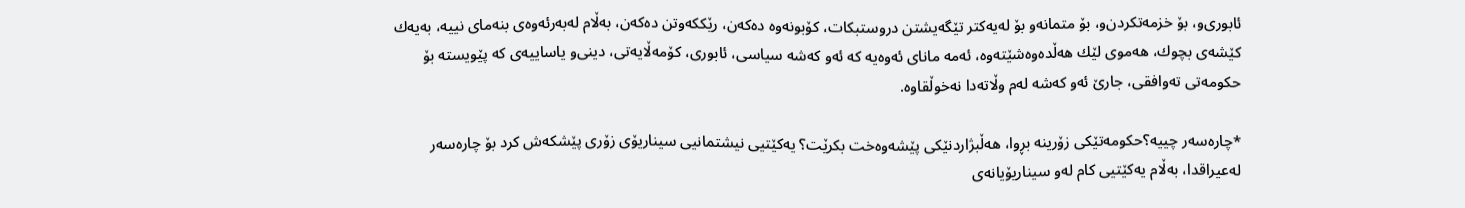ئابوری‌‌و، بۆ خزمه‌تكردن‌و، بۆ متمانه‌‌و بۆ له‌یه‌كتر تێگه‌یشتن دروستبكات، كۆبونه‌وه‌ ده‌كه‌ن، رێككه‌وتن ده‌كه‌ن، به‌ڵام له‌به‌رئه‌وه‌ی‌ بنه‌مای‌ نییه‌، به‌یه‌ك كێشه‌ی‌ بچوك، هه‌موی‌ لێك هه‌ڵده‌وه‌شێته‌وه‌، ئه‌مه‌ مانای‌ ئه‌وه‌یه‌ كه‌ ئه‌و كه‌شه‌ سیاسی‌، ئابوری‌، كۆمه‌ڵایه‌تی‌، دینی‌‌و یاساییه‌ی‌ كه‌ پێویسته‌ بۆ حكومه‌تی‌ ته‌وافقی‌، جارێ‌ ئه‌و كه‌شه‌ له‌م وڵاته‌دا نه‌خوڵقاوه‌.

*چاره‌سه‌ر چییه‌؟حكومه‌تێكی‌ زۆرینه‌ بڕوا، هه‌ڵبژاردنێكی‌ پێشه‌وه‌خت بكرێت؟ یه‌كێتیی‌ نیشتمانیی‌ سیناریۆی‌ زۆری‌ پێشكه‌ش كرد بۆ چاره‌سه‌ر له‌عیراقدا، به‌ڵام یه‌كێتیی‌ كام له‌و سیناریۆیانه‌ی‌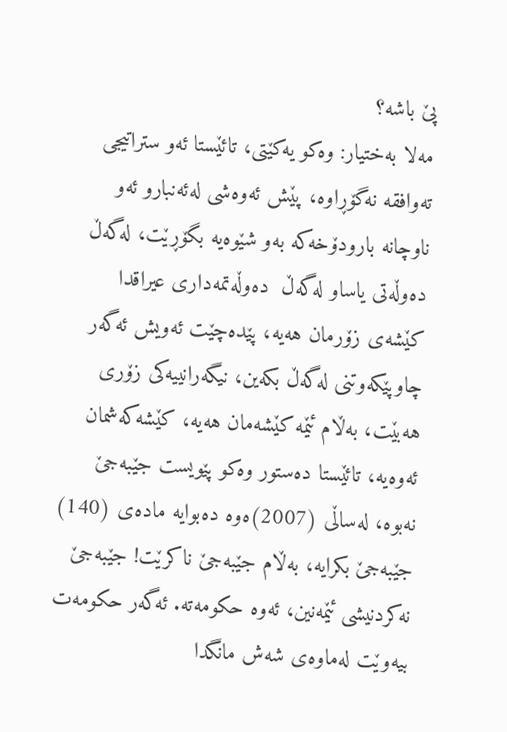پێ‌ باشه‌؟
مه‌لا به‌ختیار: وه‌كو یه‌كێتی‌، تائێستا ئه‌و ستراتیجی ته‌وافقه‌ نه‌گۆڕاوه‌، پێش ئه‌وه‌شی‌ له‌ئه‌نبارو ئه‌و ناوچانه‌ بارودۆخه‌كه‌ به‌و شێوه‌یه‌ بگۆڕێت، له‌گه‌ڵ ده‌وڵه‌تی‌ یاساو له‌گه‌ڵ  ده‌وڵه‌تمه‌داری‌ عیراقدا كێشه‌ی‌ زۆرمان هه‌یه‌، پێده‌چێت ئه‌ویش ئه‌گه‌ر چاوپێكه‌وتنی‌ له‌گه‌ڵ بكه‌ین، نیگه‌رانییه‌كی‌ زۆری‌ هه‌بێت، به‌ڵام ئێمه‌ كێشه‌مان هه‌یه‌، كێشه‌كه‌شمان ئه‌وه‌یه‌، تائێستا ده‌ستور وه‌كو پێویست جێبه‌جێ نه‌بوه‌، له‌ساڵی‌ (2007)ه‌وه‌ ده‌بوایه‌ ماده‌ی‌ (140) جێبه‌جێ‌ بكرایه‌، به‌ڵام جێبه‌جێ‌ ناكرێت! جێبه‌جێ‌ نه‌كردنیشی‌ ئێمه‌نین، ئه‌وه‌ حكومه‌ته‌. ئه‌گه‌ر حكومه‌ت بیه‌وێت له‌ماوه‌ی شه‌ش مانگدا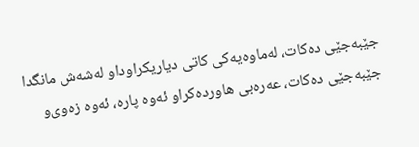جێبه‌جێی‌ ده‌كات، له‌ماوه‌یه‌كی‌ كاتی‌ دیاریكراوداو له‌شه‌ش مانگدا جێبه‌جێی‌ ده‌كات، عه‌ره‌بی‌ هاورده‌كراو ئه‌وه‌ پاره‌، ئه‌وه‌ زه‌وی‌‌و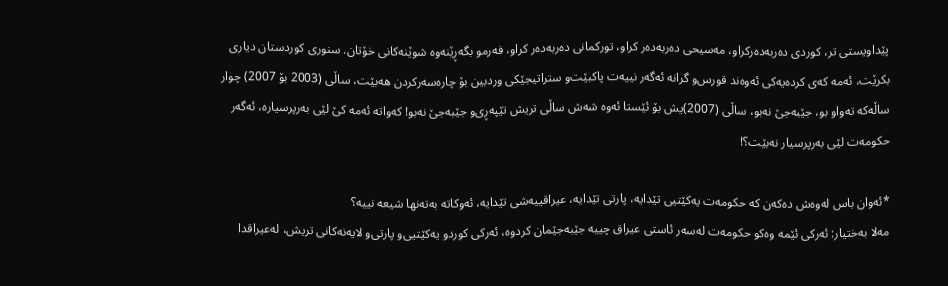پێداویستی‌ تر، كوردی‌ ده‌ربه‌ده‌ركراو، مه‌سیحی‌ ده‌ربه‌ده‌ر كراو، توركمانی‌ ده‌ربه‌ده‌ر كراو، فه‌رمو بگه‌ڕێنه‌وه‌ شوێنه‌كانی‌ خۆتان. سنوری‌ كوردستان دیاری‌ بكرێت، ئه‌مه‌ كه‌ی‌ كرده‌یه‌كی‌ ئه‌وه‌ند قورس‌و گرانه‌ ئه‌گه‌ر نییه‌ت پاكبێت‌و ستراتیجێكی‌ وردبین بۆ چاره‌سه‌ركردن هه‌بێت، ساڵی‌ (2003 بۆ 2007) چوار ساڵه‌كه‌ ته‌واو بو، جێبه‌جێ‌ نه‌بو، ساڵی‌ (2007)یش بۆ ئێستا ئه‌وه‌ شه‌ش ساڵی‌ تریش تێپه‌ڕی‌‌و جێبه‌جێ‌ نه‌بو! كه‌واته‌ ئه‌مه‌ كێ‌ لێی‌ به‌رپرسیاره‌، ئه‌گه‌ر حكومه‌ت لێی‌ به‌رپرسیار نه‌بێت؟!

*ئه‌وان باس له‌وه‌ش ده‌كه‌ن كه‌ حكومه‌ت یه‌كێتیی‌ تێدایه‌، پارتی‌ تێدایه‌، عیراقییه‌شی‌ تێدایه‌، ئه‌وكاته‌ به‌ته‌نها شیعه‌ نییه‌؟
مه‌لا به‌ختیار: ئه‌ركی‌ ئێمه‌ وه‌كو حكومه‌ت له‌سه‌ر ئاستی‌ عیراق چییه‌ جێبه‌جێمان كردوه‌، ئه‌ركی‌ كوردو یه‌كێتیی‌‌و پارتی‌‌و لایه‌نه‌كانی تریش، له‌عیراقدا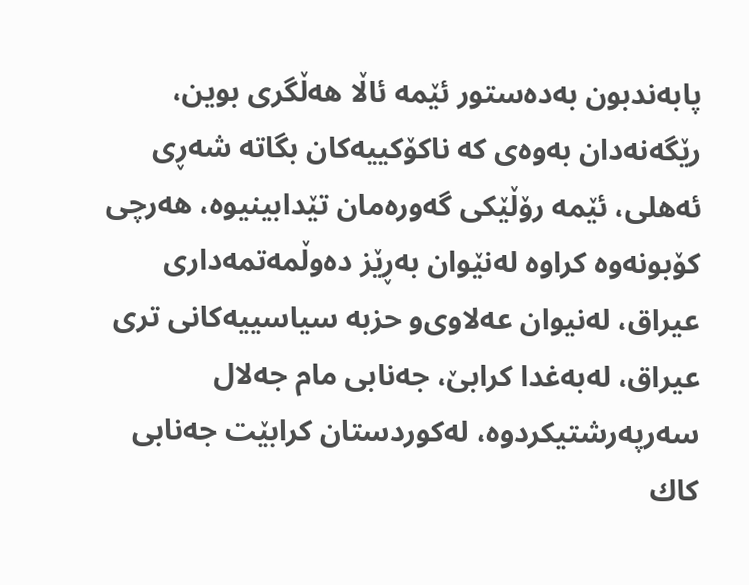پابه‌ندبون به‌ده‌ستور ئێمه‌ ئاڵا هه‌ڵگری‌ بوین، رێگه‌نه‌دان به‌وه‌ی‌ كه‌ ناكۆكییه‌كان بگاته‌ شه‌ڕی‌ ئه‌هلی‌، ئێمه‌ رۆڵێكی‌ گه‌وره‌مان تێدابینیوه‌، هه‌رچی‌ كۆبونه‌وه‌ كراوه‌ له‌نێوان به‌ڕێز ده‌وڵمه‌تمه‌داری‌ عیراق، له‌نیوان عه‌لاوی‌‌و حزبه‌ سیاسییه‌كانی‌ تری‌ عیراق، له‌به‌غدا كرابێ‌، جه‌نابی‌ مام جه‌لال سه‌رپه‌رشتیكردوه‌، له‌كوردستان كرابێت جه‌نابی‌ كاك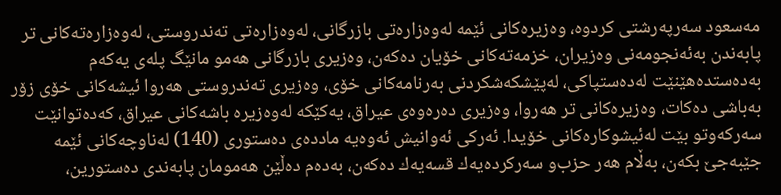مه‌سعود سه‌رپه‌رشتی‌ كردوه‌، وه‌زیره‌كانی‌ ئێمه‌ له‌وه‌زاره‌تی‌ بازرگانی‌، له‌وه‌زاره‌تی‌ ته‌ندروستی‌، له‌وه‌زاره‌ته‌كانی‌ تر پابه‌ندن به‌ئه‌نجومه‌نی‌ وه‌زیران، خزمه‌ته‌كانی‌ خۆیان ده‌كه‌ن، وه‌زیری‌ بازرگانی‌ هه‌مو مانێگ پله‌ی‌ یه‌كه‌م به‌ده‌ستده‌هێنێت له‌ده‌ستپاكی‌، له‌پێشكه‌شكردنی‌ به‌رنامه‌كانی‌ خۆی‌، وه‌زیری‌ ته‌ندروستی‌ هه‌روا ئیشه‌كانی‌ خۆی‌ زۆر به‌باشی‌ ده‌كات، وه‌زیره‌كانی‌ تر هه‌روا، وه‌زیری‌ ده‌ره‌وه‌ی‌ عیراق، یه‌كێكه‌ له‌وه‌زیره‌ باشه‌كانی‌ عیراق، كه‌ده‌توانێت سه‌ركه‌وتو بێت له‌ئیشوكاره‌كانی‌ خۆیدا. ئه‌ركی‌ ئه‌وانیش ئه‌وه‌یه‌ مادده‌ی‌ ده‌ستوری‌ (140) له‌ناوچه‌كانی‌ ئێمه‌ جێبه‌جێ‌ بكه‌ن، به‌ڵام هه‌ر حزب‌و سه‌ركرده‌یه‌ك قسه‌یه‌ك ده‌كه‌ن، به‌ده‌م ده‌ڵێن هه‌مومان پابه‌ندی‌ ده‌ستورین،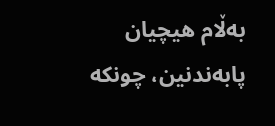به‌ڵام هیچیان پابه‌ندنین، چونكه‌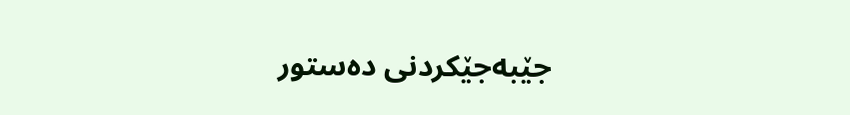جێبه‌جێكردنی‌ ده‌ستور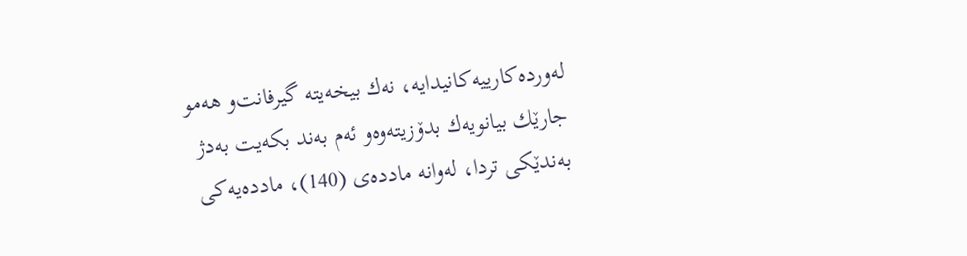له‌ورده‌كارییه‌كانیدایه‌، نه‌ك بیخه‌یته‌ گیرفانت‌و هه‌مو جارێك بیانویه‌ك بدۆزیته‌وه‌و ئه‌م به‌ند بكه‌یت به‌دژ به‌ندێكی‌ تردا، له‌وانه‌ مادده‌ی‌ (140)، مادده‌یه‌كی‌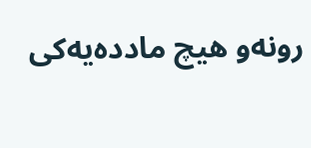رونه‌‌و هیچ مادده‌یه‌كی‌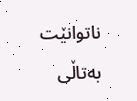ناتوانێت به‌تاڵی‌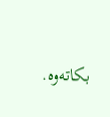بكاته‌وه‌.